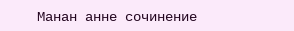Манан анне сочинение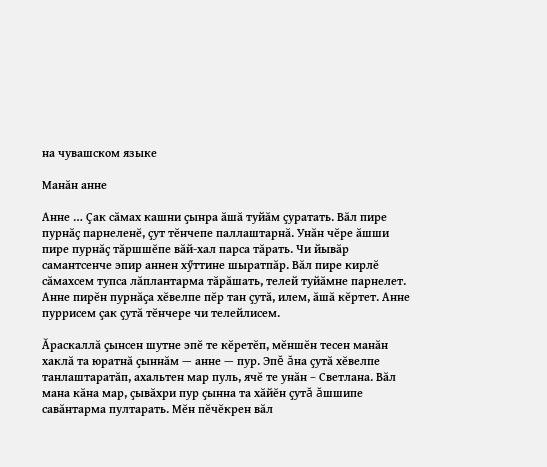на чувашском языке

Манăн анне

Анне … Ҫак сăмах кашни ҫынра ăшă туйăм ҫуратать. Вăл пире пурнăҫ парнеленĕ, ҫут тĕнчепе паллаштарнă. Унăн чĕре ăшши пире пурнăҫ тăршшĕпе вăй-хал парса тăрать. Чи йывăр самантсенче эпир аннен хӳттине шыратпăр. Вăл пире кирлĕ сăмахсем тупса лăплантарма тăрăшать, телей туйăмне парнелет. Анне пирĕн пурнăҫа хĕвелпе пĕр тан ҫутă, илем, ăшă кĕртет. Анне пуррисем ҫак ҫутă тĕнчере чи телейлисем.

Ăраскаллă ҫынсен шутне эпĕ те кĕретĕп, мĕншĕн тесен манăн хаклă та юратнă ҫыннăм — анне — пур. Эпĕ ăна ҫутă хĕвелпе танлаштаратăп, ахальтен мар пуль, ячĕ те унăн – Светлана. Вăл мана кăна мар, ҫывăхри пур ҫынна та хăйĕн ҫутă ăшшипе савăнтарма пултарать. Мĕн пĕчĕкрен вăл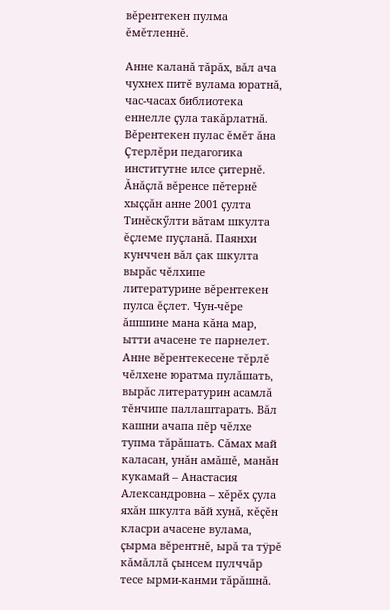вĕрентекен пулма ĕмĕтленнĕ.

Анне каланă тăрăх, вăл ача чухнех питĕ вулама юратнă, час-часах библиотека еннелле ҫула такăрлатнă. Вĕрентекен пулас ĕмĕт ăна Ҫтерлĕри педагогика институтне илсе ҫитернĕ. Ăнăҫлă вĕренсе пĕтернĕ хыҫҫăн анне 2001 ҫулта Тинĕскӳлти вăтам шкулта ĕҫлеме пуҫланă. Паянхи кунччен вăл ҫак шкулта вырăс чĕлхипе литературине вĕрентекен пулса ĕҫлет. Чун-чĕре ăшшине мана кăна мар, ытти ачасене те парнелет. Анне вĕрентекесене тĕрлĕ чĕлхене юратма пулăшать, вырăс литературин асамлă тĕнчипе паллаштарать. Вăл кашни ачапа пĕр чĕлхе тупма тăрăшать. Сăмах май каласан, унăн амăшĕ, манăн кукамай – Анастасия Александровна – хĕрĕх ҫула яхăн шкулта вăй хунă, кĕҫĕн класри ачасене вулама, ҫырма вĕрентнĕ, ырă та тÿрĕ кăмăллă ҫынсем пулччăр тесе ырми-канми тăрăшнă.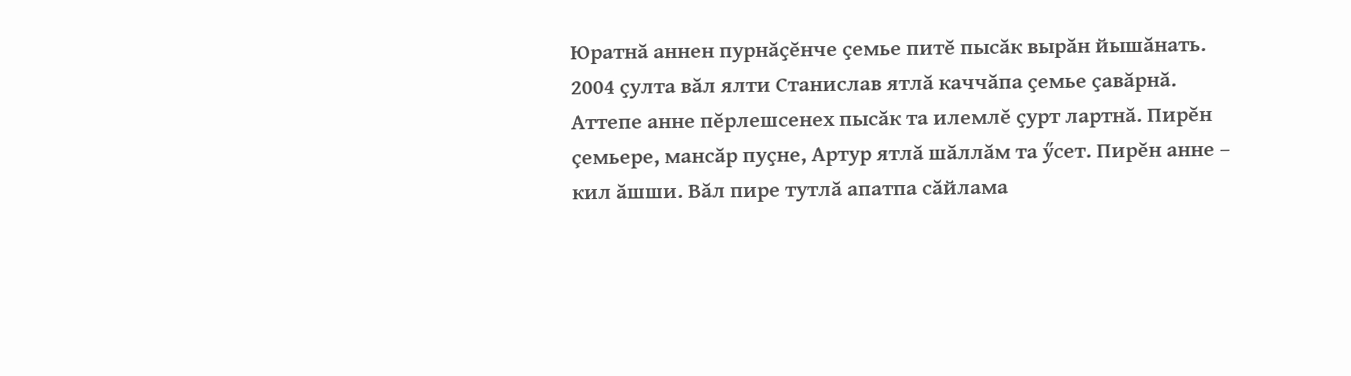Юратнă аннен пурнăҫĕнче ҫемье питĕ пысăк вырăн йышăнать. 2004 ҫулта вăл ялти Станислав ятлă каччăпа ҫемье ҫавăрнă. Аттепе анне пĕрлешсенех пысăк та илемлĕ ҫурт лартнă. Пирĕн çемьере, мансăр пуҫне, Артур ятлă шăллăм та ӳсет. Пирĕн анне – кил ăшши. Вăл пире тутлă апатпа сăйлама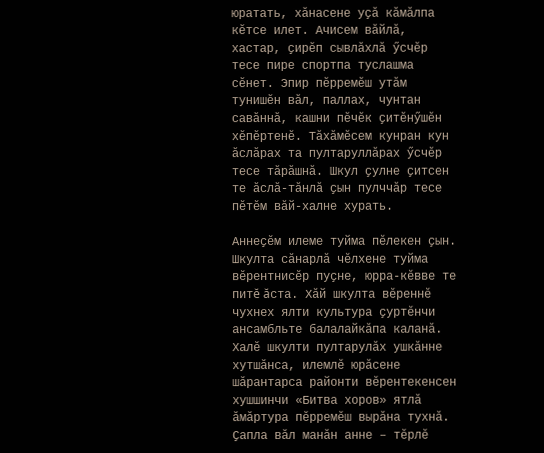юратать, хăнасене уҫă кăмăлпа кĕтсе илет. Ачисем вăйлă, хастар, ҫирĕп сывлăхлă ӳсчĕр тесе пире спортпа туслашма сĕнет. Эпир пĕрремĕш утăм тунишĕн вăл, паллах, чунтан савăннă, кашни пĕчĕк ҫитĕнӳшĕн хĕпĕртенĕ. Тăхăмĕсем кунран кун ăслăрах та пултаруллăрах ӳсчĕр тесе тăрăшнă. Шкул ҫулне ҫитсен те ăслă-тăнлă ҫын пулччăр тесе пĕтĕм вăй-халне хурать.

Аннеҫĕм илеме туйма пĕлекен ҫын. Шкулта сăнарлă чĕлхене туйма вĕрентнисĕр пуҫне, юрра-кĕвве те питĕ ăста. Хăй шкулта вĕреннĕ чухнех ялти культура ҫуртĕнчи ансамбльте балалайкăпа каланă. Халĕ шкулти пултарулăх ушкăнне хутшăнса, илемлĕ юрăсене шăрантарса районти вĕрентекенсен хушшинчи «Битва хоров» ятлă ăмăртура пĕрремĕш вырăна тухнă. Ҫапла вăл манăн анне – тĕрлĕ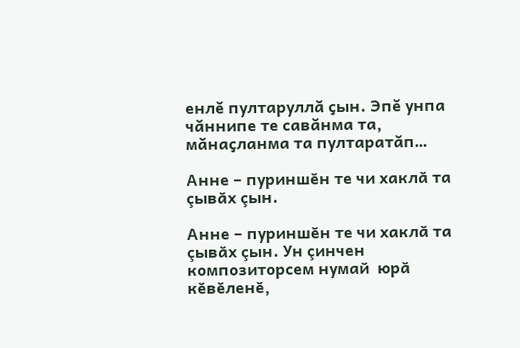енлĕ пултаруллă ҫын. Эпĕ унпа чăннипе те савăнма та, мăнаҫланма та пултаратăп…

Анне – пуриншӗн те чи хаклӑ та çывӑх çын.

Анне – пуриншӗн те чи хаклӑ та çывӑх çын. Ун çинчен композиторсем нумай  юрӑ кӗвӗленӗ,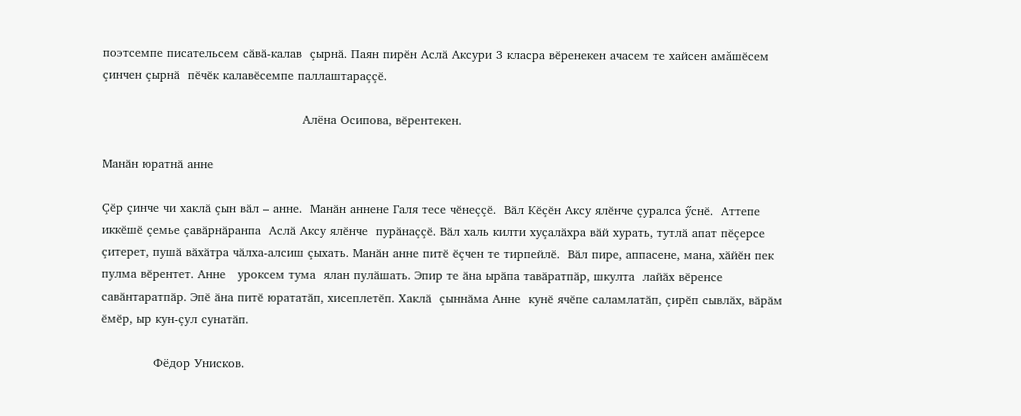поэтсемпе писательсем сӑвӑ-калав  çырнӑ. Паян пирӗн Аслӑ Аксури 3 класра вӗренекен ачасем те хайсен амăшӗсем çинчен çырнӑ  пӗчӗк калавӗсемпе паллаштараççӗ.

                                                  Алёна Осипова, вӗрентекен.

Манӑн юратнӑ анне

Çӗр çинче чи хаклӑ çын вӑл – анне.  Манӑн аннене Галя тесе чӗнеççӗ.  Вӑл Кӗçӗн Аксу ялӗнче çуралса ӳснӗ.  Аттепе иккӗшӗ çемье çавӑрнӑранпа  Аслӑ Аксу ялӗнче  пурӑнаççӗ. Вӑл халь килти хуçалӑхра вӑй хурать, тутлӑ апат пӗçерсе çитерет, пушӑ вӑхӑтра чӑлха-алсиш çыхать. Манӑн анне питӗ ӗçчен те тирпейлӗ.  Вӑл пире, аппасене, мана, хӑйӗн пек пулма вӗрентет. Анне   уроксем тума  ялан пулӑшать. Эпир те ӑна ырӑпа тавӑратпӑр, шкулта  лайӑх вӗренсе савӑнтаратпӑр. Эпӗ ӑна питӗ юрататӑп, хисеплетӗп. Хаклӑ  çыннӑма Анне  кунӗ ячӗпе саламлатӑп, çирӗп сывлӑх, вӑрӑм ӗмӗр, ыр кун-çул сунатӑп.

             Фёдор Унисков.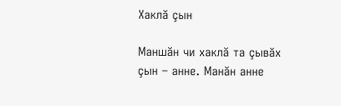Хаклӑ çын

Маншӑн чи хаклӑ та çывӑх çын – анне. Манӑн анне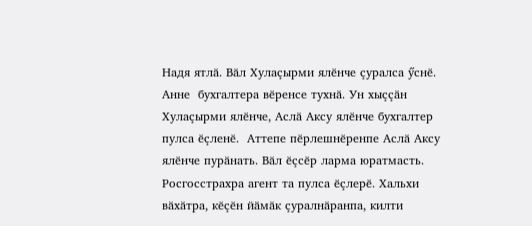Надя ятлӑ. Вӑл Хулаçырми ялӗнче çуралса ӳснӗ. Анне  бухгалтера вӗренсе тухнӑ. Ун хыççӑн Хулаçырми ялӗнче, Аслӑ Аксу ялӗнче бухгалтер пулса ӗçленӗ.  Аттепе пӗрлешнӗренпе Аслӑ Аксу ялӗнче пурӑнать. Вӑл ӗçсӗр ларма юратмасть.  Росгосстрахра агент та пулса ӗçлерӗ. Хальхи вӑхӑтра, кӗçӗн йӑмӑк çуралнӑранпа, килти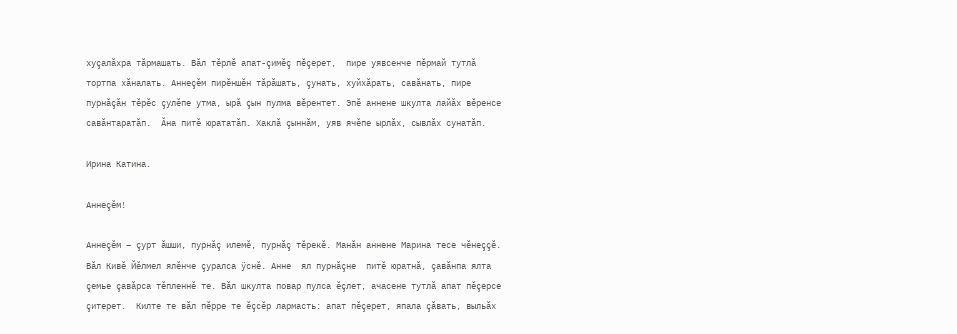хуçалӑхра тӑрмашать. Вӑл тӗрлӗ апат-çимӗç пӗçерет,  пире уявсенче пӗрмай тутлӑ тортпа хӑналать. Аннеçӗм пирӗншӗн тӑрӑшать, çунать, хуйхӑрать, савӑнать, пире пурнӑçӑн тӗрӗс çулӗпе утма, ырӑ çын пулма вӗрентет. Эпӗ аннене шкулта лайӑх вӗренсе савӑнтаратӑп.  Ăна питӗ юрататӑп. Хаклӑ çыннӑм, уяв ячӗпе ырлӑх, сывлӑх сунатӑп.

Ирина Катина.

Аннеçӗм!

Аннеçӗм – çурт ӑшши, пурнӑç илемӗ, пурнӑç тӗрекӗ. Манӑн аннене Марина тесе чӗнеççӗ. Вӑл Кивӗ Йӗлмел ялӗнче çуралса ÿснӗ. Анне  ял пурнӑçне  питӗ юратнӑ, çавӑнпа ялта çемье çавӑрса тӗпленнӗ те. Вӑл шкулта повар пулса ӗçлет, ачасене тутлӑ апат пӗçерсе çитерет.  Килте те вӑл пӗрре те ӗçсӗр лармасть: апат пӗçерет, япала çӑвать, выльӑх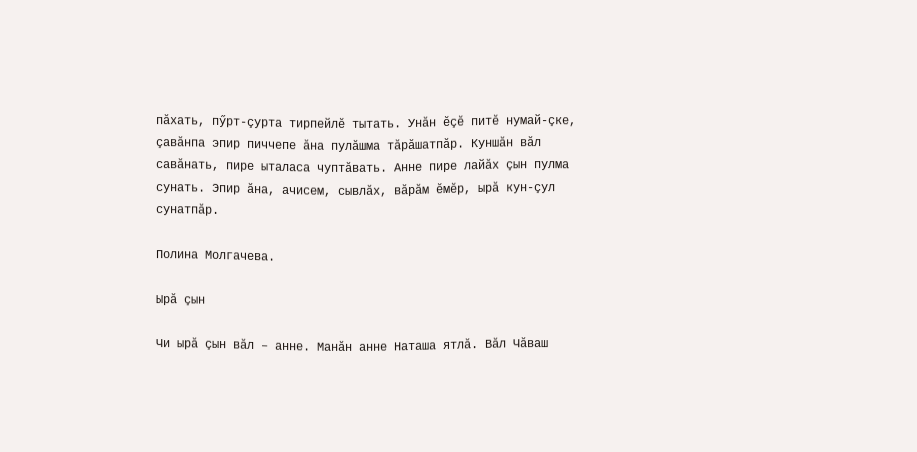пӑхать, пӳрт-çурта тирпейлӗ тытать. Унӑн ӗçӗ питӗ нумай-çке, çавӑнпа эпир пиччепе ӑна пулӑшма тӑрӑшатпӑр. Куншӑн вӑл  савӑнать, пире ыталаса чуптӑвать. Анне пире лайӑх çын пулма сунать. Эпир ӑна, ачисем, сывлӑх, вӑрӑм ӗмӗр, ырӑ кун-çул сунатпӑр.

Полина Молгачева.

Ырӑ çын

Чи ырӑ çын вӑл – анне. Манӑн анне Наташа ятлӑ. Вӑл Чӑваш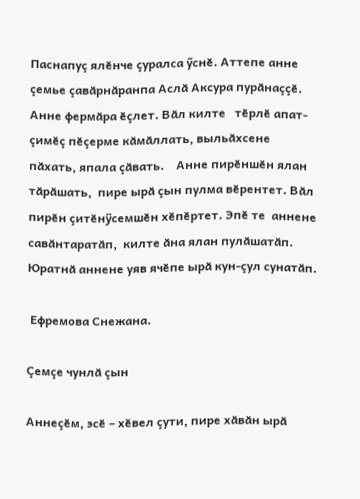Паснапуç ялӗнче çуралса ӳснӗ. Аттепе анне  çемье çавӑрнӑранпа Аслӑ Аксура пурӑнаççӗ.  Анне фермӑра ӗçлет. Вӑл килте   тӗрлӗ апат-çимӗç пӗçерме кӑмӑллать, выльӑхсене пӑхать, япала çӑвать.    Анне пирӗншӗн ялан тӑрӑшать,  пире ырӑ çын пулма вӗрентет. Вӑл пирӗн çитӗнÿсемшӗн хӗпӗртет. Эпӗ те  аннене савӑнтаратӑп,  килте ӑна ялан пулӑшатӑп. Юратнӑ аннене уяв ячӗпе ырӑ кун-çул сунатӑп.

 Ефремова Снежана.

Çемçе чунлӑ çын

Аннеçӗм, эсӗ – хӗвел çути, пире хӑвӑн ырӑ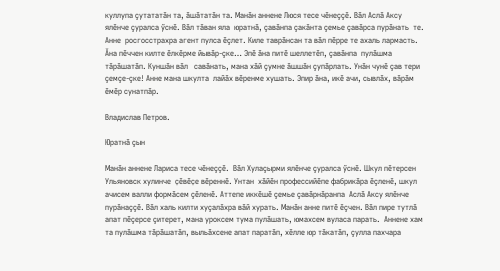куллупа çутататӑн та, ӑшӑтатӑн та. Манӑн аннене Люся тесе чӗнеççӗ. Вӑл Аслӑ Аксу ялӗнче çуралса ӳснӗ. Вӑл тӑван яла  юратнӑ, çавӑнпа çакӑнта çемье çавӑрса пурӑнать  те. Анне  росгосстрахра агент пулса ӗçлет. Киле таврӑнсан та вӑл пӗрре те ахаль лармасть. Ăна пӗччен килте ӗлкӗрме йывӑр-çке… Эпӗ ӑна питӗ шеллетӗп, çавӑнпа  пулӑшма тӑрӑшатӑп. Куншӑн вӑл   савӑнать, мана хӑй çумне ӑшшӑн çупӑрлать. Унӑн чунӗ çав тери çемçе-çке! Анне мана шкулта  лайӑх вӗренме хушать. Эпир ӑна, икӗ ачи, сывлӑх, вӑрӑм ӗмӗр сунатпӑр.

Владислав Петров.

Юратнӑ çын

Манӑн аннене Лариса тесе чӗнеççӗ.  Вӑл Хулаçырми ялӗнче çуралса ӳснӗ. Шкул пӗтерсен  Ульяновск хулинче  ҫӗвӗҫе вӗреннӗ. Унтан  хӑйӗн профессийӗпе фабрикӑра ӗçленӗ, шкул ачисем валли формӑсем çӗленӗ. Аттепе иккӗшӗ çемье çавӑрнӑранпа  Аслӑ Аксу ялӗнче  пурӑнаççӗ. Вӑл халь килти хуçалӑхра вӑй хурать. Манӑн анне питӗ ӗçчен. Вӑл пире тутлӑ апат пӗçерсе çитерет, мана уроксем тума пулӑшать, юмахсем вуласа парать.  Аннене хам та пулӑшма тӑрӑшатӑп, выльӑхсене апат паратӑп, хӗлле юр тӑкатӑп, çулла пахчара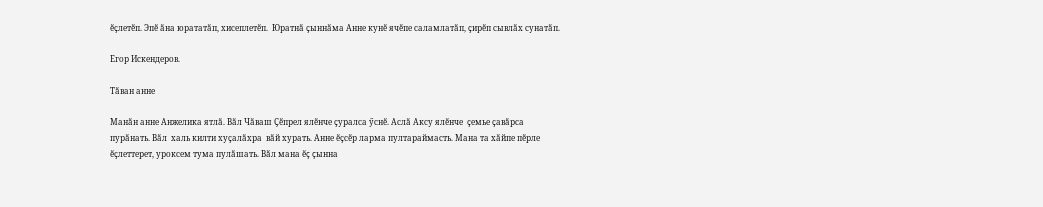ӗçлетӗп. Эпӗ ӑна юрататӑп, хисеплетӗп.  Юратнӑ çыннӑма Анне кунӗ ячӗпе саламлатӑп, çирӗп сывлӑх сунатӑп.

Егор Искендеров.

Тӑван анне

Манӑн анне Анжелика ятлӑ. Вӑл Чӑваш Çӗпрел ялӗнче çуралса ӳснӗ. Аслӑ Аксу ялӗнче  çемье çавӑрса пурӑнать. Вӑл  халь килти хуçалӑхра  вӑй хурать. Анне ӗçсӗр ларма пултараймасть. Мана та хӑйпе пӗрле ӗçлеттерет, уроксем тума пулӑшать. Вӑл мана ӗç çынна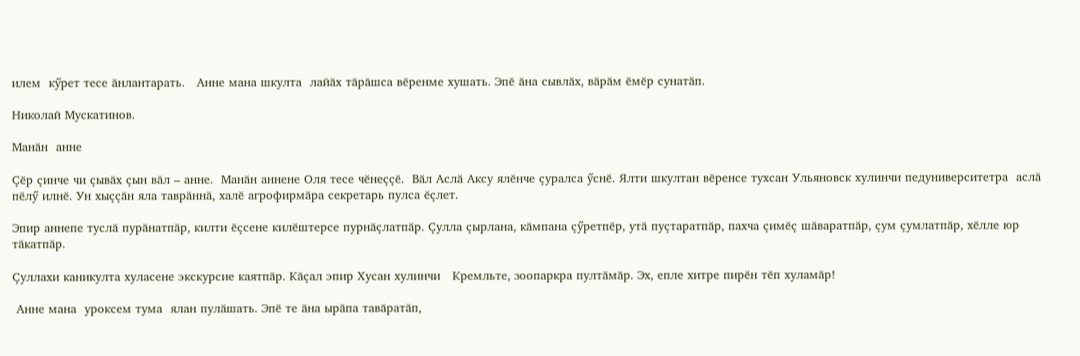илем  кӳрет тесе ӑнлантарать.   Анне мана шкулта  лайӑх тӑрӑшса вӗренме хушать. Эпӗ ӑна сывлӑх, вӑрӑм ӗмӗр сунатӑп.

Николай Мускатинов.

Манӑн  анне

Çӗр çинче чи çывӑх çын вӑл – анне.  Манӑн аннене Оля тесе чӗнеççӗ.  Вӑл Аслӑ Аксу ялӗнче çуралса ӳснӗ. Ялти шкултан вӗренсе тухсан Ульяновск хулинчи педуниверситетра  аслӑ пӗлӳ илнӗ. Ун хыççӑн яла таврӑннӑ, халӗ агрофирмӑра секретарь пулса ӗçлет.

Эпир аннепе туслӑ пурӑнатпӑр, килти ӗçсене килӗштерсе пурнӑçлатпӑр. Çулла çырлана, кӑмпана çӳретпӗр, утӑ пуçтаратпӑр, пахча çимӗç шӑваратпӑр, çум çумлатпӑр, хӗлле юр тӑкатпӑр.

Çуллахи каникулта хуласене экскурсие каятпӑр. Кӑçал эпир Хусан хулинчи   Кремльте, зоопаркра пултӑмӑр. Эх, епле хитре пирӗн тӗп хуламӑр!

 Анне мана  уроксем тума  ялан пулӑшать. Эпӗ те ӑна ырӑпа тавӑратӑп,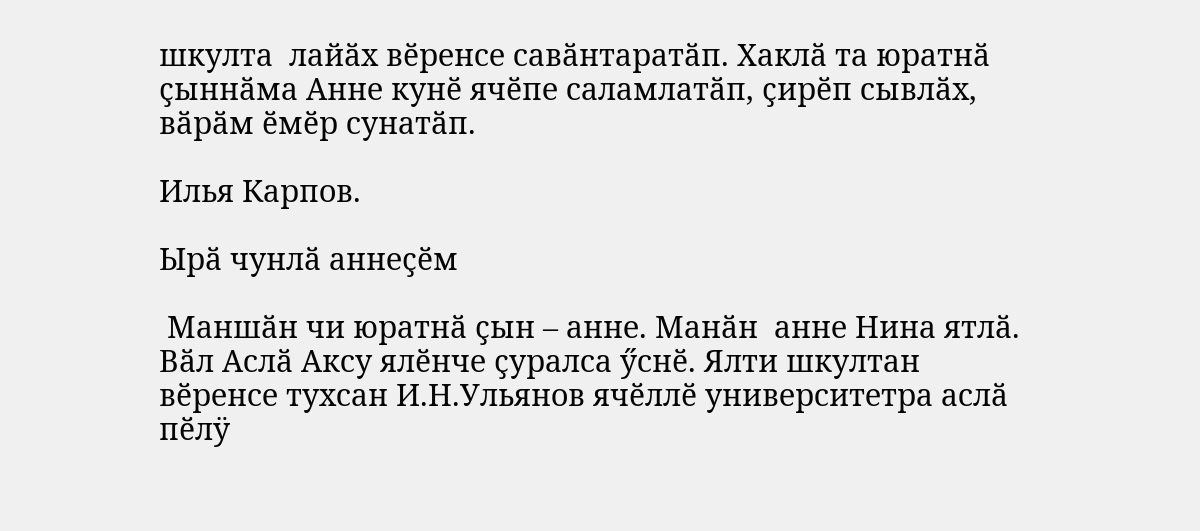шкулта  лайӑх вӗренсе савӑнтаратӑп. Хаклӑ та юратнӑ çыннӑма Анне кунӗ ячӗпе саламлатӑп, çирӗп сывлӑх, вӑрӑм ӗмӗр сунатӑп.

Илья Карпов.

Ырӑ чунлӑ аннеçӗм

 Маншӑн чи юратнӑ çын – анне. Манӑн  анне Нина ятлӑ.  Вӑл Аслӑ Аксу ялӗнче çуралса ӳснӗ. Ялти шкултан вӗренсе тухсан И.Н.Ульянов ячӗллӗ университетра аслӑ пӗлÿ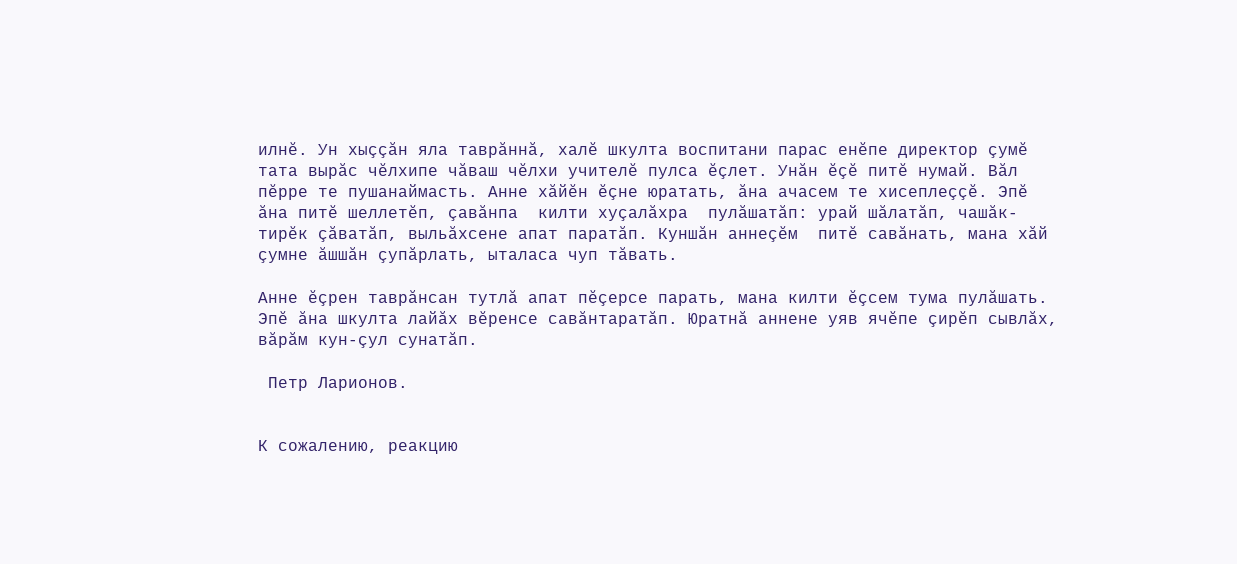илнӗ. Ун хыççӑн яла таврӑннӑ, халӗ шкулта воспитани парас енӗпе директор çумӗ тата вырӑс чӗлхипе чӑваш чӗлхи учителӗ пулса ӗçлет. Унӑн ӗçӗ питӗ нумай. Вӑл пӗрре те пушанаймасть. Анне хӑйӗн ӗçне юратать, ӑна ачасем те хисеплеççӗ. Эпӗ ӑна питӗ шеллетӗп, çавӑнпа  килти хуçалӑхра  пулӑшатӑп: урай шӑлатӑп, чашӑк-тирӗк çӑватӑп, выльӑхсене апат паратӑп. Куншӑн аннеçӗм  питӗ савӑнать, мана хӑй çумне ӑшшӑн çупӑрлать, ыталаса чуп тӑвать.

Анне ӗçрен таврӑнсан тутлӑ апат пӗçерсе парать, мана килти ӗçсем тума пулӑшать. Эпӗ ӑна шкулта лайӑх вӗренсе савӑнтаратӑп. Юратнӑ аннене уяв ячӗпе çирӗп сывлӑх, вӑрӑм кун-çул сунатӑп.

 Петр Ларионов.


К сожалению, реакцию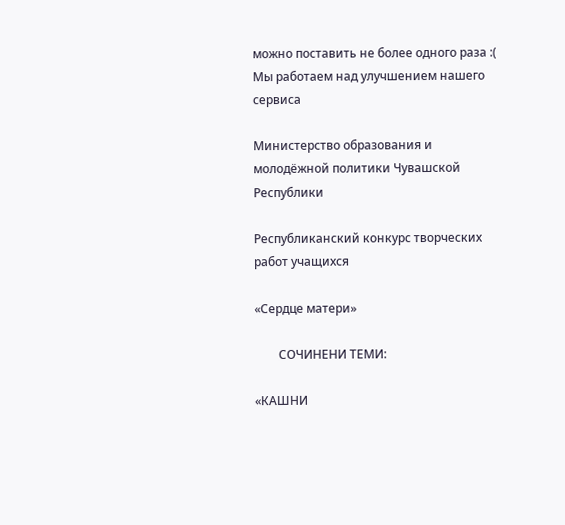можно поставить не более одного раза :(
Мы работаем над улучшением нашего сервиса

Министерство образования и молодёжной политики Чувашской Республики

Республиканский конкурс творческих работ учащихся

«Сердце матери»

        СОЧИНЕНИ ТЕМИ:

«КАШНИ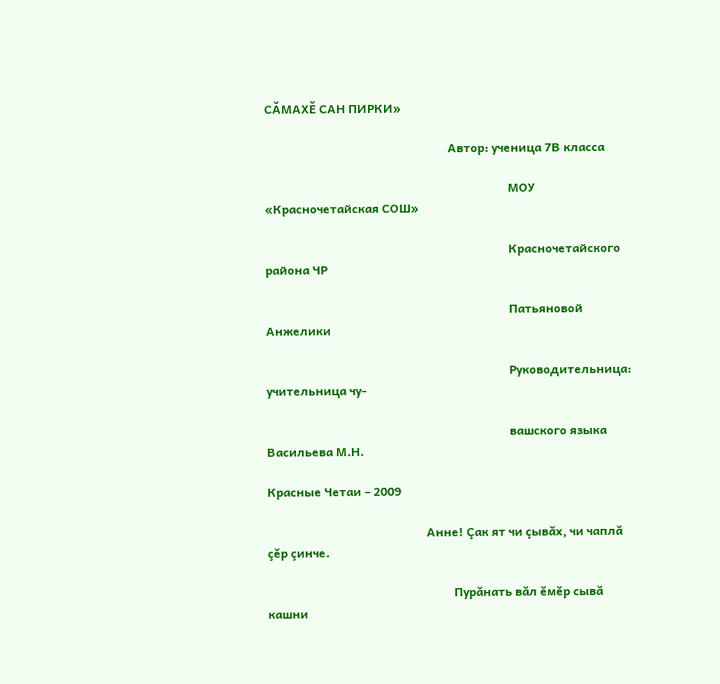СĂМАХĔ САН ПИРКИ»

                                                             Автор: ученица 7В класса

                                                                                 МОУ «Красночетайская СОШ»

                                                                                 Красночетайского района ЧР

                                                                                 Патьяновой Анжелики

                                                                                 Руководительница: учительница чу-

                                                                                 вашского языка Васильева М.Н.

Красные Четаи – 2009

                                                     Анне! Çак ят чи çывăх, чи чаплă çĕр çинче.

                                                              Пурăнать вăл ĕмĕр сывă кашни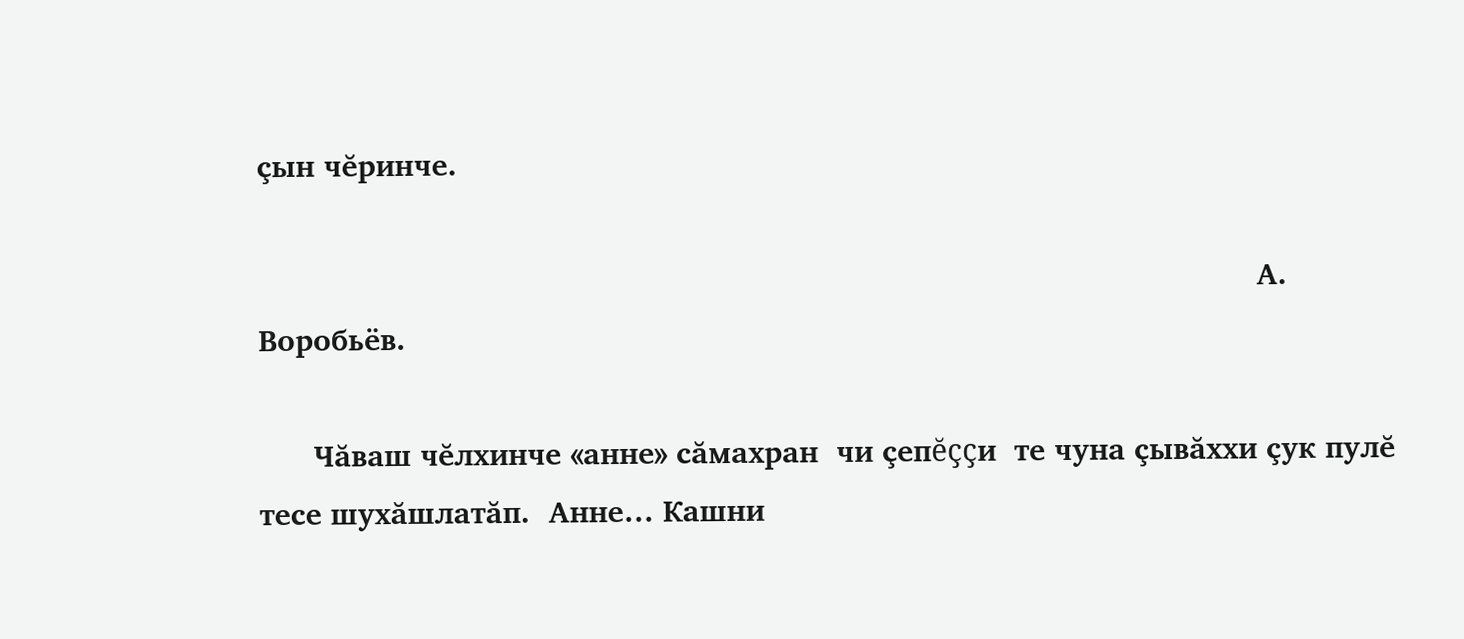çын чĕринче.

                                                                                                               А. Воробьёв.

      Чăваш чĕлхинче «анне» сăмахран  чи çепĕççи  те чуна çывăххи çук пулĕ тесе шухăшлатăп.  Анне… Кашни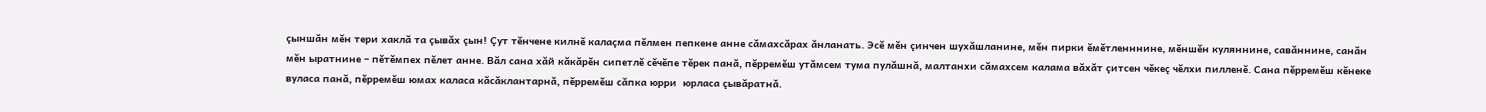çыншăн мĕн тери хаклă та çывăх çын! Çут тĕнчене килнĕ калаçма пĕлмен пепкене анне сăмахсăрах ăнланать. Эсĕ мĕн çинчен шухăшланине, мĕн пирки ĕмĕтленннине, мĕншĕн куляннине, савăннине, санăн мĕн ыратнине – пĕтĕмпех пĕлет анне. Вăл сана хăй кăкăрĕн сипетлĕ сĕчĕпе тĕрек панă, пĕрремĕш утăмсем тума пулăшнă, малтанхи сăмахсем калама вăхăт çитсен чĕкеç чĕлхи пилленĕ. Сана пĕрремĕш кĕнеке вуласа панă, пĕрремĕш юмах каласа кăсăклантарнă, пĕрремĕш сăпка юрри  юрласа çывăратнă.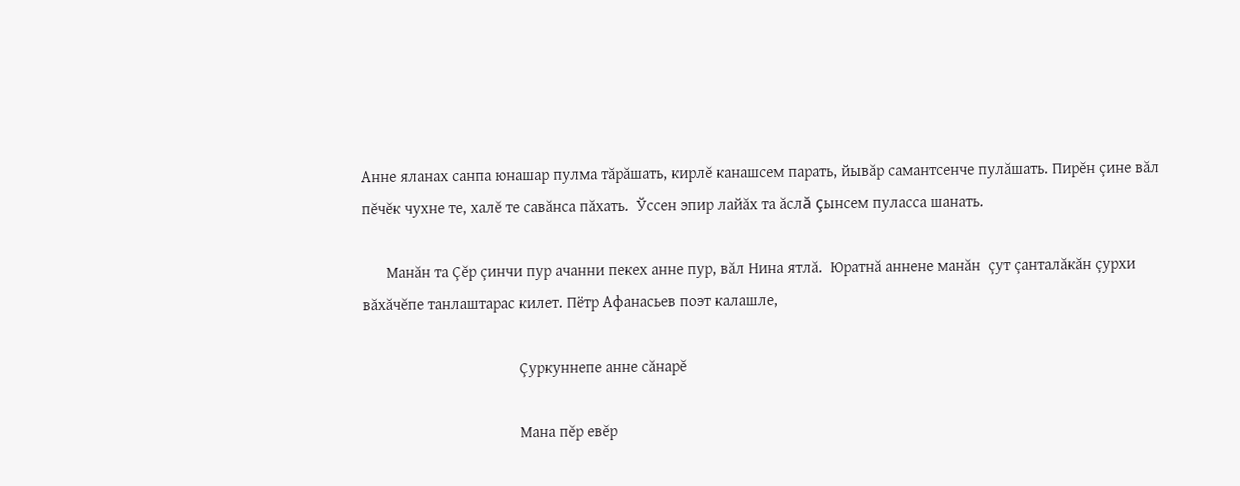Анне яланах санпа юнашар пулма тăрăшать, кирлĕ канашсем парать, йывăр самантсенче пулăшать. Пирĕн çине вăл пĕчĕк чухне те, халĕ те савăнса пăхать.  Ўссен эпир лайăх та ăслă çынсем пуласса шанать.

      Манăн та Çĕр çинчи пур ачанни пекех анне пур, вăл Нина ятлă.  Юратнă аннене манăн  çут çанталăкăн çурхи вăхăчĕпе танлаштарас килет. Пётр Афанасьев поэт калашле,

                                       Çуркуннепе анне сăнарĕ

                                       Мана пĕр евĕр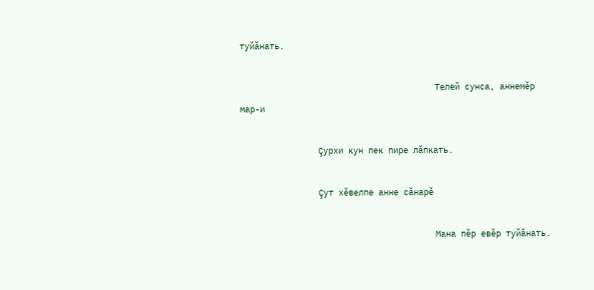туйăнать.

                                       Телей сунса, аннемĕр мар-и

                                       Çурхи кун пек пире лăпкать.

                                       Çут хĕвелпе анне сăнарĕ

                                       Мана пĕр евĕр туйăнать.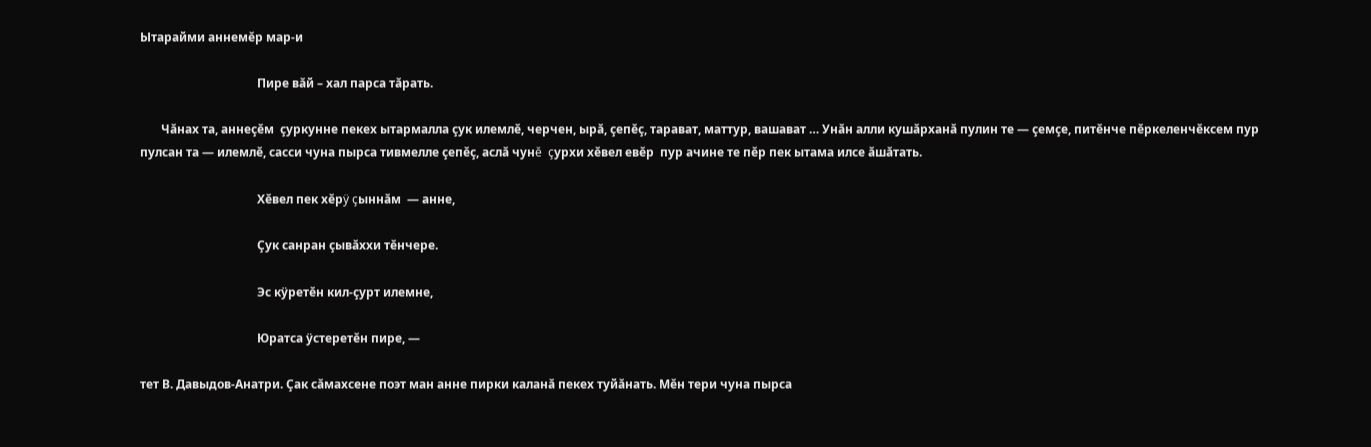Ытарайми аннемĕр мар-и

                                       Пире вăй – хал парса тăрать.

       Чăнах та, аннеçĕм  çуркунне пекех ытармалла çук илемлĕ, черчен, ырă, çепĕç, тарават, маттур, вашават … Унăн алли кушăрханă пулин те — çемçе, питĕнче пĕркеленчĕксем пур пулсан та — илемлĕ, сасси чуна пырса тивмелле çепĕç, аслă чунĕ  çурхи хĕвел евĕр  пур ачине те пĕр пек ытама илсе ăшăтать.

                                       Хĕвел пек хĕрÿ çыннăм  — анне,

                                       Çук санран çывăххи тĕнчере.

                                       Эс кÿретĕн кил-çурт илемне,

                                       Юратса ÿстеретĕн пире, —

тет В. Давыдов-Анатри. Çак сăмахсене поэт ман анне пирки каланă пекех туйăнать. Мĕн тери чуна пырса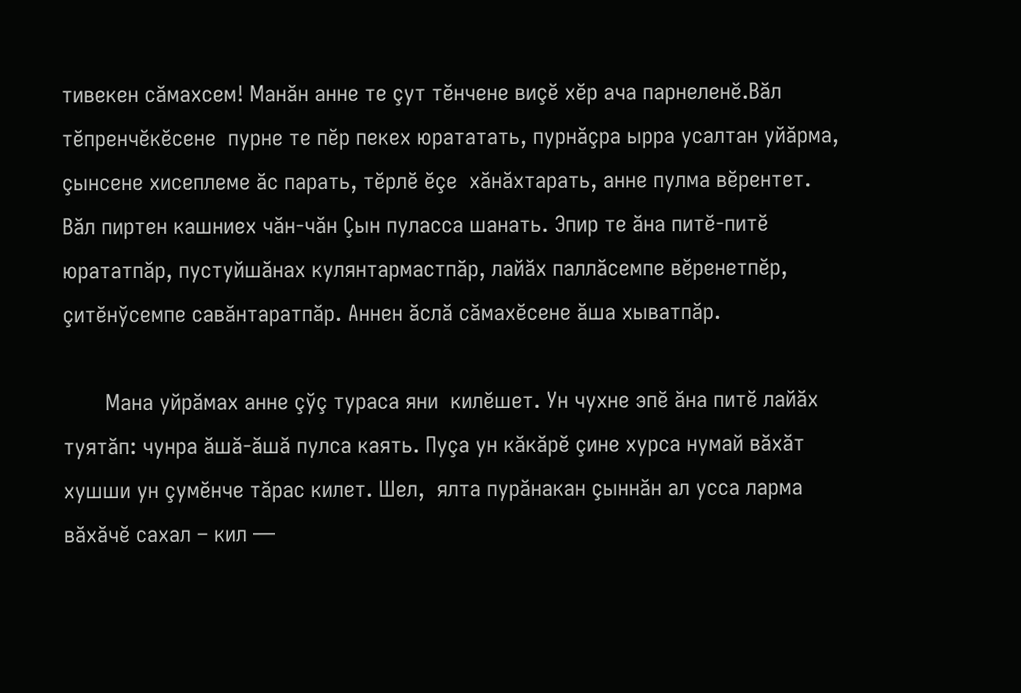тивекен сăмахсем! Манăн анне те çут тĕнчене виçĕ хĕр ача парнеленĕ.Вăл тĕпренчĕкĕсене  пурне те пĕр пекех юрататать, пурнăçра ырра усалтан уйăрма, çынсене хисеплеме ăс парать, тĕрлĕ ĕçе  хăнăхтарать, анне пулма вĕрентет. Вăл пиртен кашниех чăн-чăн Çын пуласса шанать. Эпир те ăна питĕ-питĕ  юрататпăр, пустуйшăнах кулянтармастпăр, лайăх паллăсемпе вĕренетпĕр, çитĕнўсемпе савăнтаратпăр. Аннен ăслă сăмахĕсене ăша хыватпăр.

       Мана уйрăмах анне çўç тураса яни  килĕшет. Ун чухне эпĕ ăна питĕ лайăх туятăп: чунра ăшă-ăшă пулса каять. Пуçа ун кăкăрĕ çине хурса нумай вăхăт хушши ун çумĕнче тăрас килет. Шел,  ялта пурăнакан çыннăн ал усса ларма вăхăчĕ сахал – кил —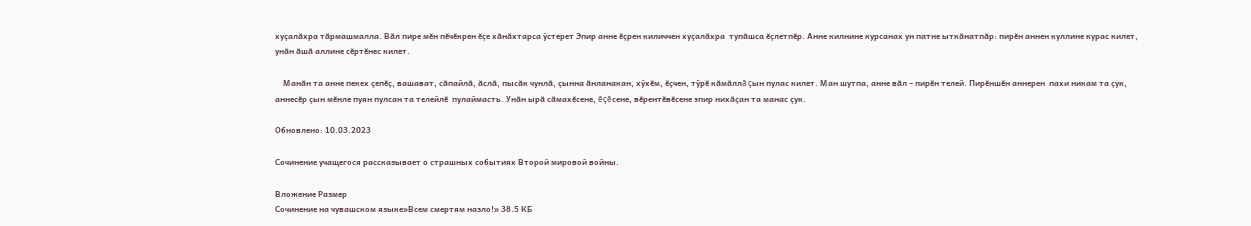хуçалăхра тăрмашмалла. Вăл пире мĕн пĕчĕкрен ĕçе хăнăхтарса ўстерет Эпир анне ĕçрен киличчен хуçалăхра  тупăшса ĕçлетпĕр. Анне килнине курсанах ун патне ыткăнатпăр: пирĕн аннен куллине курас килет, унăн ăшă аллине сĕртĕнес килет.

    Манăн та анне пекех çепĕç, вашават, сăпайлă, ăслă, пысăк чунлă, çынна ăнланакан, хўхĕм, ĕçчен, тўрĕ кăмăллă çын пулас килет. Ман шутпа, анне вăл – пирĕн телей. Пирĕншĕн аннерен  пахи никам та çук, аннесĕр çын мĕнле пуян пулсан та телейлĕ  пулаймасть. Унăн ырă сăмахĕсене, ĕçĕсене, вĕрентĕвĕсене эпир нихăçан та манас çук.

Обновлено: 10.03.2023

Сочинение учащегося рассказывает о страшных событиях Второй мировой войны.

Вложение Размер
Сочинение на чувашском языке»Всем смертям назло!» 38.5 КБ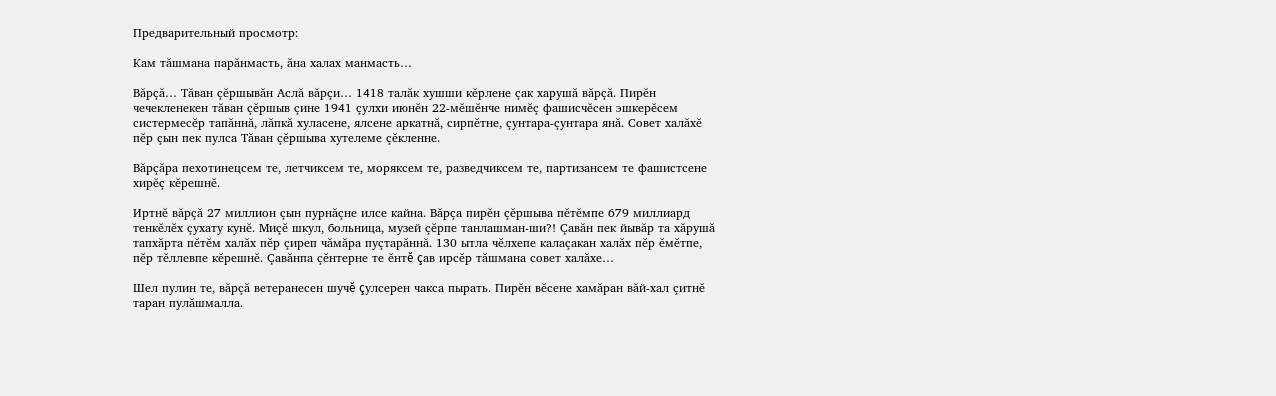Предварительный просмотр:

Кам тăшмана парăнмасть, ăна халах манмасть…

Вăрçă… Тăван çĕршывăн Аслă вăрçи… 1418 талăк хушши кĕрлене çак харушă вăрçă. Пирĕн чечекленекен тăван çĕршыв çине 1941 çулхи июнĕн 22-мĕшĕнче нимĕç фашисчĕсен эшкерĕсем систермесĕр тапăннă, лăпкă хуласене, ялсене аркатнă, сирпĕтне, çунтара-çунтара янă. Совет халăхĕ пĕр çын пек пулса Тăван çĕршыва хутелеме çĕкленне.

Вăрçăра пехотинецсем те, летчиксем те, моряксем те, разведчиксем те, партизансем те фашистсене хирĕç кĕрешнĕ.

Иртнĕ вăрçă 27 миллион çын пурнăçне илсе кайна. Вăрçа пирĕн çĕршыва пĕтĕмпе 679 миллиард тенкĕлĕх çухату кунĕ. Миçĕ шкул, больница, музей çĕрпе танлашман-ши?! Çавăн пек йывăр та хăрушă тапхăрта пĕтĕм халăх пĕр çиреп чăмăра пуçтарăннă. 130 ытла чĕлхепе калаçакан халăх пĕр ĕмĕтпе, пĕр тĕллевпе кĕрешнĕ. Çавăнпа çĕнтерне те ĕнтĕ çав ирсĕр тăшмана совет халăхе…

Шел пулин те, вăрçă ветеранесен шучĕ çулсерен чакса пырать. Пирĕн вĕсене хамăран вăй-хал çитнĕ таран пулăшмалла.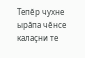Тепĕр чухне ырăпа чĕнсе калаçни те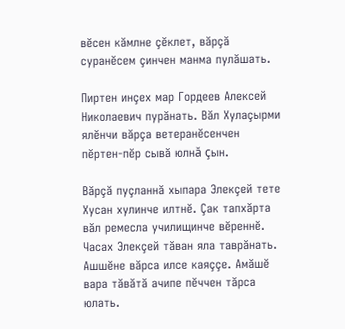вĕсен кăмлне çĕклет, вăрçă суранĕсем çинчен манма пулăшать.

Пиртен инçех мар Гордеев Алексей Николаевич пурăнать. Вăл Хулаçырми ялĕнчи вăрçа ветеранĕсенчен пĕртен-пĕр сывă юлнă çын.

Вăрçă пуçланнă хыпара Элекçей тете Хусан хулинче илтнĕ. Çак тапхăрта вăл ремесла училищинче вĕреннĕ. Часах Элекçей тăван яла таврăнать. Ашшĕне вăрса илсе каяççе. Амăшĕ вара тăвăтă ачипе пĕччен тăрса юлать.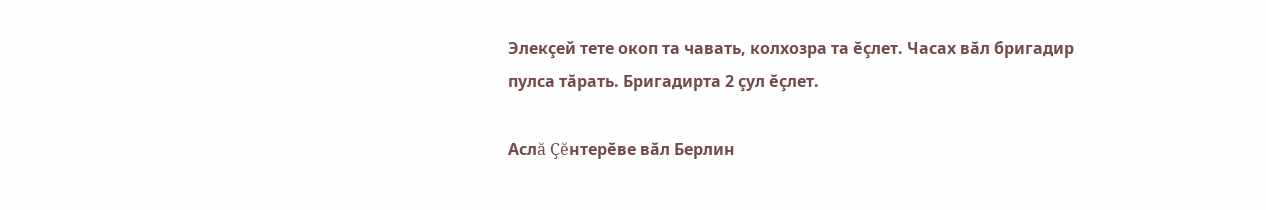Элекçей тете окоп та чавать, колхозра та ĕçлет. Часах вăл бригадир пулса тăрать. Бригадирта 2 çул ĕçлет.

Аслă Çĕнтерĕве вăл Берлин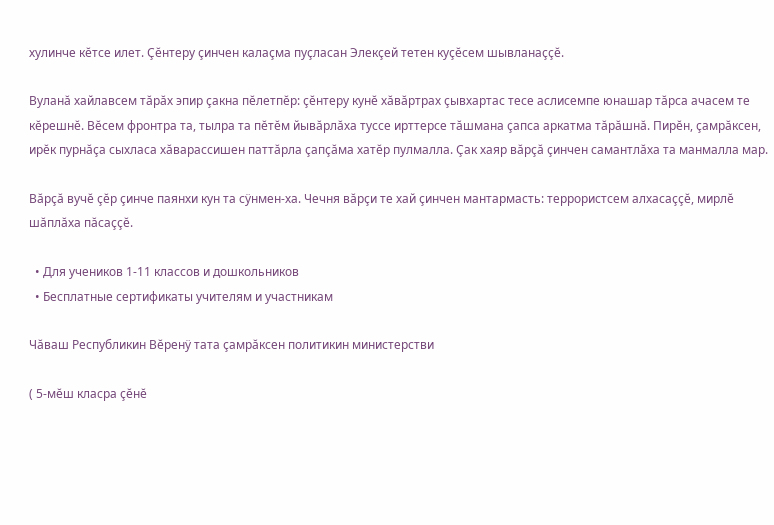хулинче кĕтсе илет. Çĕнтеру çинчен калаçма пуçласан Элекçей тетен куçĕсем шывланаççĕ.

Вуланă хайлавсем тăрăх эпир çакна пĕлетпĕр: çĕнтеру кунĕ хăвăртрах çывхартас тесе аслисемпе юнашар тăрса ачасем те кĕрешнĕ. Вĕсем фронтра та, тылра та пĕтĕм йывăрлăха туссе ирттерсе тăшмана çапса аркатма тăрăшнă. Пирĕн, çамрăксен, ирĕк пурнăçа сыхласа хăварассишен паттăрла çапçăма хатĕр пулмалла. Çак хаяр вăрçă çинчен самантлăха та манмалла мар.

Вăрçă вучĕ çĕр çинче паянхи кун та сÿнмен-ха. Чечня вăрçи те хай çинчен мантармасть: террористсем алхасаççĕ, мирлĕ шăплăха пăсаççĕ.

  • Для учеников 1-11 классов и дошкольников
  • Бесплатные сертификаты учителям и участникам

Чăваш Республикин Вĕренÿ тата çамрăксен политикин министерстви

( 5-мĕш класра çĕнĕ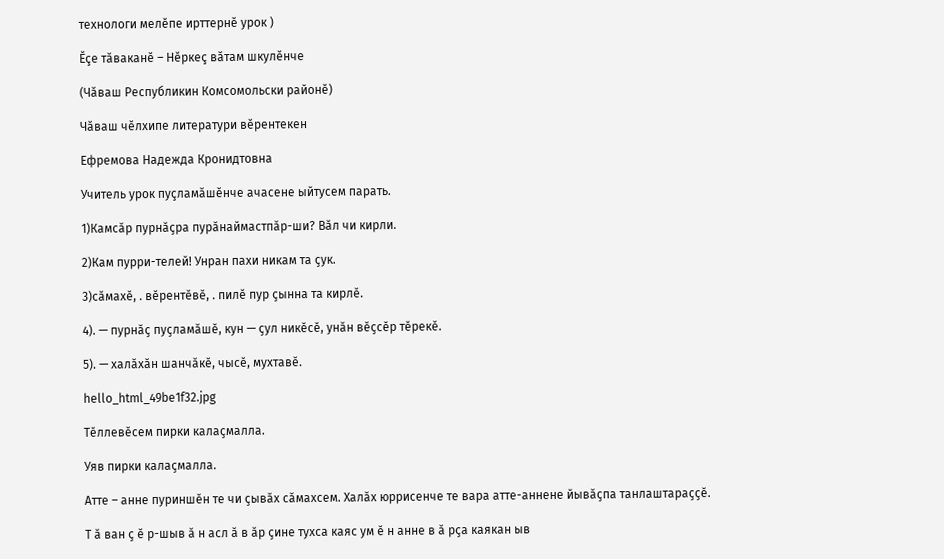технологи мелĕпе ирттернĕ урок )

Ĕçе тăваканĕ – Нĕркеç вăтам шкулĕнче

(Чăваш Республикин Комсомольски районĕ)

Чăваш чĕлхипе литератури вĕрентекен

Ефремова Надежда Кронидтовна

Учитель урок пуçламăшĕнче ачасене ыйтусем парать.

1)Камсӑр пурнӑҫра пурӑнаймастпӑр-ши? Вӑл чи кирли.

2)Кам пурри-телей! Унран пахи никам та ҫук.

3)сӑмахӗ, . вӗрентӗвӗ, . пилӗ пур ҫынна та кирлӗ.

4). — пурнӑҫ пуҫламӑшӗ, кун — ҫул никӗсӗ, унӑн вӗҫсӗр тӗрекӗ.

5). — халӑхӑн шанчӑкӗ, чысӗ, мухтавӗ.

hello_html_49be1f32.jpg

Тӗллевӗсем пирки калаҫмалла.

Уяв пирки калаҫмалла.

Атте – анне пуриншӗн те чи ҫывӑх сӑмахсем. Халӑх юррисенче те вара атте-аннене йывӑҫпа танлаштараҫҫӗ.

Т ӑ ван ҫ ӗ р-шыв ӑ н асл ӑ в ӑр ҫине тухса каяс ум ӗ н анне в ӑ рҫа каякан ыв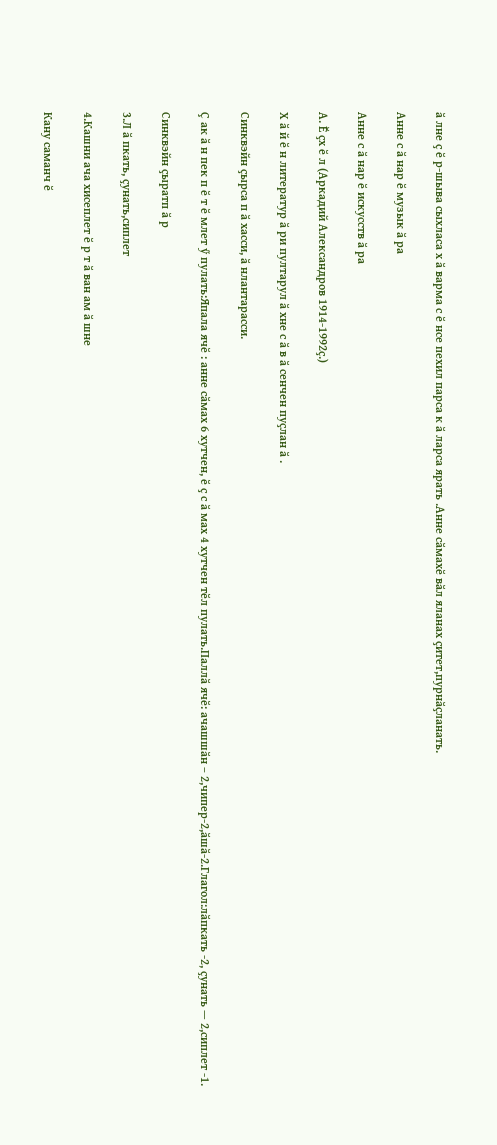ӑ лне ҫ ӗ р-шыва сыхласа х ӑ варма с ӗ нсе пехил парса к ӑ ларса ярать .Анне сӑмахӗ вӑл яланах ҫитет,пурнӑҫланать.

Анне с ӑ нар ӗ музык ӑ ра

Анне с ӑ нар ӗ искусств ӑ ра

А. Ӗ ҫх ӗ л (Аркадий Александров 1914-1992ҫ.)

Х ӑ й ӗ н литератур ӑ ри пултарул ӑ хне с ӑ в ӑ сенчен пуҫлан ӑ .

Синквэйн ҫырса п ӑ хасси, ӑ нлантарасси.

Ҫ ак ӑ н пек п ӗ т ӗ млет ӳ пулать:Япала ячӗ : анне сӑмах 6 хутчен, ӗ ҫ с ӑ мах 4 хутчен тӗл пулать.Паллӑ ячӗ: ачашшӑн – 2,чипер-2,ӑшӑ-2.Глагол:лӑпкать -2, ҫунать — 2,сиплет -1.

Синквэйн ҫыратп ӑ р

3.Л ӑ пкать, ҫунать,сиплет

4.Кашни ача хисеплет ӗ р т ӑ ван ам ӑ шне

Кану саманч ӗ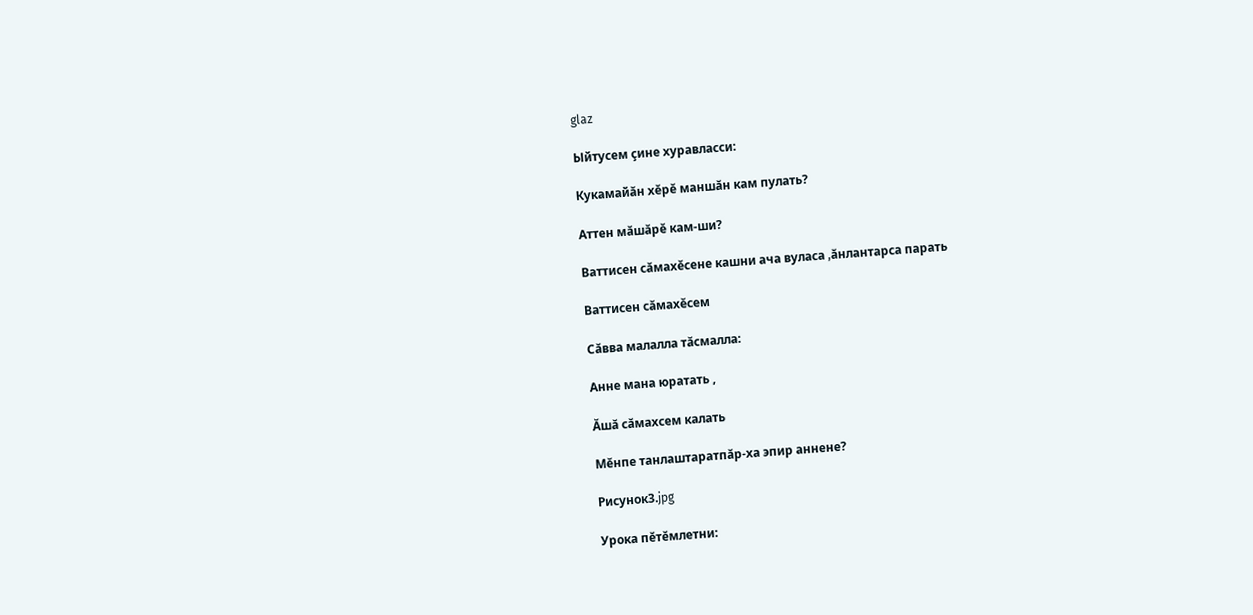glaz

Ыйтусем çине хуравласси:

Кукамайăн хĕрĕ маншăн кам пулать?

Аттен мăшăрĕ кам-ши?

Ваттисен сăмахĕсене кашни ача вуласа ,ăнлантарса парать

Ваттисен сăмахĕсем

Сăвва малалла тăсмалла:

Анне мана юратать ,

Ăшă сăмахсем калать

Мĕнпе танлаштаратпăр-ха эпир аннене?

Рисунок3.jpg

Урока пĕтĕмлетни: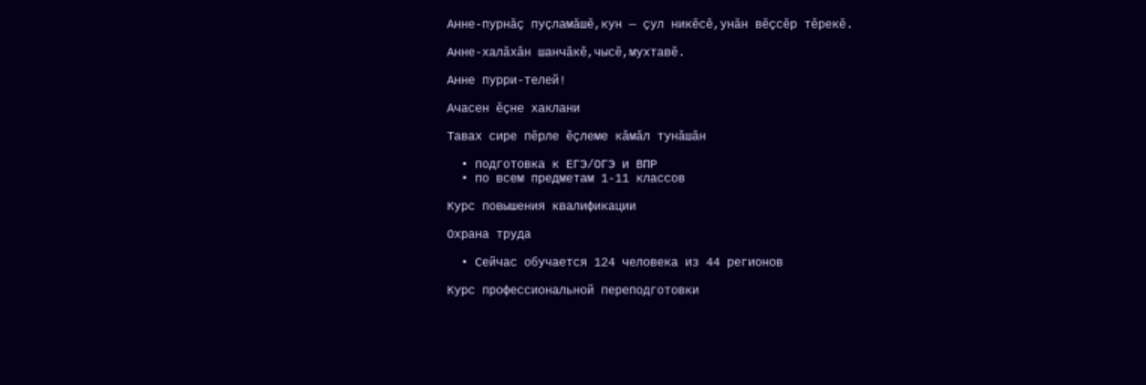Анне-пурнăç пуçламăшĕ,кун — çул никĕсĕ,унăн вĕçсĕр тĕрекĕ.

Анне-халăхăн шанчăкĕ,чысĕ,мухтавĕ.

Анне пурри-телей!

Ачасен ĕçне хаклани

Тавах сире пĕрле ĕçлеме кăмăл тунăшăн

  • подготовка к ЕГЭ/ОГЭ и ВПР
  • по всем предметам 1-11 классов

Курс повышения квалификации

Охрана труда

  • Сейчас обучается 124 человека из 44 регионов

Курс профессиональной переподготовки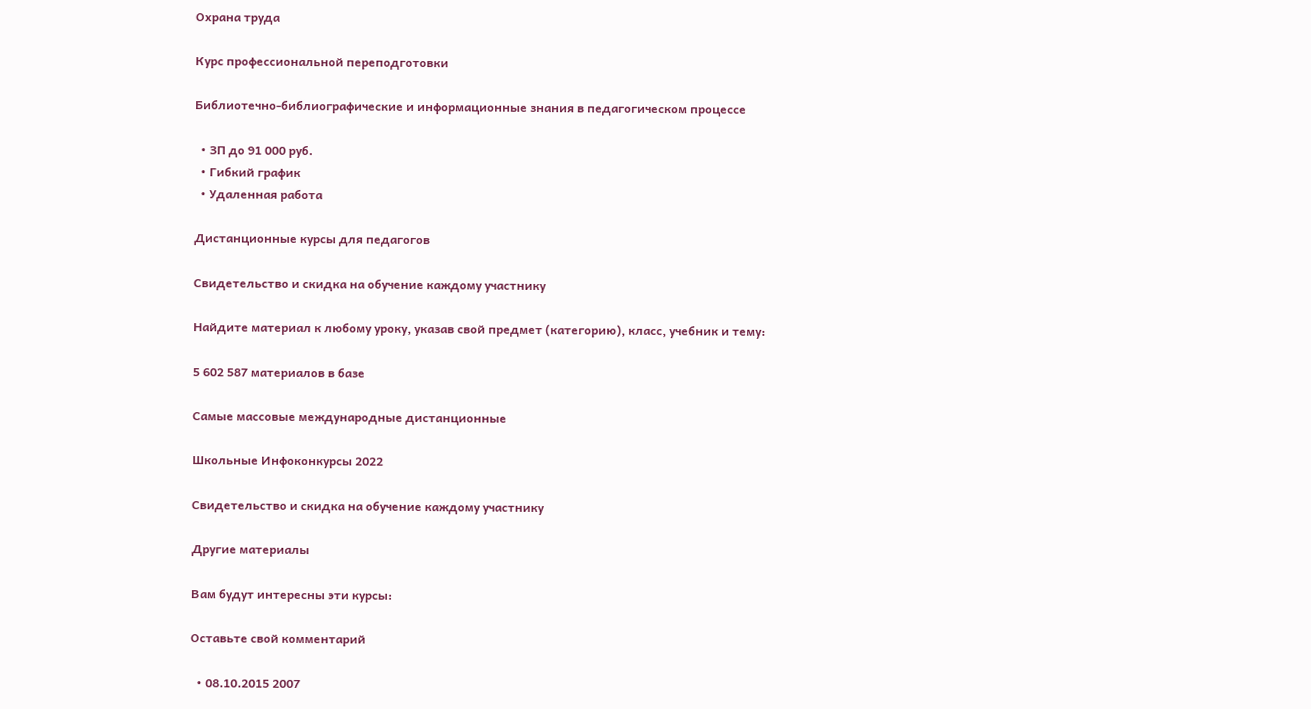Охрана труда

Курс профессиональной переподготовки

Библиотечно-библиографические и информационные знания в педагогическом процессе

  • ЗП до 91 000 руб.
  • Гибкий график
  • Удаленная работа

Дистанционные курсы для педагогов

Свидетельство и скидка на обучение каждому участнику

Найдите материал к любому уроку, указав свой предмет (категорию), класс, учебник и тему:

5 602 587 материалов в базе

Самые массовые международные дистанционные

Школьные Инфоконкурсы 2022

Свидетельство и скидка на обучение каждому участнику

Другие материалы

Вам будут интересны эти курсы:

Оставьте свой комментарий

  • 08.10.2015 2007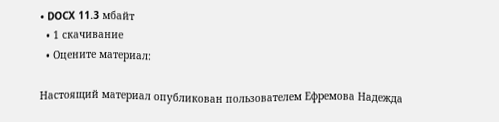• DOCX 11.3 мбайт
  • 1 скачивание
  • Оцените материал:

Настоящий материал опубликован пользователем Ефремова Надежда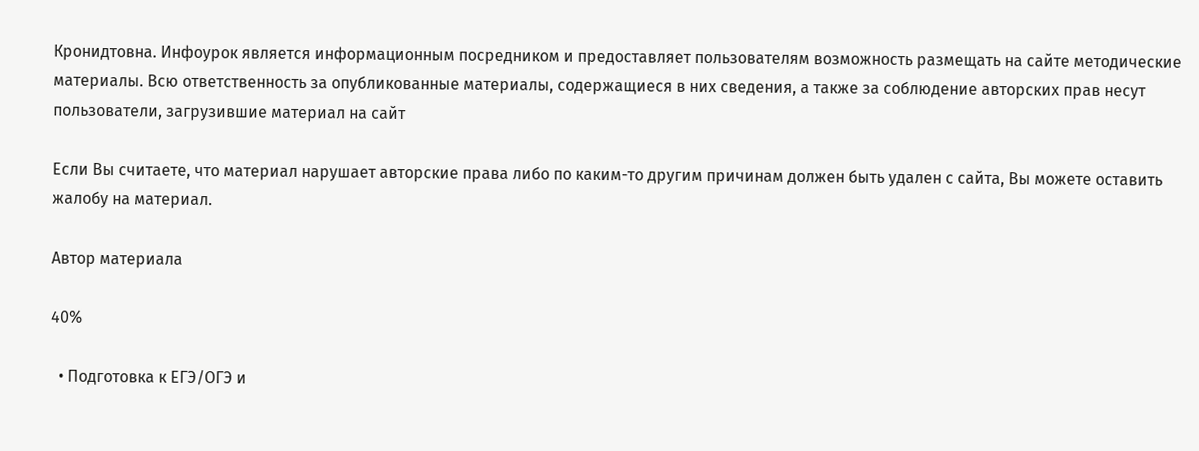Кронидтовна. Инфоурок является информационным посредником и предоставляет пользователям возможность размещать на сайте методические материалы. Всю ответственность за опубликованные материалы, содержащиеся в них сведения, а также за соблюдение авторских прав несут пользователи, загрузившие материал на сайт

Если Вы считаете, что материал нарушает авторские права либо по каким-то другим причинам должен быть удален с сайта, Вы можете оставить жалобу на материал.

Автор материала

40%

  • Подготовка к ЕГЭ/ОГЭ и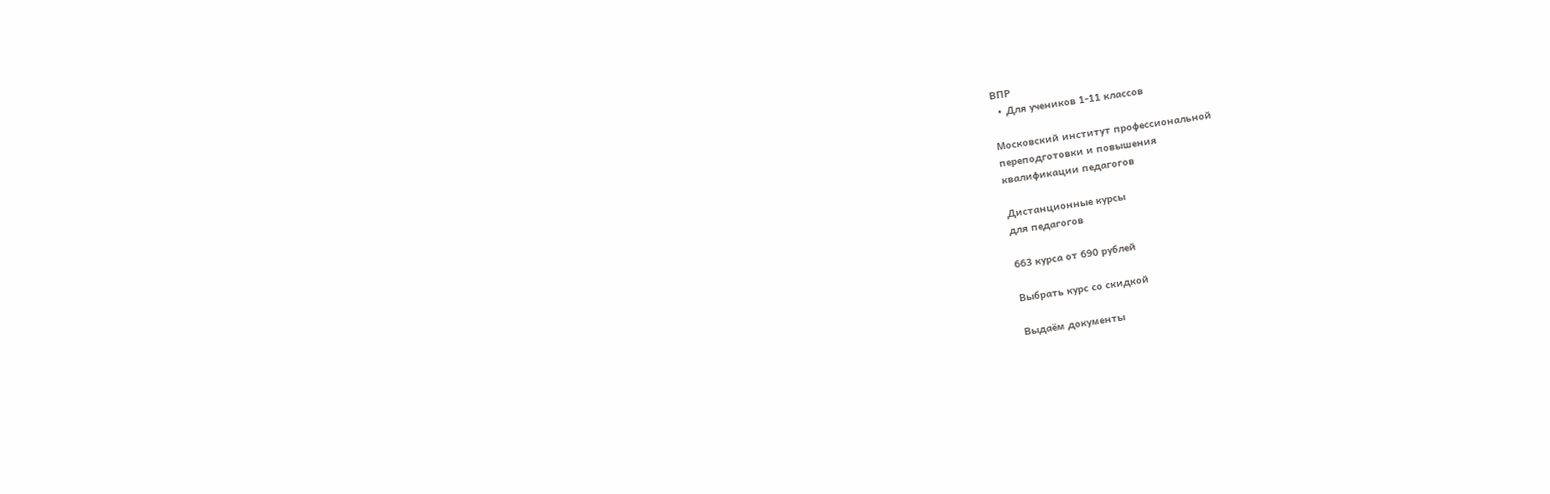ВПР
  • Для учеников 1-11 классов

Московский институт профессиональной
переподготовки и повышения
квалификации педагогов

Дистанционные курсы
для педагогов

663 курса от 690 рублей

Выбрать курс со скидкой

Выдаём документы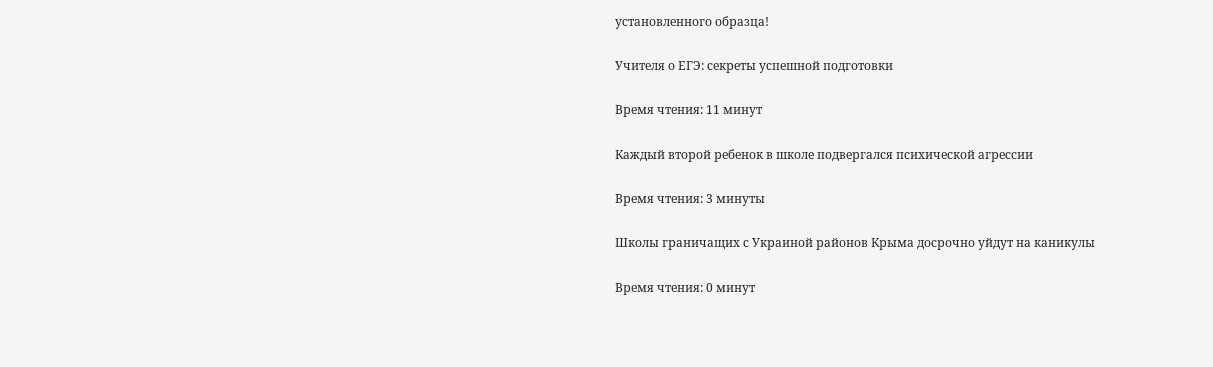установленного образца!

Учителя о ЕГЭ: секреты успешной подготовки

Время чтения: 11 минут

Каждый второй ребенок в школе подвергался психической агрессии

Время чтения: 3 минуты

Школы граничащих с Украиной районов Крыма досрочно уйдут на каникулы

Время чтения: 0 минут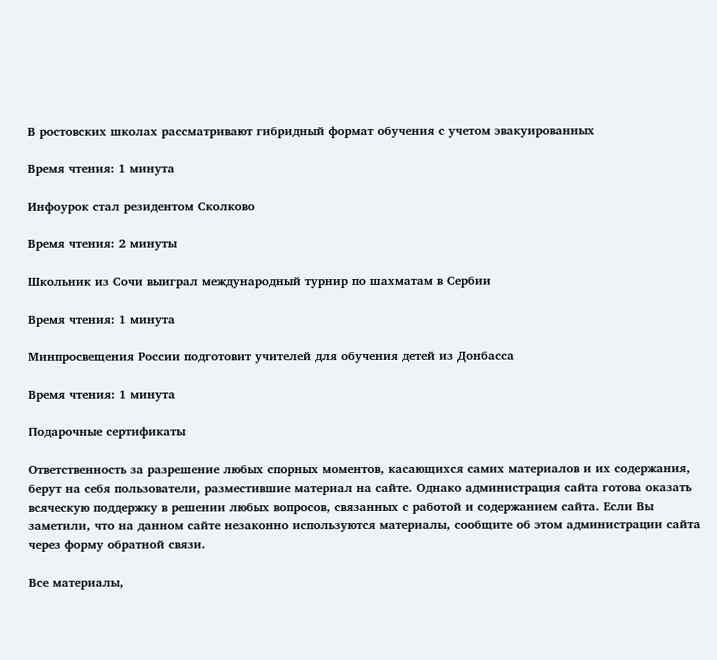В ростовских школах рассматривают гибридный формат обучения с учетом эвакуированных

Время чтения: 1 минута

Инфоурок стал резидентом Сколково

Время чтения: 2 минуты

Школьник из Сочи выиграл международный турнир по шахматам в Сербии

Время чтения: 1 минута

Минпросвещения России подготовит учителей для обучения детей из Донбасса

Время чтения: 1 минута

Подарочные сертификаты

Ответственность за разрешение любых спорных моментов, касающихся самих материалов и их содержания, берут на себя пользователи, разместившие материал на сайте. Однако администрация сайта готова оказать всяческую поддержку в решении любых вопросов, связанных с работой и содержанием сайта. Если Вы заметили, что на данном сайте незаконно используются материалы, сообщите об этом администрации сайта через форму обратной связи.

Все материалы,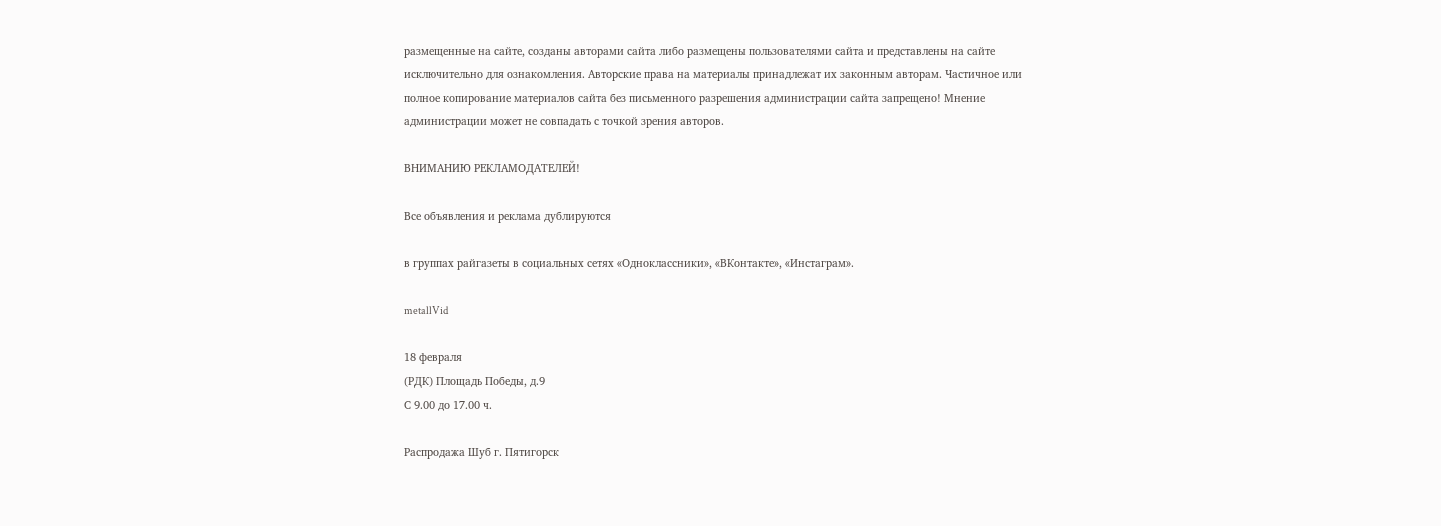размещенные на сайте, созданы авторами сайта либо размещены пользователями сайта и представлены на сайте исключительно для ознакомления. Авторские права на материалы принадлежат их законным авторам. Частичное или полное копирование материалов сайта без письменного разрешения администрации сайта запрещено! Мнение администрации может не совпадать с точкой зрения авторов.

ВНИМАНИЮ РЕКЛАМОДАТЕЛЕЙ!

Все объявления и реклама дублируются

в группах райгазеты в социальных сетях «Одноклассники», «ВКонтакте», «Инстаграм».

metallVid

18 февраля
(РДК) Площадь Победы, д.9
С 9.00 до 17.00 ч.

Распродажа Шуб г. Пятигорск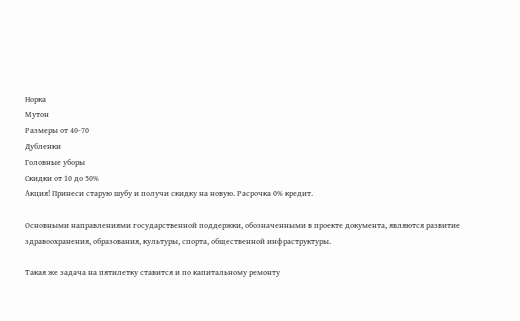Норка
Мутон
Размеры от 40-70
Дубленки
Головные уборы
Скидки от 10 до 50%
Акция! Принеси старую шубу и получи скидку на новую. Расрочка 0% кредит.

Основными направлениями государственной поддержки, обозначенными в проекте документа, являются развитие здравоохранения, образования, культуры, спорта, общественной инфраструктуры.

Такая же задача на пятилетку ставится и по капитальному ремонту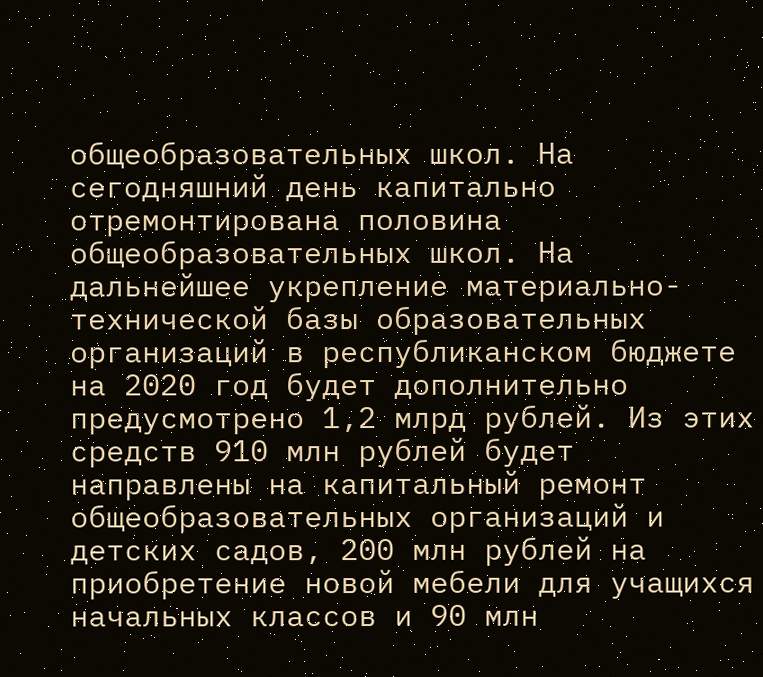общеобразовательных школ. На сегодняшний день капитально отремонтирована половина общеобразовательных школ. На дальнейшее укрепление материально-технической базы образовательных организаций в республиканском бюджете на 2020 год будет дополнительно предусмотрено 1,2 млрд рублей. Из этих средств 910 млн рублей будет направлены на капитальный ремонт общеобразовательных организаций и детских садов, 200 млн рублей на приобретение новой мебели для учащихся начальных классов и 90 млн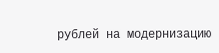рублей на модернизацию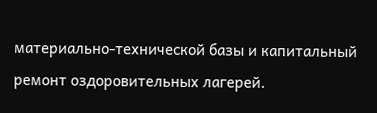материально-технической базы и капитальный ремонт оздоровительных лагерей.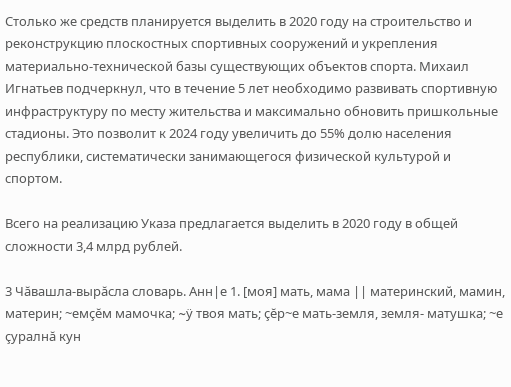Столько же средств планируется выделить в 2020 году на строительство и реконструкцию плоскостных спортивных сооружений и укрепления материально-технической базы существующих объектов спорта. Михаил Игнатьев подчеркнул, что в течение 5 лет необходимо развивать спортивную инфраструктуру по месту жительства и максимально обновить пришкольные стадионы. Это позволит к 2024 году увеличить до 55% долю населения республики, систематически занимающегося физической культурой и спортом.

Всего на реализацию Указа предлагается выделить в 2020 году в общей сложности 3,4 млрд рублей.

3 Чăвашла-вырăсла словарь. Анн|е 1. [моя] мать, мама || материнский, мамин, материн; ~емçĕм мамочка; ~ÿ твоя мать; çĕр~е мать-земля, земля- матушка; ~е çуралнă кун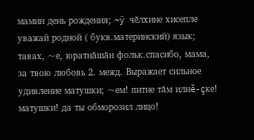мамин день рождения; ~ÿ чĕлхине хисепле уважай родной ( букв.материнский) язык; тавах, ~е, юратнăшăн фольк.спасибо, мама, за твою любовь 2. межд. Выражает сильное удивление матушки; ~ем! питне тăм илнĕ-çке! матушки! да ты обморозил лицо!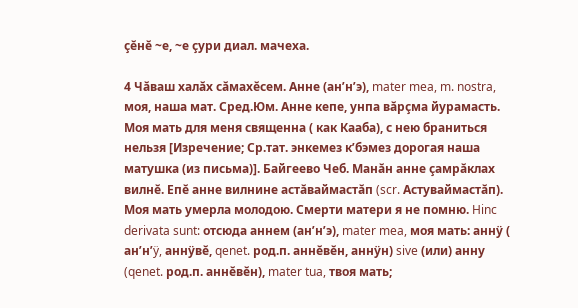çĕнĕ ~е, ~е çури диал. мачеха.

4 Чăваш халăх сăмахĕсем. Анне (ан’н’э), mater mea, m. nostra, моя, наша мат. Сред.Юм. Анне кепе, унпа вăрçма йурамасть. Моя мать для меня священна ( как Кааба), с нею браниться нельзя [Изречение; Ср.тат. энкемез к’бэмез дорогая наша матушка (из письма)]. Байгеево Чеб. Манăн анне çамрăклах вилнĕ. Епĕ анне вилнине астăваймастăп (scr. Астуваймастăп). Моя мать умерла молодою. Смерти матери я не помню. Hinc derivata sunt: отсюда аннем (ан’н’э), mater mea, моя мать: аннÿ ( ан’н’ÿ, аннÿвĕ, qenet. род.п. аннĕвĕн, аннÿн) sive (или) анну (qenet. род.п. аннĕвĕн), mater tua, твоя мать;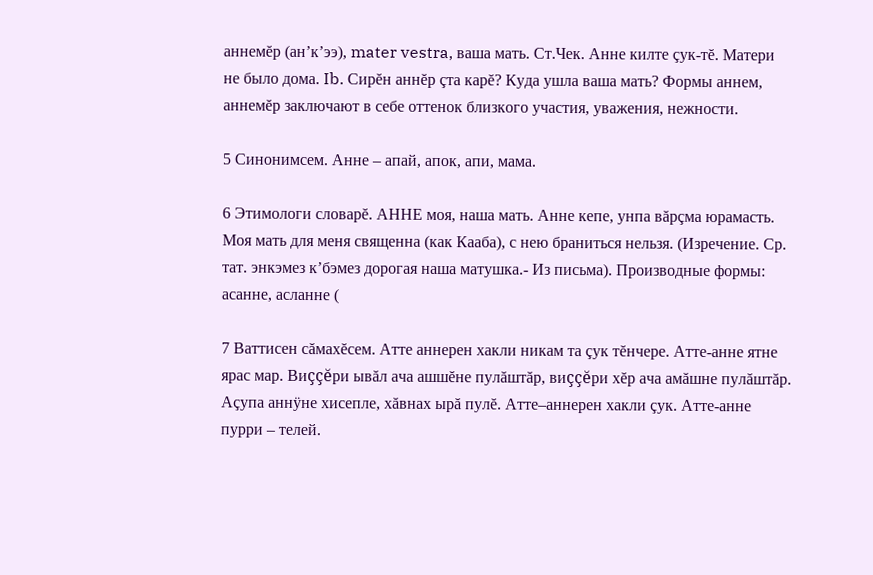аннемĕр (ан’к’ээ), mater vestra, ваша мать. Ст.Чек. Анне килте çук-тĕ. Матери не было дома. Ib. Сирĕн аннĕр çта карĕ? Куда ушла ваша мать? Формы аннем, аннемĕр заключают в себе оттенок близкого участия, уважения, нежности.

5 Синонимсем. Анне – апай, апок, апи, мама.

6 Этимологи словарĕ. АННЕ моя, наша мать. Анне кепе, унпа вăрçма юрамасть. Моя мать для меня священна (как Кааба), с нею браниться нельзя. (Изречение. Ср. тат. энкэмез к’бэмез дорогая наша матушка.- Из письма). Производные формы: асанне, асланне (

7 Ваттисен сăмахĕсем. Атте аннерен хакли никам та çук тĕнчере. Атте-анне ятне ярас мар. Виççĕри ывăл ача ашшĕне пулăштăр, виççĕри хĕр ача амăшне пулăштăр. Аçупа аннÿне хисепле, хăвнах ырă пулĕ. Атте–аннерен хакли çук. Атте-анне пурри – телей.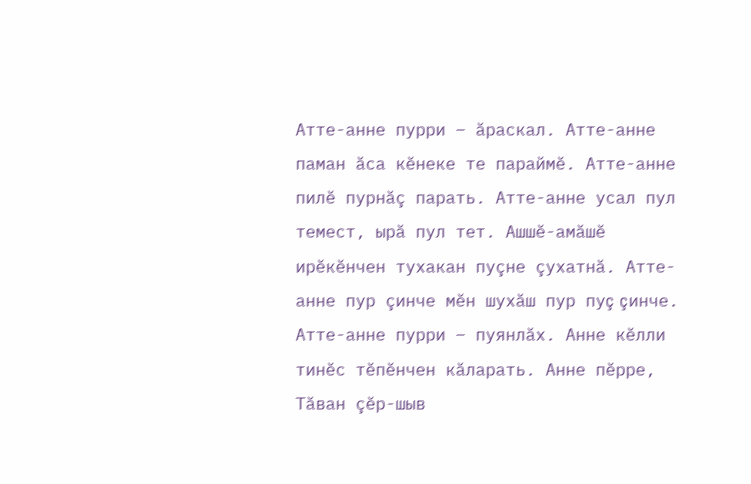Атте-анне пурри – ăраскал. Атте-анне паман ăса кĕнеке те параймĕ. Атте-анне пилĕ пурнăç парать. Атте-анне усал пул темест, ырă пул тет. Ашшĕ-амăшĕ ирĕкĕнчен тухакан пуçне çухатнă. Атте-анне пур çинче мĕн шухăш пур пуç çинче. Атте-анне пурри – пуянлăх. Анне кĕлли тинĕс тĕпĕнчен кăларать. Анне пĕрре, Тăван çĕр-шыв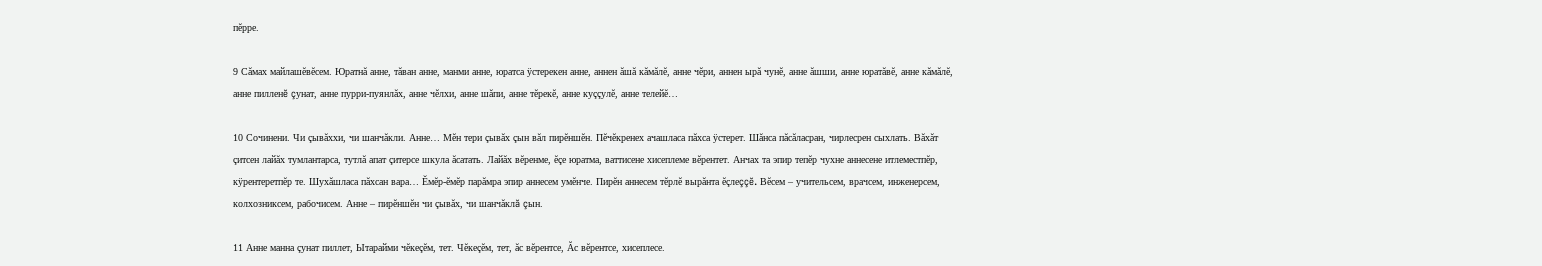пĕрре.

9 Сăмах майлашĕвĕсем. Юратнă анне, тăван анне, манми анне, юратса ÿстерекен анне, аннен ăшă кăмăлĕ, анне чĕри, аннен ырă чунĕ, анне ăшши, анне юратăвĕ, анне кăмăлĕ, анне пилленĕ çунат, анне пурри-пуянлăх, анне чĕлхи, анне шăпи, анне тĕрекĕ, анне куççулĕ, анне телейĕ…

10 Сочинени. Чи çывăххи, чи шанчăкли. Анне… Мĕн тери çывăх çын вăл пирĕншĕн. Пĕчĕкренех ачашласа пăхса ÿстерет. Шăнса пăсăласран, чирлесрен сыхлать. Вăхăт çитсен лайăх тумлантарса, тутлă апат çитерсе шкула ăсатать. Лайăх вĕренме, ĕçе юратма, ваттисене хисеплеме вĕрентет. Анчах та эпир тепĕр чухне аннесене итлеместпĕр, кÿрентеретпĕр те. Шухăшласа пăхсан вара… Ĕмĕр-ĕмĕр парăмра эпир аннесем умĕнче. Пирĕн аннесем тĕрлĕ вырăнта ĕçлеççĕ. Вĕсем – учительсем, врачсем, инженерсем, колхозниксем, рабочисем. Анне – пирĕншĕн чи çывăх, чи шанчăклă çын.

11 Анне манна çунат пиллет, Ытарайми чĕкеçĕм, тет. Чĕкеçĕм, тет, ăс вĕрентсе, Ăс вĕрентсе, хисеплесе.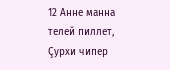12 Анне манна телей пиллет, Çурхи чипер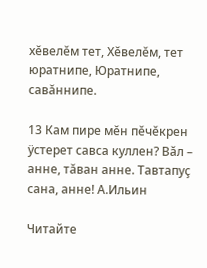хĕвелĕм тет, Хĕвелĕм, тет юратнипе, Юратнипе, савăннипе.

13 Кам пире мĕн пĕчĕкрен ÿстерет савса куллен? Вăл – анне, тăван анне. Тавтапуç сана, анне! А.Ильин

Читайте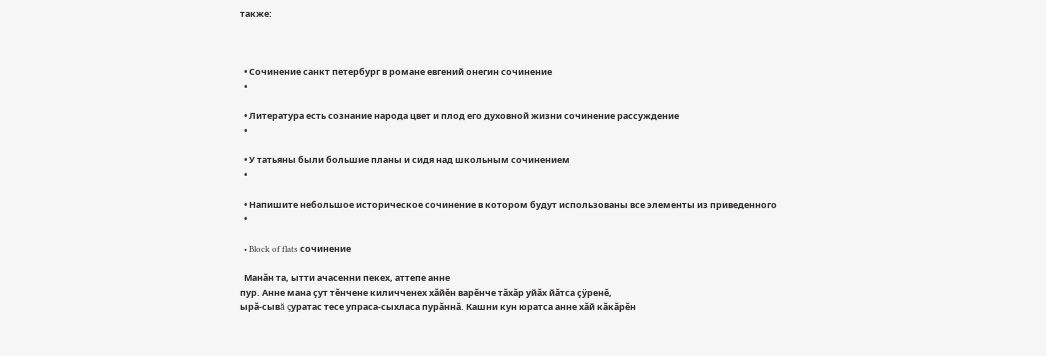также:



  • Сочинение санкт петербург в романе евгений онегин сочинение
  •

  • Литература есть сознание народа цвет и плод его духовной жизни сочинение рассуждение
  •

  • У татьяны были большие планы и сидя над школьным сочинением
  •

  • Напишите небольшое историческое сочинение в котором будут использованы все элементы из приведенного
  •

  • Block of flats сочинение

  Манăн та, ытти ачасенни пекех, аттепе анне
пур. Анне мана çут тĕнчене киличченех хăйĕн варĕнче тăхăр уйăх йăтса çÿренĕ,
ырă-сывă çуратас тесе упраса-сыхласа пурăннă. Кашни кун юратса анне хăй кăкăрĕн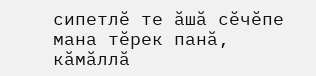сипетлĕ те ăшă сĕчĕпе мана тĕрек панă, кăмăллă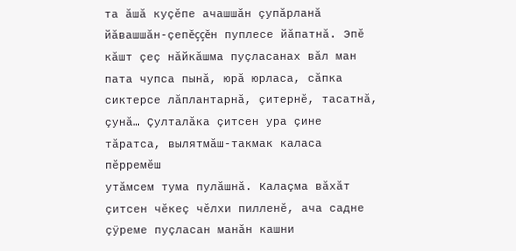та ăшă куçĕпе ачашшăн çупăрланă
йăвашшăн-çепĕççĕн пуплесе йăпатнă. Эпĕ кăшт çеç нăйкăшма пуçласанах вăл ман
пата чупса пынă, юрă юрласа, сăпка сиктерсе лăплантарнă, çитернĕ, тасатнă,
çунă… Çулталăка çитсен ура çине тăратса, вылятмăш-такмак каласа пĕрремĕш
утăмсем тума пулăшнă. Калаçма вăхăт çитсен чĕкеç чĕлхи пилленĕ, ача садне
çÿреме пуçласан манăн кашни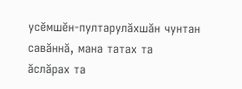усĕмшĕн-пултарулăхшăн чунтан савăннă, мана татах та
ăслăрах та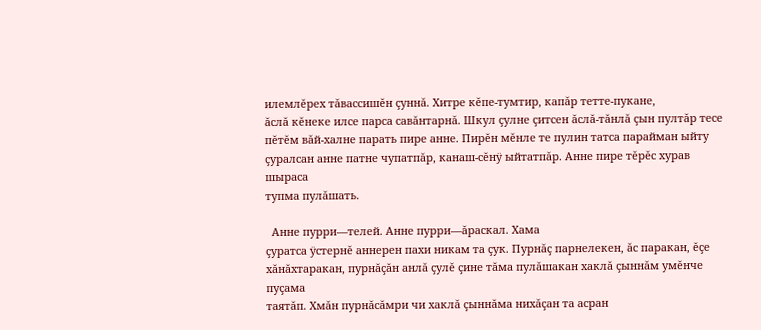илемлĕрех тăвассишĕн çуннă. Хитре кĕпе-тумтир, капăр тетте-пукане,
ăслă кĕнеке илсе парса савăнтарнă. Шкул çулне çитсен ăслă-тăнлă çын пултăр тесе
пĕтĕм вăй-халне парать пире анне. Пирĕн мĕнле те пулин татса парайман ыйту
çуралсан анне патне чупатпăр, канаш-сĕнÿ ыйтатпăр. Анне пире тĕрĕс хурав шыраса
тупма пулăшать.

  Анне пурри—телей. Анне пурри—ăраскал. Хама
çуратса ÿстернĕ аннерен пахи никам та çук. Пурнăç парнелекен, ăс паракан, ĕçе
хăнăхтаракан, пурнăçăн анлă çулĕ çине тăма пулăшакан хаклă çыннăм умĕнче пуçама
таятăп. Хмăн пурнăсăмри чи хаклă çыннăма нихăçан та асран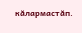кăлармастăп.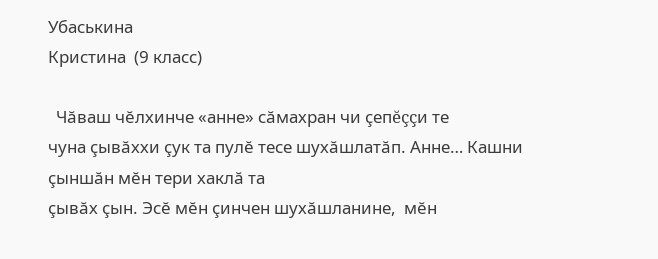Убаськина
Кристина  (9 класс)

  Чăваш чĕлхинче «анне» сăмахран чи çепĕççи те
чуна çывăххи çук та пулĕ тесе шухăшлатăп. Анне… Кашни çыншăн мĕн тери хаклă та
çывăх çын. Эсĕ мĕн çинчен шухăшланине,  мĕн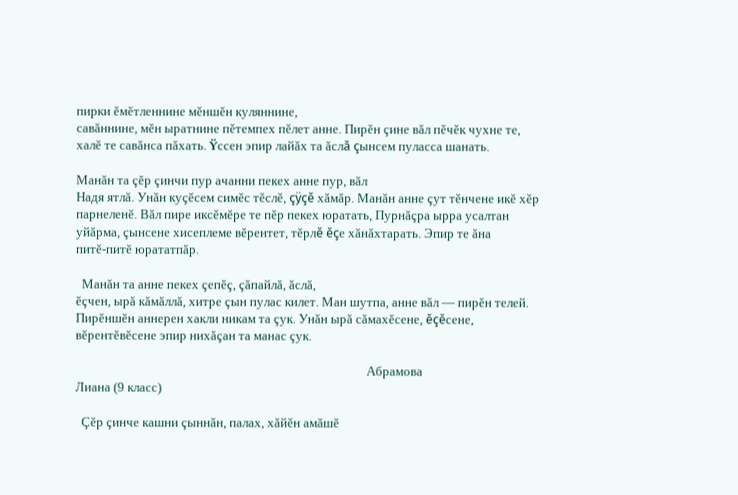пирки ĕмĕтленнине мĕншĕн куляннине,
савăннине, мĕн ыратнине пĕтемпех пĕлет анне. Пирĕн çине вăл пĕчĕк чухне те,
халĕ те савăнса пăхать. Ϋссен эпир лайăх та ăслă çынсем пуласса шанать.

Манăн та çĕр çинчи пур ачанни пекех анне пур, вăл
Надя ятлă. Унăн куçĕсем симĕс тĕслĕ, çÿçĕ хăмăр. Манăн анне çут тĕнчене икĕ хĕр
парнеленĕ. Вăл пире иксĕмĕре те пĕр пекех юратать, Пурнăçра ырра усалтан
уйăрма, çынсене хисеплеме вĕрентет, тĕрлĕ ĕçе хăнăхтарать. Эпир те ăна
питĕ-питĕ юрататпăр.

  Манăн та анне пекех çепĕç, çăпайлă, ăслă,
ĕçчен, ырă кăмăллă, хитре çын пулас килет. Ман шутпа, анне вăл — пирĕн телей.
Пирĕншĕн аннерен хакли никам та çук. Унăн ырă сăмахĕсене, ĕçĕсене,
вĕрентĕвĕсене эпир нихăçан та манас çук.

                                                                                                 Абрамова
Лиана (9 класс)

  Çĕр çинче кашни çыннăн, палах, хăйĕн амăшĕ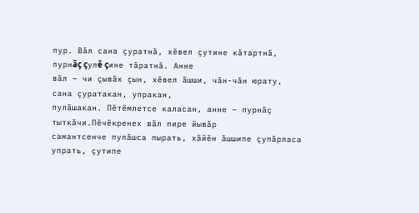пур. Вăл сана çуратнă, хĕвел çутине кăтартнă, пурнăç çулĕ çине тăратнă. Анне
вăл – чи çывăх çын, хĕвел ăшши, чăн-чăн юрату, сана çуратакан, упракан,
пулăшакан. Пĕтĕмлетсе каласан, анне – пурнăç тыткăчи.Пĕчĕкренех вăл пире йывăр
самантсенче пулăшса пырать, хăйĕн ăшшипе çупăрласа упрать, çутипе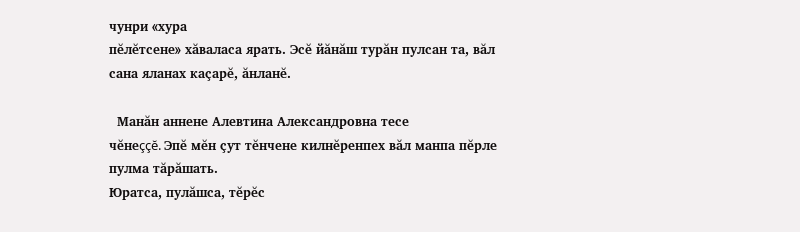чунри «хура
пĕлĕтсене» хăваласа ярать. Эсĕ йăнăш турăн пулсан та, вăл сана яланах каçарĕ, ăнланĕ.

  Манăн аннене Алевтина Александровна тесе
чĕнеççĕ. Эпĕ мĕн çут тĕнчене килнĕренпех вăл манпа пĕрле пулма тăрăшать.
Юратса, пулăшса, тĕрĕс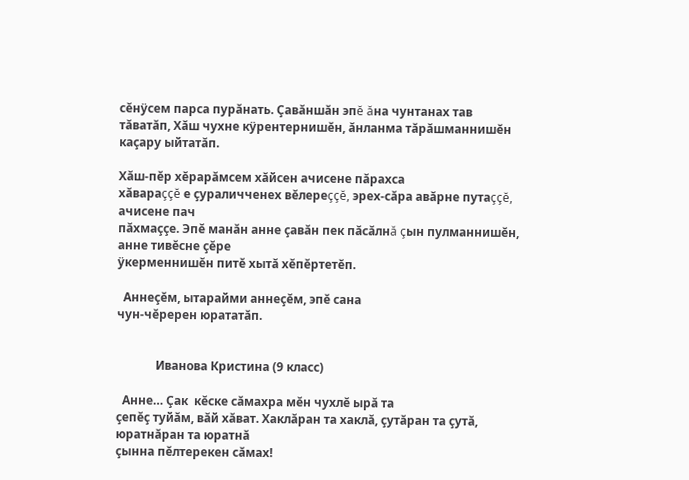сĕнÿсем парса пурăнать. Çавăншăн эпĕ ăна чунтанах тав
тăватăп, Хăш чухне кÿрентернишĕн, ăнланма тăрăшманнишĕн каçару ыйтатăп.

Хăш-пĕр хĕрарăмсем хăйсен ачисене пăрахса
хăвараççĕ е çураличченех вĕлереççĕ, эрех-сăра авăрне путаççĕ, ачисене пач
пăхмаççе. Эпĕ манăн анне çавăн пек пăсăлнă çын пулманнишĕн, анне тивĕсне çĕре
ÿкерменнишĕн питĕ хытă хĕпĕртетĕп.

  Аннеçĕм, ытарайми аннеçĕм, эпĕ сана
чун-чĕререн юрататăп.


             Иванова Кристина (9 класс)

  Анне… Çак  кĕске сăмахра мĕн чухлĕ ырă та
çепĕç туйăм, вăй хăват. Хаклăран та хаклă, çутăран та çутă, юратнăран та юратнă
çынна пĕлтерекен сăмах!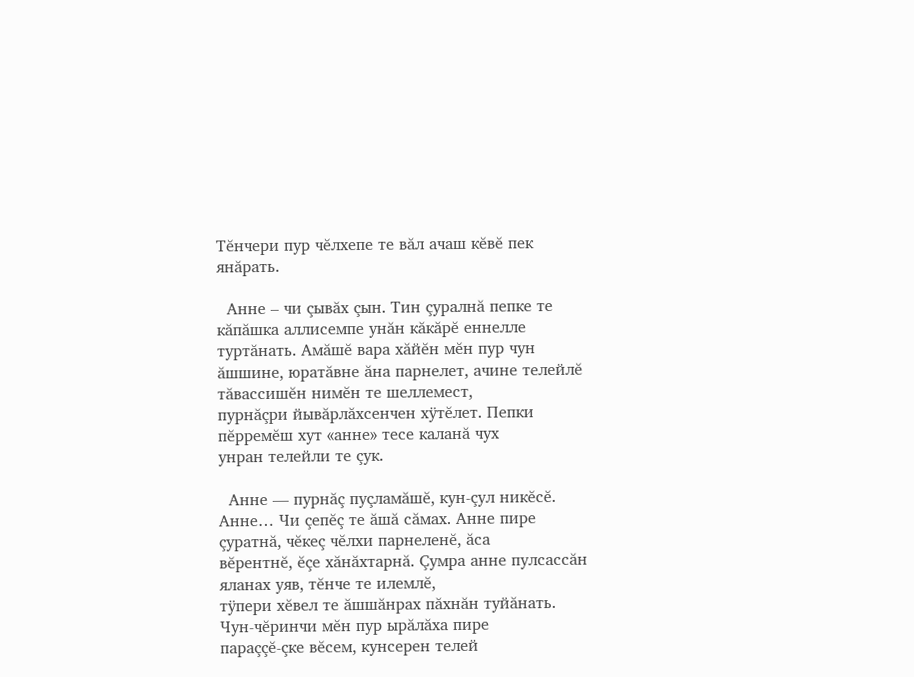Тĕнчери пур чĕлхепе те вăл ачаш кĕвĕ пек янăрать.

  Анне – чи çывăх çын. Тин çуралнă пепке те
кăпăшка аллисемпе унăн кăкăрĕ еннелле туртăнать. Амăшĕ вара хăйĕн мĕн пур чун
ăшшине, юратăвне ăна парнелет, ачине телейлĕ тăвассишĕн нимĕн те шеллемест,
пурнăçри йывăрлăхсенчен хÿтĕлет. Пепки пĕрремĕш хут «анне» тесе каланă чух
унран телейли те çук.

  Анне — пурнăç пуçламăшĕ, кун-çул никĕсĕ.
Анне… Чи çепĕç те ăшă сăмах. Анне пире çуратнă, чĕкеç чĕлхи парнеленĕ, ăса
вĕрентнĕ, ĕçе хăнăхтарнă. Çумра анне пулсассăн яланах уяв, тĕнче те илемлĕ,
тÿпери хĕвел те ăшшăнрах пăхнăн туйăнать. Чун-чĕринчи мĕн пур ырăлăха пире
параççĕ-çке вĕсем, кунсерен телей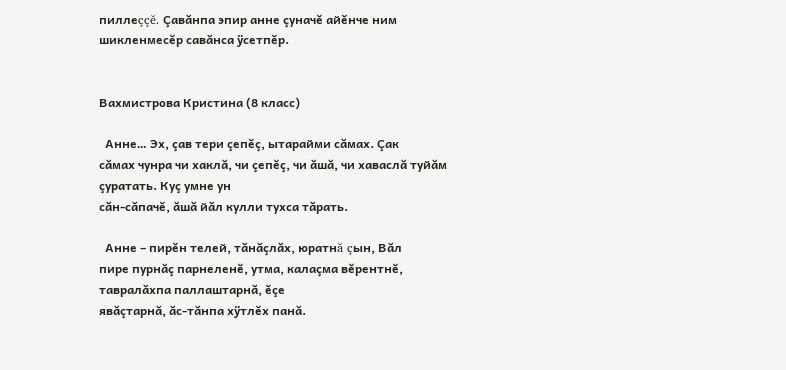пиллеççĕ. Çавăнпа эпир анне çуначĕ айĕнче ним
шикленмесĕр савăнса ÿсетпĕр.


Вахмистрова Кристина (8 класс)

  Анне… Эх, çав тери çепĕç, ытарайми сăмах. Çак
сăмах чунра чи хаклă, чи çепĕç, чи ăшă, чи хаваслă туйăм çуратать. Куç умне ун
сăн-сăпачĕ, ăшă йăл кулли тухса тăрать.

  Анне – пирĕн телей, тăнăçлăх, юратнă çын, Вăл
пире пурнăç парнеленĕ, утма, калаçма вĕрентнĕ, тавралăхпа паллаштарнă, ĕçе
явăçтарнă, ăс-тăнпа хÿтлĕх панă.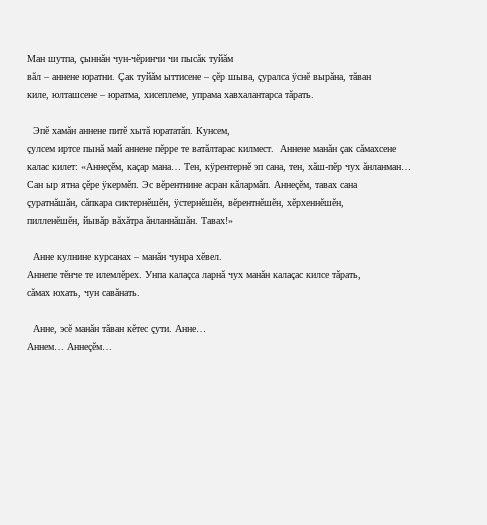Ман шутпа, çыннăн чун-чĕринчи чи пысăк туйăм
вăл – аннене юратни. Çак туйăм ыттисене – çĕр шыва, çуралса ÿснĕ вырăна, тăван
киле, юлташсене – юратма, хисеплеме, упрама хавхалантарса тăрать.

  Эпĕ хамăн аннене питĕ хытă юрататăп. Кунсем,
çулсем иртсе пынă май аннене пĕрре те ватăлтарас килмест.  Аннене манăн çак сăмахсене
калас килет: «Аннеçĕм, каçар мана… Тен, кÿрентернĕ эп сана, тен, хăш-пĕр чух ăнланман…
Сан ыр ятна çĕре ÿкермĕп. Эс вĕрентнине асран кăлармăп. Аннеçĕм, тавах сана
çуратнăшăн, сăпкара сиктернĕшĕн, ÿстернĕшĕн, вĕрентнĕшĕн, хĕрхеннĕшĕн,
пилленĕшĕн, йывăр вăхăтра ăнланнăшăн. Тавах!»

  Анне кулнине курсанах – манăн чунра хĕвел.
Аннепе тĕнче те илемлĕрех. Унпа калаçса ларнă чух манăн калаçас килсе тăрать,
сăмах юхать, чун савăнать.

  Анне, эсĕ манăн тăван кĕтес çути. Анне…
Аннем… Аннеçĕм…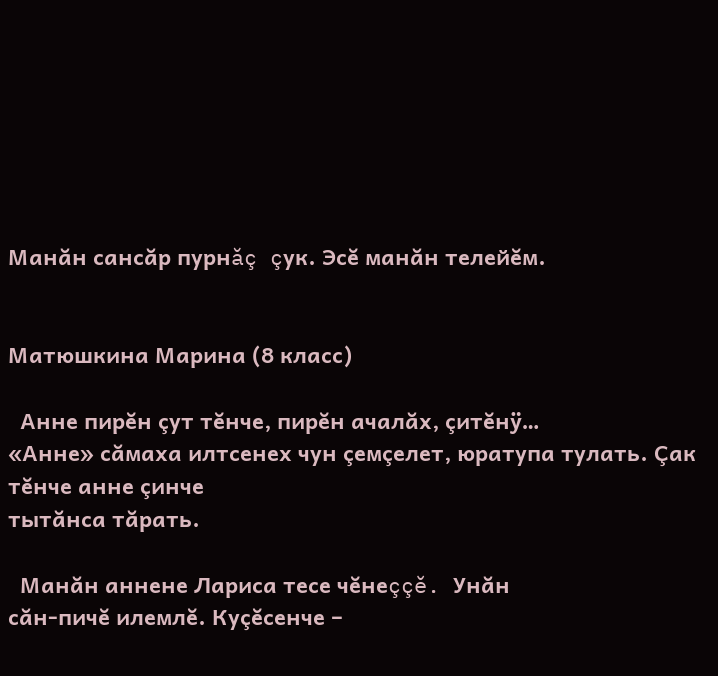Манăн сансăр пурнăç çук. Эсĕ манăн телейĕм.


Матюшкина Марина (8 класс)

  Анне пирĕн çут тĕнче, пирĕн ачалăх, çитĕнÿ…
«Анне» сăмаха илтсенех чун çемçелет, юратупа тулать. Çак тĕнче анне çинче
тытăнса тăрать.

  Манăн аннене Лариса тесе чĕнеççĕ. Унăн
сăн-пичĕ илемлĕ. Куçĕсенче –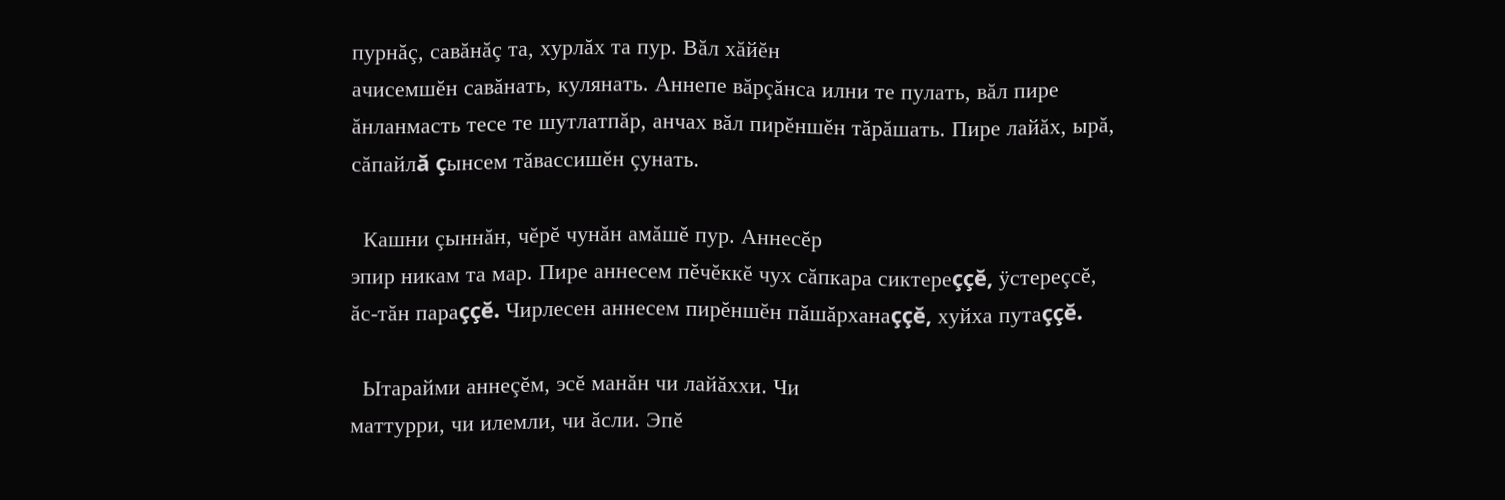пурнăç, савăнăç та, хурлăх та пур. Вăл хăйĕн
ачисемшĕн савăнать, кулянать. Аннепе вăрçăнса илни те пулать, вăл пире
ăнланмасть тесе те шутлатпăр, анчах вăл пирĕншĕн тăрăшать. Пире лайăх, ырă,
сăпайлă çынсем тăвассишĕн çунать.

  Кашни çыннăн, чĕрĕ чунăн амăшĕ пур. Аннесĕр
эпир никам та мар. Пире аннесем пĕчĕккĕ чух сăпкара сиктереççĕ, ÿстереçсĕ,
ăс-тăн параççĕ. Чирлесен аннесем пирĕншĕн пăшăрханаççĕ, хуйха путаççĕ.

  Ытарайми аннеçĕм, эсĕ манăн чи лайăххи. Чи
маттурри, чи илемли, чи ăсли. Эпĕ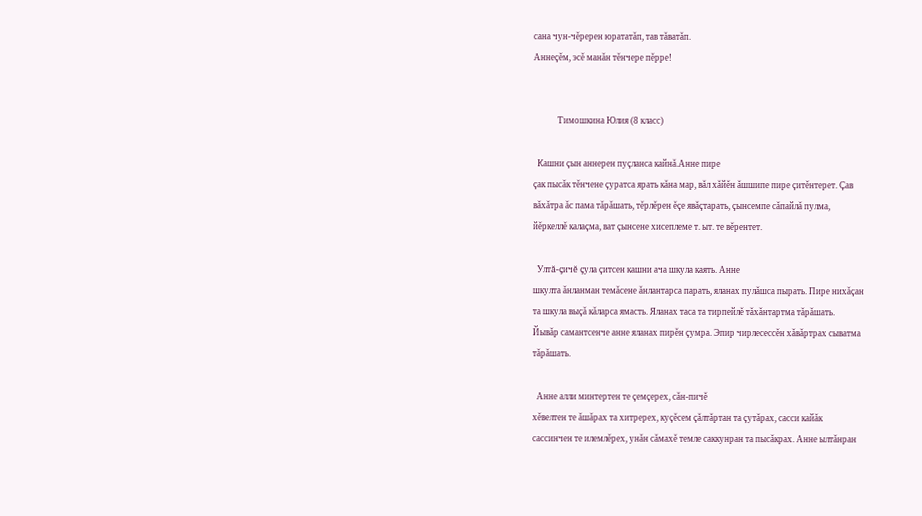сана чун-чĕререн юрататăп, тав тăватăп.
Аннеçĕм, эсĕ манăн тĕнчере пĕрре!


            Тимошкина Юлия (8 класс)

  Кашни çын аннерен пуçланса кайнă.Анне пире
çак пысăк тĕнчене çуратса ярать кăна мар, вăл хăйĕн ăшшипе пире çитĕнтерет. Çав
вăхăтра ăс пама тăрăшать, тĕрлĕрен ĕçе явăçтарать, çынсемпе сăпайлă пулма,
йĕркеллĕ калаçма, ват çынсене хисеплеме т. ыт. те вĕрентет.

  Ултă-çичĕ çула çитсен кашни ача шкула каять. Анне
шкулта ăнланман темăсене ăнлантарса парать, яланах пулăшса пырать. Пире нихăçан
та шкула выçă кăларса ямасть. Яланах таса та тирпейлĕ тăхăнтартма тăрăшать.
Йывăр самантсенче анне яланах пирĕн çумра. Эпир чирлесессĕн хăвăртрах сыватма
тăрăшать.

  Анне алли минтертен те çемçерех, сăн-пичĕ
хĕвелтен те ăшăрах та хитререх, куçĕсем çăлтăртан та çутăрах, сасси кайăк
сассинчен те илемлĕрех, унăн сăмахĕ темле саккунран та пысăкрах. Анне ылтăнран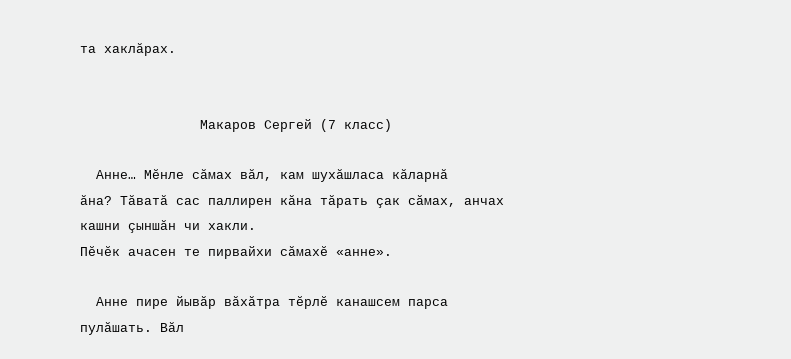та хаклăрах.


               Макаров Сергей (7 класс)

  Анне… Мĕнле сăмах вăл, кам шухăшласа кăларнă
ăна? Тăватă сас паллирен кăна тăрать çак сăмах, анчах кашни çыншăн чи хакли.
Пĕчĕк ачасен те пирвайхи сăмахĕ «анне».

  Анне пире йывăр вăхăтра тĕрлĕ канашсем парса
пулăшать. Вăл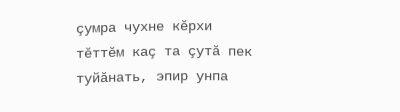çумра чухне кĕрхи тĕттĕм каç та çутă пек туйăнать, эпир унпа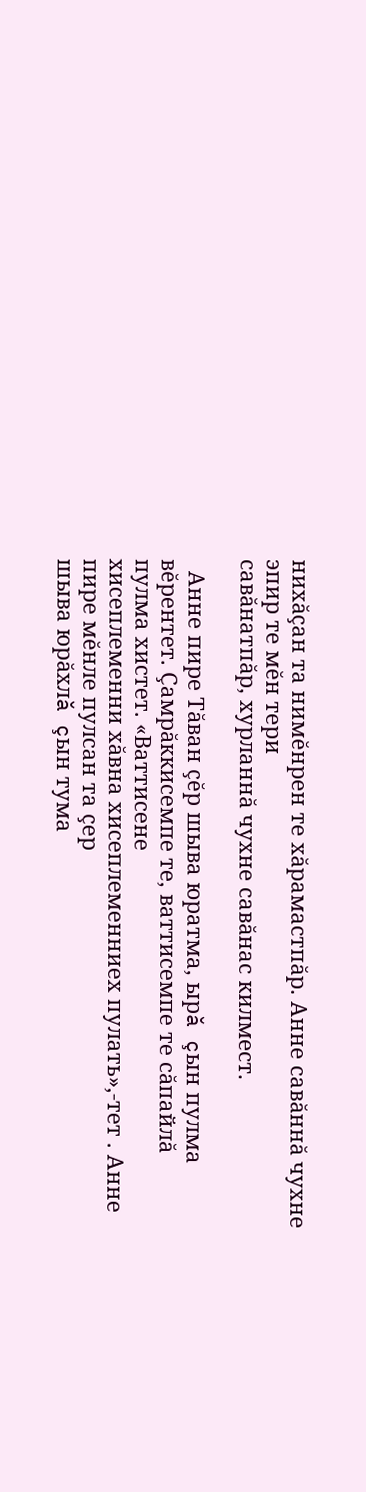нихăçан та нимĕнрен те хăрамастпăр. Анне савăннă чухне эпир те мĕн тери
савăнатпăр, хурланнă чухне савăнас килмест.

  Анне пире Тăван çĕр шыва юратма, ырă çын пулма
вĕрентет. Çамрăккисемпе те, ваттисемпе те сăпайлă пулма хистет. «Ваттисене
хисеплеменни хăвна хисеплеменниех пулать»,-тет . Анне пире мĕнле пулсан та çер
шыва юрăхлă çын тума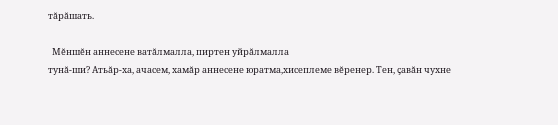тăрăшать.

  Мĕншĕн аннесене ватăлмалла, пиртен уйрăлмалла
тунă-ши? Атьăр-ха, ачасем, хамăр аннесене юратма,хисеплеме вĕренер. Тен, çавăн чухне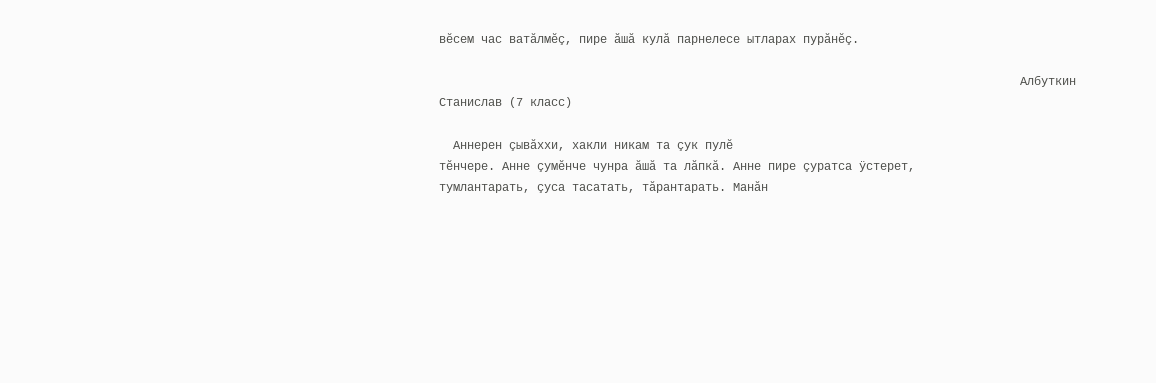вĕсем час ватăлмĕç, пире ăшă кулă парнелесе ытларах пурăнĕç.

                                                                                   Албуткин
Станислав (7 класс)

  Аннерен çывăххи, хакли никам та çук пулĕ
тĕнчере. Анне çумĕнче чунра ăшă та лăпкă. Анне пире çуратса ÿстерет,
тумлантарать, çуса тасатать, тăрантарать. Манăн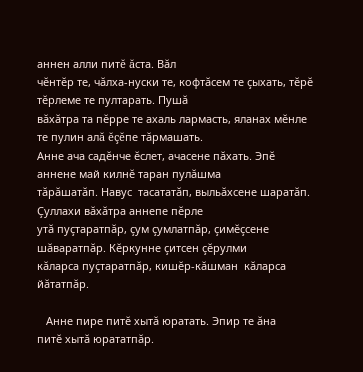аннен алли питĕ ăста. Вăл
чĕнтĕр те, чăлха-нуски те, кофтăсем те çыхать, тĕрĕ тĕрлеме те пултарать. Пушă
вăхăтра та пĕрре те ахаль лармасть, яланах мĕнле те пулин алă ĕçĕпе тăрмашать.
Анне ача садĕнче ĕслет, ачасене пăхать. Эпĕ аннене май килнĕ таран пулăшма
тăрăшатăп. Навус  тасататăп, выльăхсене шаратăп. Çуллахи вăхăтра аннепе пĕрле
утă пуçтаратпăр, çум çумлатпăр, çимĕçсене шăваратпăр. Кĕркунне çитсен çĕрулми
кăларса пуçтаратпăр, кишĕр-кăшман  кăларса йăтатпăр.

   Анне пире питĕ хытă юратать. Эпир те ăна
питĕ хытă юрататпăр.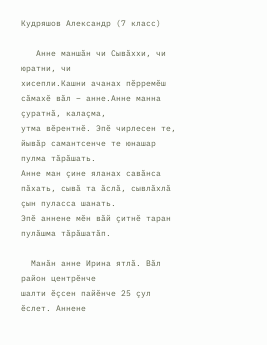Кудряшов Александр (7 класс)

   Анне маншăн чи Сывăххи, чи юратни, чи
хисепли.Кашни ачанах пĕрремĕш сăмахĕ вăл – анне.Анне манна çуратнă, калаçма,
утма вĕрентнĕ. Эпĕ чирлесен те, йывăр самантсенче те юнашар пулма тăрăшать.
Анне ман çине яланах савăнса пăхать, сывă та ăслă, сывлăхлă çын пуласса шанать.
Эпĕ аннене мĕн вăй çитнĕ таран пулăшма тăрăшатăп.

  Манăн анне Ирина ятлă. Вăл район центрĕнче
шалти ĕçсен пайĕнче 25 çул ĕслет. Аннене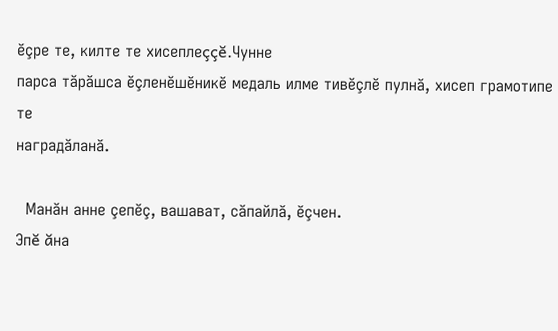ĕçре те, килте те хисеплеççĕ.Чунне
парса тăрăшса ĕçленĕшĕникĕ медаль илме тивĕçлĕ пулнă, хисеп грамотипе те
наградăланă.

  Манăн анне çепĕç, вашават, сăпайлă, ĕçчен.
Эпĕ ăна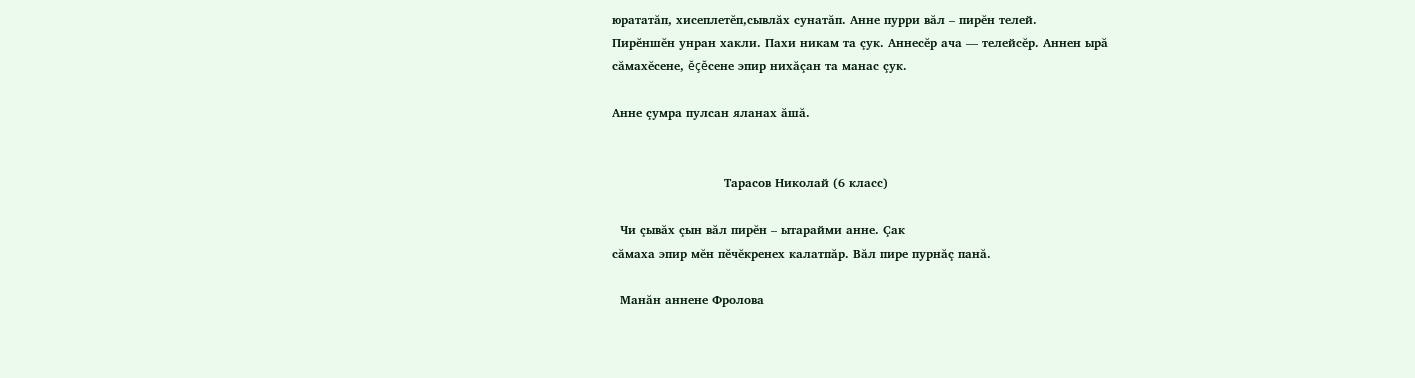юрататăп, хисеплетĕп,сывлăх сунатăп. Анне пурри вăл – пирĕн телей.
Пирĕншĕн унран хакли. Пахи никам та çук. Аннесĕр ача — телейсĕр. Аннен ырă
сăмахĕсене, ĕçĕсене эпир нихăçан та манас çук.

Анне çумра пулсан яланах ăшă.


                            Тарасов Николай (6 класс)

  Чи çывăх çын вăл пирĕн – ытарайми анне. Çак
сăмаха эпир мĕн пĕчĕкренех калатпăр. Вăл пире пурнăç панă.

  Манăн аннене Фролова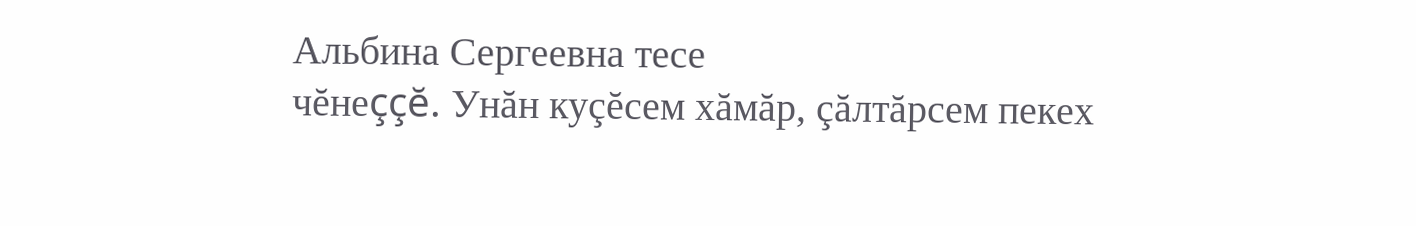Альбина Сергеевна тесе
чĕнеççĕ. Унăн куçĕсем хăмăр, çăлтăрсем пекех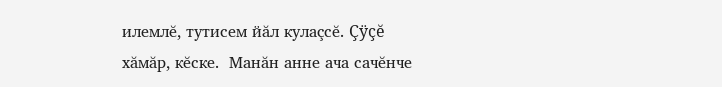илемлĕ, тутисем йăл кулаçсĕ. Çÿçĕ
хăмăр, кĕске.  Манăн анне ача сачĕнче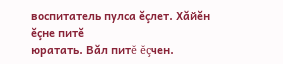воспитатель пулса ĕçлет. Хăйĕн ĕçне питĕ
юратать. Вăл питĕ ĕçчен.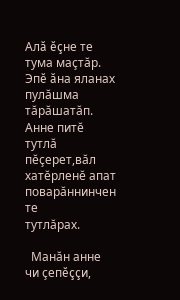Алă ĕçне те тума маçтăр. Эпĕ ăна яланах пулăшма
тăрăшатăп. Анне питĕ тутлă пĕçерет,вăл хатĕрленĕ апат поварăннинчен те
тутлăрах.

  Манăн анне чи çепĕççи,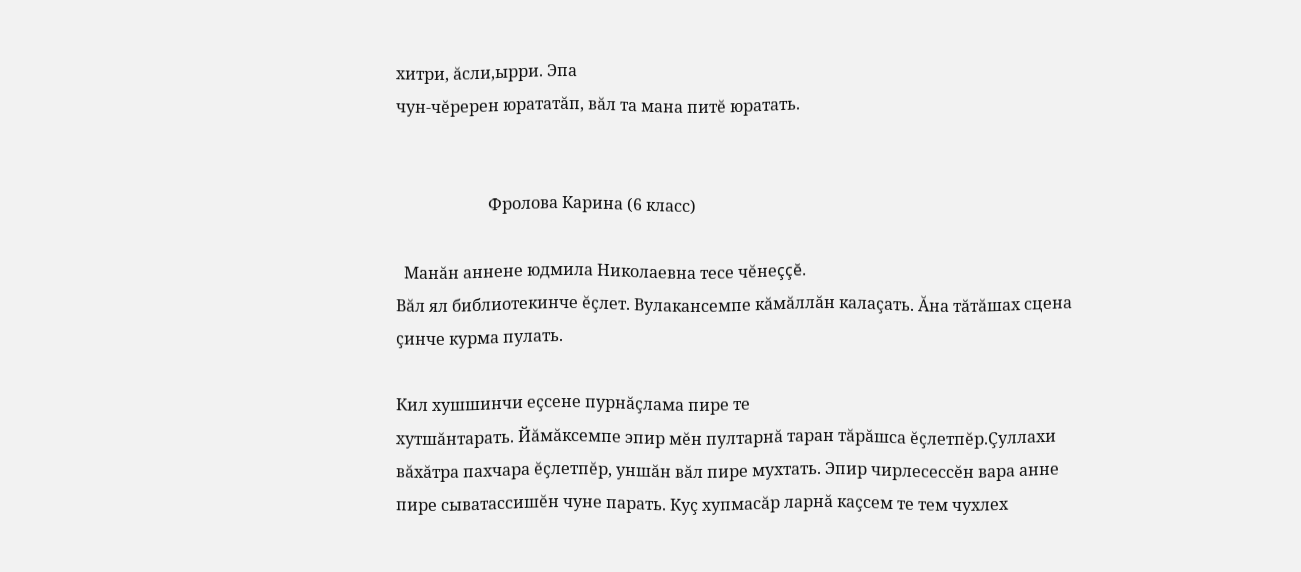хитри, ăсли,ырри. Эпа
чун-чĕререн юрататăп, вăл та мана питĕ юратать.


                       Фролова Карина (6 класс)

  Манăн аннене юдмила Николаевна тесе чĕнеççĕ.
Вăл ял библиотекинче ĕçлет. Вулакансемпе кăмăллăн калаçать. Ăна тăтăшах сцена
çинче курма пулать.

Кил хушшинчи еçсене пурнăçлама пире те
хутшăнтарать. Йăмăксемпе эпир мĕн пултарнă таран тăрăшса ĕçлетпĕр.Çуллахи
вăхăтра пахчара ĕçлетпĕр, уншăн вăл пире мухтать. Эпир чирлесессĕн вара анне
пире сыватассишĕн чуне парать. Куç хупмасăр ларнă каçсем те тем чухлех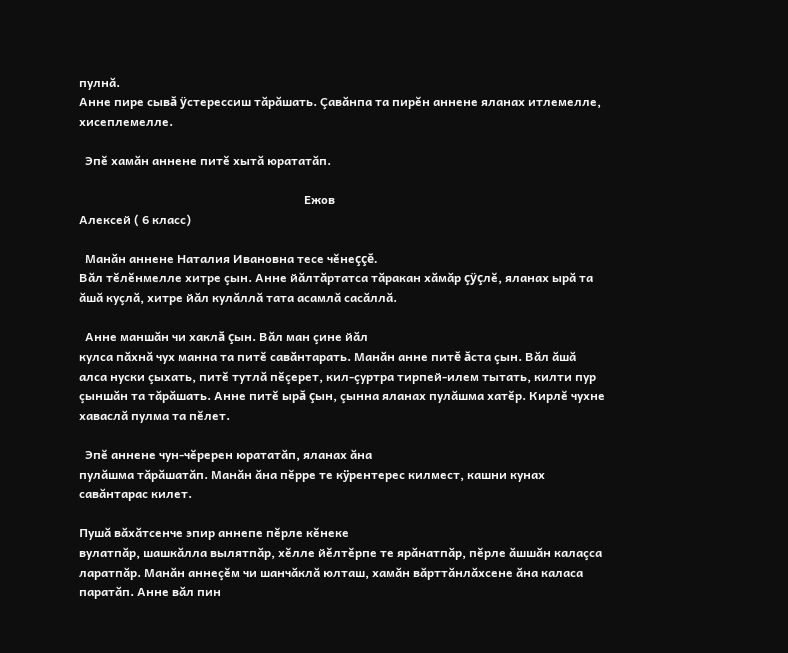пулнă.
Анне пире сывă ÿстерессиш тăрăшать. Çавăнпа та пирĕн аннене яланах итлемелле,
хисеплемелле.

  Эпĕ хамăн аннене питĕ хытă юрататăп.

                                                                           Ежов
Алексей ( 6 класс)

  Манăн аннене Наталия Ивановна тесе чĕнеççĕ.
Вăл тĕлĕнмелле хитре çын. Анне йăлтăртатса тăракан хăмăр çÿçлĕ, яланах ырă та
ăшă куçлă, хитре йăл кулăллă тата асамлă сасăллă.

  Анне маншăн чи хаклă çын. Вăл ман çине йăл
кулса пăхнă чух манна та питĕ савăнтарать. Манăн анне питĕ ăста çын. Вăл ăшă
алса нуски çыхать, питĕ тутлă пĕçерет, кил-çуртра тирпей-илем тытать, килти пур
çыншăн та тăрăшать. Анне питĕ ырă çын, çынна яланах пулăшма хатĕр. Кирлĕ чухне
хаваслă пулма та пĕлет.

  Эпĕ аннене чун-чĕререн юрататăп, яланах ăна
пулăшма тăрăшатăп. Манăн ăна пĕрре те кÿрентерес килмест, кашни кунах
савăнтарас килет.

Пушă вăхăтсенче эпир аннепе пĕрле кĕнеке
вулатпăр, шашкăлла вылятпăр, хĕлле йĕлтĕрпе те ярăнатпăр, пĕрле ăшшăн калаçса
ларатпăр. Манăн аннеçĕм чи шанчăклă юлташ, хамăн вăрттăнлăхсене ăна каласа
паратăп. Анне вăл пин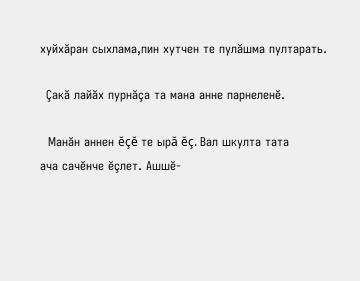хуйхăран сыхлама,пин хутчен те пулăшма пултарать.

  Çакă лайăх пурнăçа та мана анне парнеленĕ.

  Манăн аннен ĕçĕ те ырă ĕç. Вал шкулта тата
ача сачĕнче ĕçлет. Ашшĕ-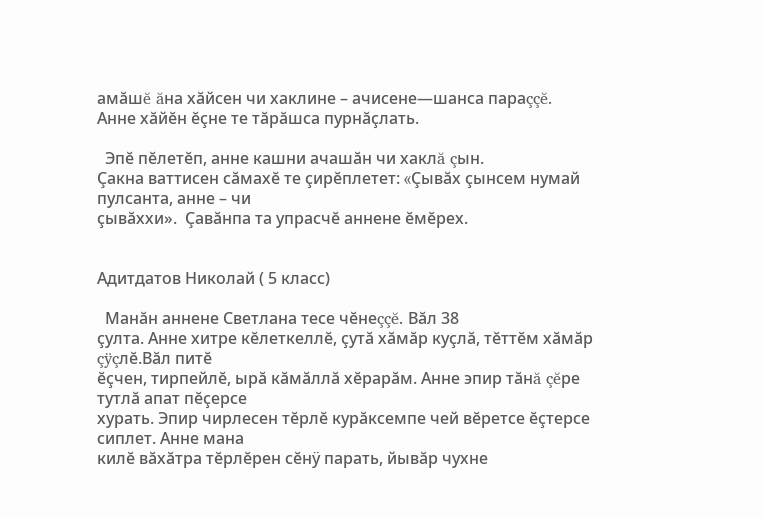амăшĕ ăна хăйсен чи хаклине – ачисене—шанса параççĕ.
Анне хăйĕн ĕçне те тăрăшса пурнăçлать.

  Эпĕ пĕлетĕп, анне кашни ачашăн чи хаклă çын.
Çакна ваттисен сăмахĕ те çирĕплетет: «Çывăх çынсем нумай пулсанта, анне – чи
çывăххи».  Çавăнпа та упрасчĕ аннене ĕмĕрех.


Адитдатов Николай ( 5 класс)

  Манăн аннене Светлана тесе чĕнеççĕ. Вăл 38
çулта. Анне хитре кĕлеткеллĕ, çутă хăмăр куçлă, тĕттĕм хăмăр çÿçлĕ.Вăл питĕ
ĕçчен, тирпейлĕ, ырă кăмăллă хĕрарăм. Анне эпир тăнă çĕре тутлă апат пĕçерсе
хурать. Эпир чирлесен тĕрлĕ курăксемпе чей вĕретсе ĕçтерсе сиплет. Анне мана
килĕ вăхăтра тĕрлĕрен сĕнÿ парать, йывăр чухне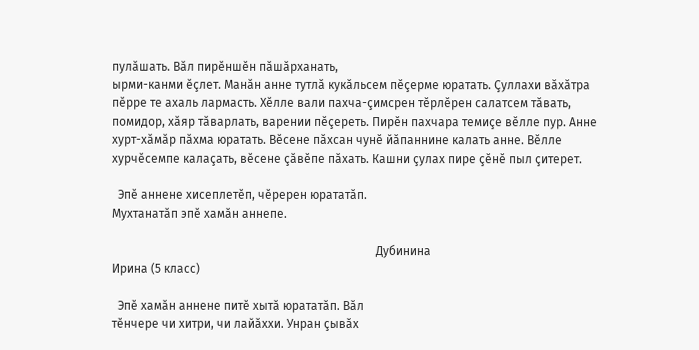пулăшать. Вăл пирĕншĕн пăшăрханать,
ырми-канми ĕçлет. Манăн анне тутлă кукăльсем пĕçерме юратать. Çуллахи вăхăтра
пĕрре те ахаль лармасть. Хĕлле вали пахча-çимсрен тĕрлĕрен салатсем тăвать,
помидор, хăяр тăварлать, варении пĕçереть. Пирĕн пахчара темиçе вĕлле пур. Анне
хурт-хăмăр пăхма юратать. Вĕсене пăхсан чунĕ йăпаннине калать анне. Вĕлле
хурчĕсемпе калаçать, вĕсене çăвĕпе пăхать. Кашни çулах пире çĕнĕ пыл çитерет.

  Эпĕ аннене хисеплетĕп, чĕререн юрататăп.
Мухтанатăп эпĕ хамăн аннепе.

                                                                                        Дубинина
Ирина (5 класс)

  Эпĕ хамăн аннене питĕ хытă юрататăп. Вăл
тĕнчере чи хитри, чи лайăххи. Унран çывăх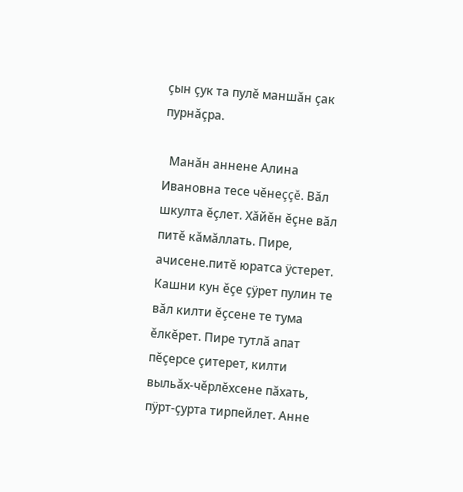çын çук та пулĕ маншăн çак пурнăçра.

  Манăн аннене Алина Ивановна тесе чĕнеççĕ. Вăл
шкулта ĕçлет. Хăйĕн ĕçне вăл питĕ кăмăллать. Пире, ачисене.питĕ юратса ÿстерет.
Кашни кун ĕçе çÿрет пулин те вăл килти ĕçсене те тума ĕлкĕрет. Пире тутлă апат
пĕçерсе çитерет, килти выльăх-чĕрлĕхсене пăхать, пÿрт-çурта тирпейлет. Анне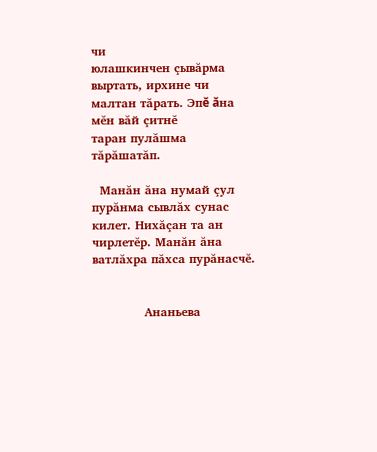чи
юлашкинчен çывăрма выртать, ирхине чи малтан тăрать. Эпĕ ăна мĕн вăй çитнĕ
таран пулăшма тăрăшатăп.

  Манăн ăна нумай çул пурăнма сывлăх сунас
килет. Нихăçан та ан чирлетĕр. Манăн ăна ватлăхра пăхса пурăнасчĕ.


             Ананьева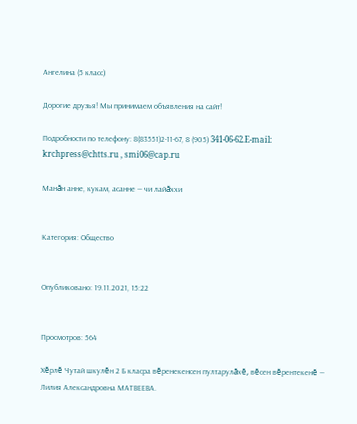Ангелина (5 класс)

Дорогие друзья! Мы принимаем объявления на сайт!

Подробности по телефону: 8(83551)2-11-67, 8 (905) 341-06-62.E-mail: krchpress@chtts.ru , smi06@cap.ru

Манăн анне, кукам, асанне — чи лайăххи


Категория: Общество


Опубликовано: 19.11.2021, 15:22


Просмотров: 564

Хĕрлĕ Чутай шкулĕн 2 Б класра вĕренекенсен пултарулăхĕ, вĕсен вĕрентекенĕ — Лилия Александровна МАТВЕЕВА.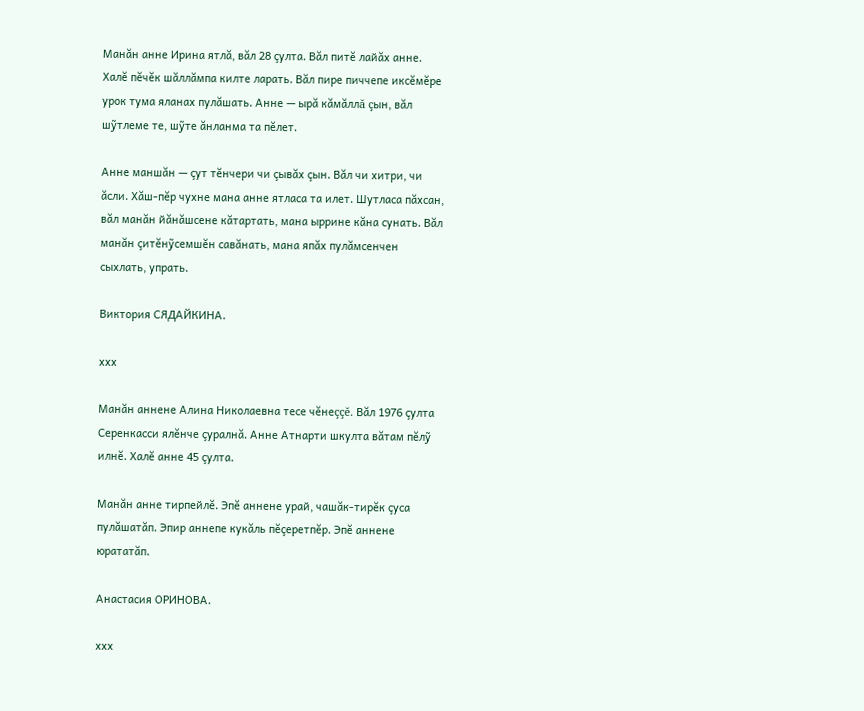Манăн анне Ирина ятлă, вăл 28 çулта. Вăл питĕ лайăх анне. Халĕ пĕчĕк шăллăмпа килте ларать. Вăл пире пиччепе иксĕмĕре урок тума яланах пулăшать. Анне — ырă кăмăллă çын, вăл шỹтлеме те, шỹте ăнланма та пĕлет.

Анне маншăн — çут тĕнчери чи çывăх çын. Вăл чи хитри, чи ăсли. Хăш-пĕр чухне мана анне ятласа та илет. Шутласа пăхсан, вăл манăн йăнăшсене кăтартать, мана ыррине кăна сунать. Вăл манăн çитĕнỹсемшĕн савăнать, мана япăх пулăмсенчен сыхлать, упрать.

Виктория СЯДАЙКИНА.

ххх

Манăн аннене Алина Николаевна тесе чĕнеççĕ. Вăл 1976 çулта Серенкасси ялĕнче çуралнă. Анне Атнарти шкулта вăтам пĕлỹ илнĕ. Халĕ анне 45 çулта.

Манăн анне тирпейлĕ. Эпĕ аннене урай, чашăк-тирĕк çуса пулăшатăп. Эпир аннепе кукăль пĕçеретпĕр. Эпĕ аннене юрататăп.

Анастасия ОРИНОВА.

ххх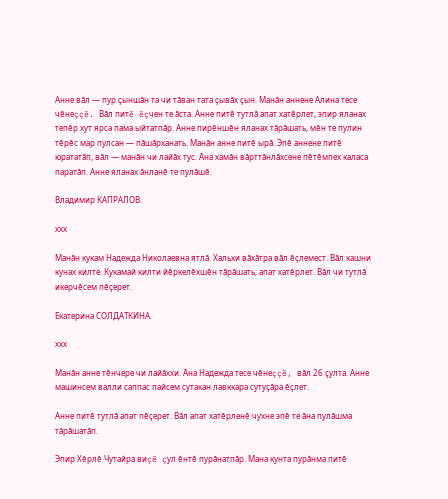Анне вăл — пур çыншăн та чи тăван тата çывăх çын. Манăн аннене Алина тесе чĕнеççĕ. Вăл питĕ ĕçчен те ăста. Анне питĕ тутлă апат хатĕрлет, эпир яланах тепĕр хут ярса пама ыйтатпăр. Анне пирĕншĕн яланах тăрăшать, мĕн те пулин тĕрĕс мар пулсан — пăшăрханать. Манăн анне питĕ ырă. Эпĕ аннене питĕ юрататăп, вăл — манăн чи лайăх тус. Ăна хамăн вăрттăнлăхсене пĕтĕмпех каласа паратăп. Анне яланах ăнланĕ те пулăшĕ.

Владимир КАПРАЛОВ.

ххх

Манăн кукам Надежда Николаевна ятлă. Хальхи вăхăтра вăл ĕçлемест. Вăл кашни кунах килте. Кукамай килти йĕркелĕхшĕн тăрăшать, апат хатĕрлет. Вăл чи тутлă икерчĕсем пĕçерет.

Екатерина СОЛДАТКИНА.

ххх

Манăн анне тĕнчере чи лайăххи. Ăна Надежда тесе чĕнеççĕ, вăл 26 çулта. Анне машинсем валли саппас пайсем сутакан лавккара сутуçăра ĕçлет.

Анне питĕ тутлă апат пĕçерет. Вăл апат хатĕрленĕ чухне эпĕ те ăна пулăшма тăрăшатăп.

Эпир Хĕрлĕ Чутайра виçĕ çул ĕнтĕ пурăнатпăр. Мана кунта пурăнма питĕ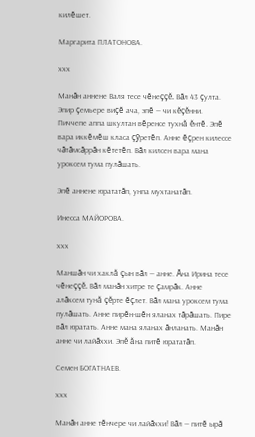килĕшет.

Маргарита ПЛАТОНОВА.

ххх

Манăн аннене Валя тесе чĕнеççĕ. Вăл 43 çулта. Эпир çемьере виçĕ ача, эпĕ — чи кĕçĕнни. Пиччепе аппа шкултан вĕренсе тухнă ĕнтĕ. Эпĕ вара иккĕмĕш класа çỹретĕп. Анне ĕçрен килессе чăтăмсăррăн кĕтетĕп. Вăл килсен вара мана уроксем тума пулăшать.

Эпĕ аннене юрататăп, унпа мухтанатăп.

Инесса МАЙОРОВА.

ххх

Маншăн чи хаклă çын вăл — анне. Ăна Ирина тесе чĕнеççĕ. Вăл манăн хитре те çамрăк. Анне алăксем тунă çĕрте ĕçлет. Вăл мана уроксем тума пулăшать. Анне пирĕн-шĕн яланах тăрăшать. Пире вăл юратать. Анне мана яланах ăнланать. Манăн анне чи лайăххи. Эпĕ ăна питĕ юрататăп.

Семен БОГАТНАЕВ.

ххх

Манăн анне тĕнчере чи лайăххи! Вăл — питĕ ырă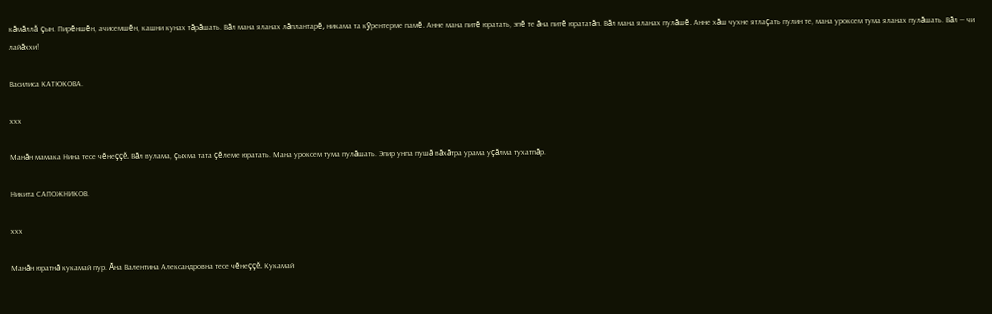кăмăллă çын. Пирĕншĕн, ачисемшĕн, кашни кунах тăрăшать. Вăл мана яланах лăплантарĕ, никама та кỹрентерме памĕ. Анне мана питĕ юратать, эпĕ те ăна питĕ юрататăп. Вăл мана яланах пулăшĕ. Анне хăш чухне ятлаçать пулин те, мана уроксем тума яланах пулăшать. Вăл — чи лайăххи!

Василиса КАТЮКОВА.

ххх

Манăн мамака Нина тесе чĕнеççĕ. Вăл вулама, çыхма тата çĕлеме юратать. Мана уроксем тума пулăшать. Эпир унпа пушă вăхăтра урама уçăлма тухатпăр.

Никита САПОЖНИКОВ.

ххх

Манăн юратнă кукамай пур. Ăна Валентина Александровна тесе чĕнеççĕ. Кукамай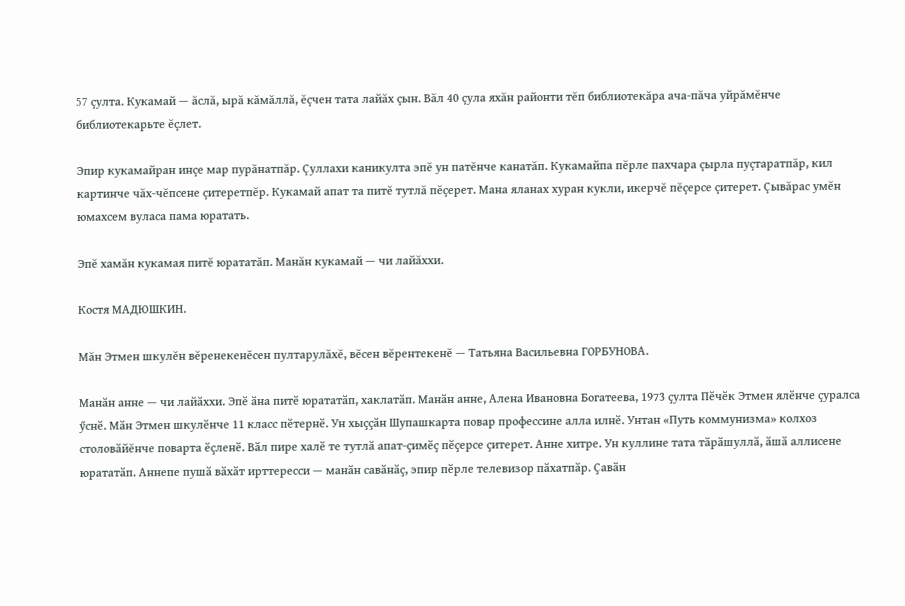57 çулта. Кукамай — ăслă, ырă кăмăллă, ĕçчен тата лайăх çын. Вăл 40 çула яхăн районти тĕп библиотекăра ача-пăча уйрăмĕнче библиотекарьте ĕçлет.

Эпир кукамайран инçе мар пурăнатпăр. Çуллахи каникулта эпĕ ун патĕнче канатăп. Кукамайпа пĕрле пахчара çырла пуçтаратпăр, кил картинче чăх-чĕпсене çитеретпĕр. Кукамай апат та питĕ тутлă пĕçерет. Мана яланах хуран кукли, икерчĕ пĕçерсе çитерет. Çывăрас умĕн юмахсем вуласа пама юратать.

Эпĕ хамăн кукамая питĕ юрататăп. Манăн кукамай — чи лайăххи.

Костя МАДЮШКИН.

Мăн Этмен шкулĕн вĕренекенĕсен пултарулăхĕ, вĕсен вĕрентекенĕ — Татьяна Васильевна ГОРБУНОВА.

Манӑн анне — чи лайӑххи. Эпӗ ӑна питӗ юрататӑп, хаклатӑп. Манӑн анне, Алена Ивановна Богатеева, 1973 ҫулта Пӗчӗк Этмен ялӗнче ҫуралса ӳснӗ. Мӑн Этмен шкулӗнче 11 класс пӗтернӗ. Ун хыҫҫӑн Шупашкарта повар профессине алла илнӗ. Унтан «Путь коммунизма» колхоз столовӑйĕнче поварта ӗҫленӗ. Вӑл пире халӗ те тутлӑ апат-ҫимӗҫ пӗҫерсе ҫитерет. Анне хитре. Ун куллине тата тӑрӑшуллӑ, ӑшӑ аллисене юрататӑп. Аннепе пушӑ вӑхӑт ирттересси — манӑн савӑнӑҫ, эпир пӗрле телевизор пӑхатпӑр. Ҫавӑн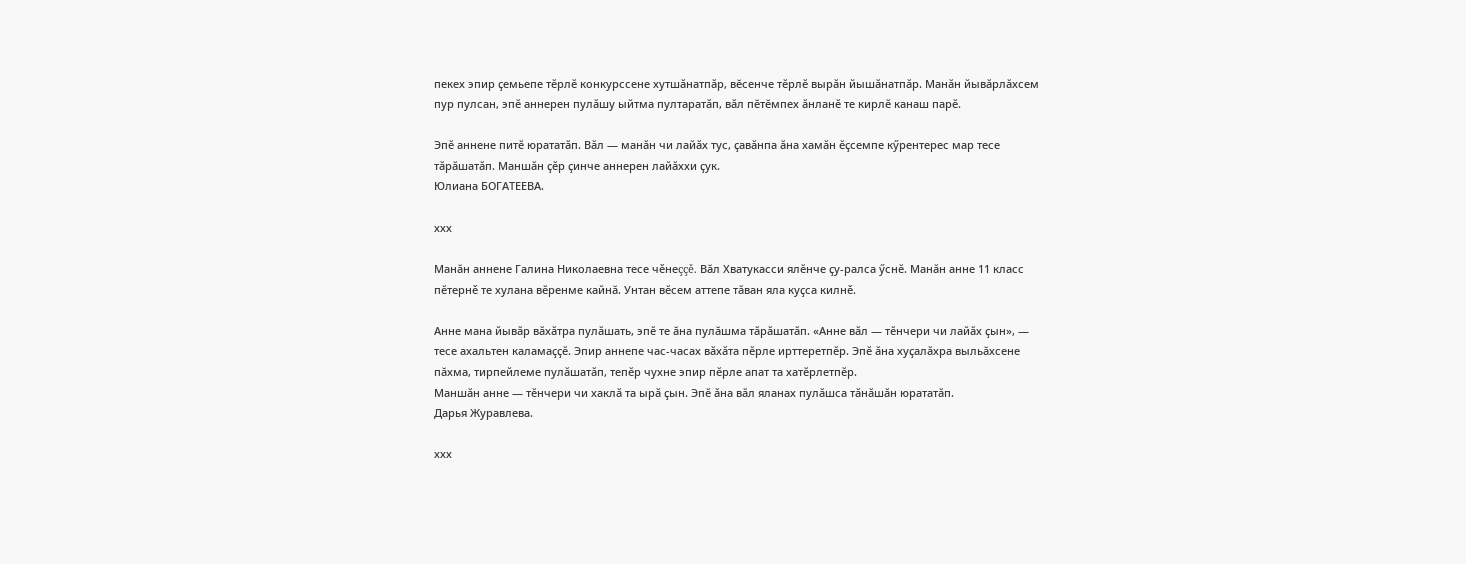пекех эпир ҫемьепе тӗрлӗ конкурссене хутшӑнатпӑр, вĕсенче тӗрлӗ вырӑн йышӑнатпӑр. Манӑн йывӑрлӑхсем пур пулсан, эпӗ аннерен пулӑшу ыйтма пултаратӑп, вӑл пĕтĕмпех ӑнланӗ те кирлӗ канаш парӗ.

Эпӗ аннене питӗ юрататӑп. Вӑл — манӑн чи лайӑх тус, ҫавӑнпа ӑна хамӑн ӗҫсемпе кӳрентерес мар тесе тӑрӑшатӑп. Маншӑн ҫӗр ҫинче аннерен лайӑххи ҫук.
Юлиана БОГАТЕЕВА.

ххх

Манăн аннене Галина Николаевна тесе чěнеççě. Вăл Хватукасси ялӗнче ҫу-ралса ӳснӗ. Манӑн анне 11 класс пӗтернě те хулана вӗренме кайнă. Унтан вӗсем аттепе тӑван яла куҫса килнě.

Анне мана йывӑр вӑхӑтра пулӑшать, эпӗ те ăна пулăшма тӑрӑшатӑп. «Анне вӑл — тӗнчери чи лайӑх ҫын», — тесе ахальтен каламаҫҫӗ. Эпир аннепе час-часах вӑхӑта пӗрле ирттеретпӗр. Эпӗ ӑна хуҫалӑхра выльăхсене пăхма, тирпейлеме пулӑшатӑп, тепӗр чухне эпир пӗрле апат та хатӗрлетпӗр.
Маншӑн анне — тӗнчери чи хаклӑ та ырӑ ҫын. Эпӗ ӑна вӑл яланах пулӑшса тӑнӑшӑн юрататӑп.
Дарья Журавлева.

ххх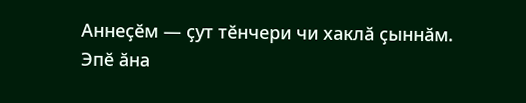Аннеҫӗм — ҫут тӗнчери чи хаклӑ ҫыннӑм. Эпӗ ӑна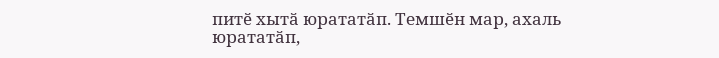питӗ хытӑ юрататӑп. Темшӗн мар, ахаль юрататӑп,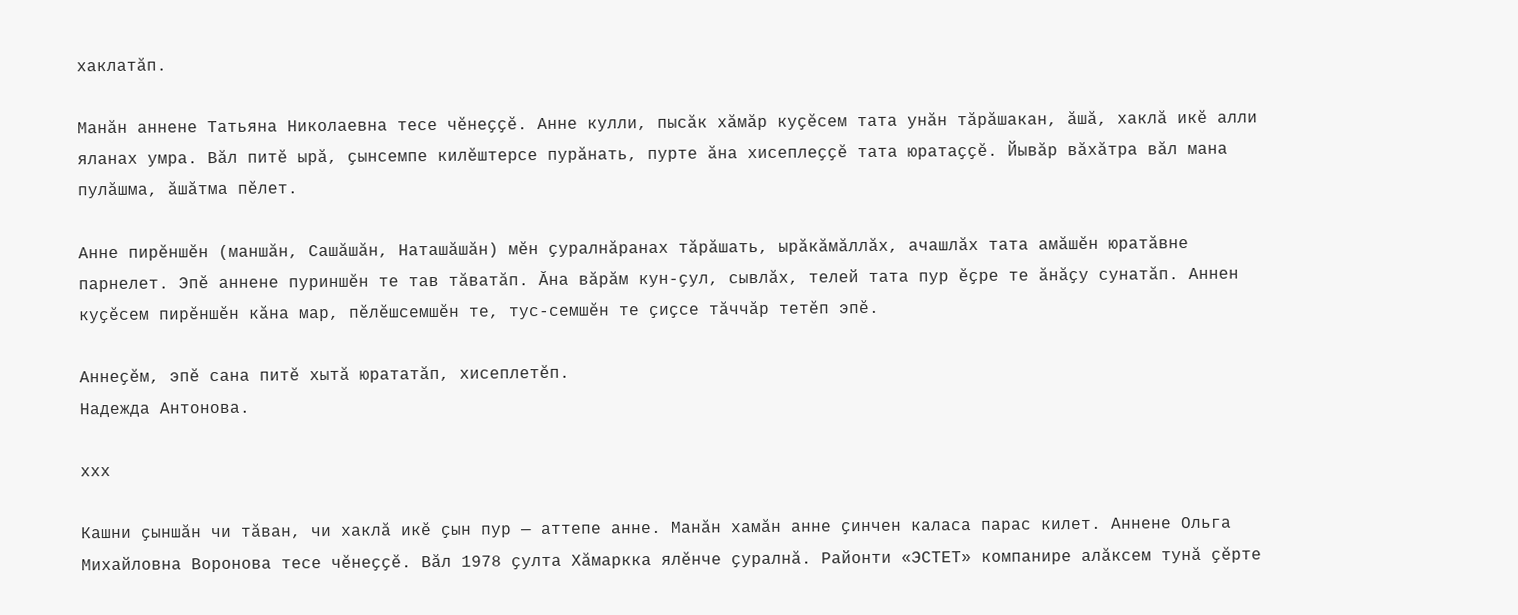хаклатӑп.

Манӑн аннене Татьяна Николаевна тесе чӗнеҫҫӗ. Анне кулли, пысӑк хӑмӑр куҫӗсем тата унӑн тӑрӑшакан, ӑшӑ, хаклӑ икӗ алли яланах умра. Вӑл питӗ ырӑ, ҫынсемпе килӗштерсе пурӑнать, пурте ӑна хисеплеҫҫӗ тата юратаҫҫӗ. Йывӑр вӑхӑтра вӑл мана пулӑшма, ӑшӑтма пӗлет.

Анне пирӗншӗн (маншӑн, Сашӑшӑн, Наташӑшӑн) мӗн ҫуралнӑранах тӑрӑшать, ырӑкӑмӑллӑх, ачашлӑх тата амӑшӗн юратӑвне парнелет. Эпӗ аннене пуриншӗн те тав тӑватӑп. Ӑна вӑрӑм кун-ҫул, сывлӑх, телей тата пур ӗҫре те ӑнӑҫу сунатӑп. Аннен куҫӗсем пирӗншӗн кӑна мар, пӗлӗшсемшӗн те, тус-семшӗн те ҫиҫсе тӑччӑр тетӗп эпӗ.

Аннеҫӗм, эпӗ сана питӗ хытӑ юрататӑп, хисеплетӗп.
Надежда Антонова.

ххх

Кашни ҫыншӑн чи тӑван, чи хаклӑ икӗ ҫын пур — аттепе анне. Манӑн хамӑн анне ҫинчен каласа парас килет. Аннене Ольга Михайловна Воронова тесе чӗнеҫҫӗ. Вӑл 1978 ҫулта Хӑмаркка ялӗнче ҫуралнӑ. Районти «ЭСТЕТ» компанире алӑксем тунӑ ҫӗрте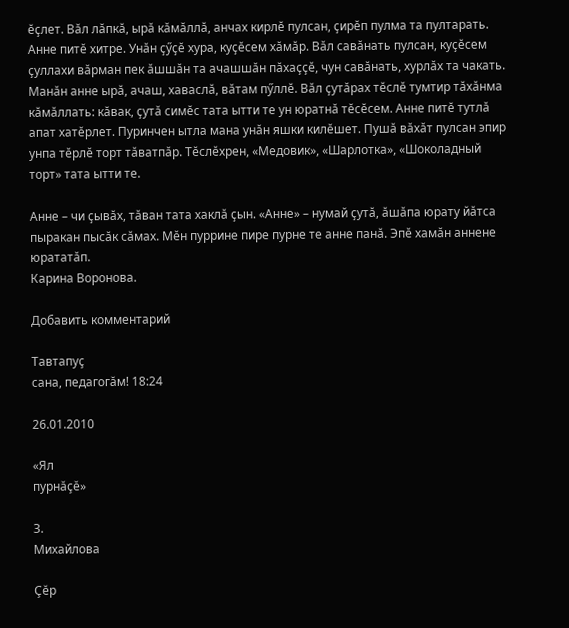ӗҫлет. Вӑл лӑпкӑ, ырӑ кӑмӑллӑ, анчах кирлӗ пулсан, ҫирӗп пулма та пултарать. Анне питӗ хитре. Унӑн ҫӳҫӗ хура, куҫӗсем хӑмӑр. Вӑл савӑнать пулсан, куҫӗсем ҫуллахи вӑрман пек ӑшшӑн та ачашшӑн пӑхаҫҫӗ, чун савӑнать, хурлӑх та чакать. Манӑн анне ырӑ, ачаш, хаваслӑ, вӑтам пӳллӗ. Вӑл ҫутӑрах тӗслӗ тумтир тӑхӑнма кӑмӑллать: кӑвак, ҫутӑ симӗс тата ытти те ун юратнӑ тӗсӗсем. Анне питӗ тутлӑ апат хатӗрлет. Пуринчен ытла мана унӑн яшки килӗшет. Пушӑ вӑхӑт пулсан эпир унпа тӗрлӗ торт тӑватпӑр. Тӗслӗхрен, «Медовик», «Шарлотка», «Шоколадный торт» тата ытти те.

Анне – чи ҫывӑх, тӑван тата хаклӑ ҫын. «Анне» – нумай ҫутӑ, ӑшӑпа юрату йӑтса пыракан пысӑк сӑмах. Мӗн пуррине пире пурне те анне панӑ. Эпӗ хамӑн аннене юрататӑп.
Карина Воронова.

Добавить комментарий

Тавтапуç
сана, педагогăм! 18:24

26.01.2010

«Ял
пурнăçĕ»

З.
Михайлова

Çĕр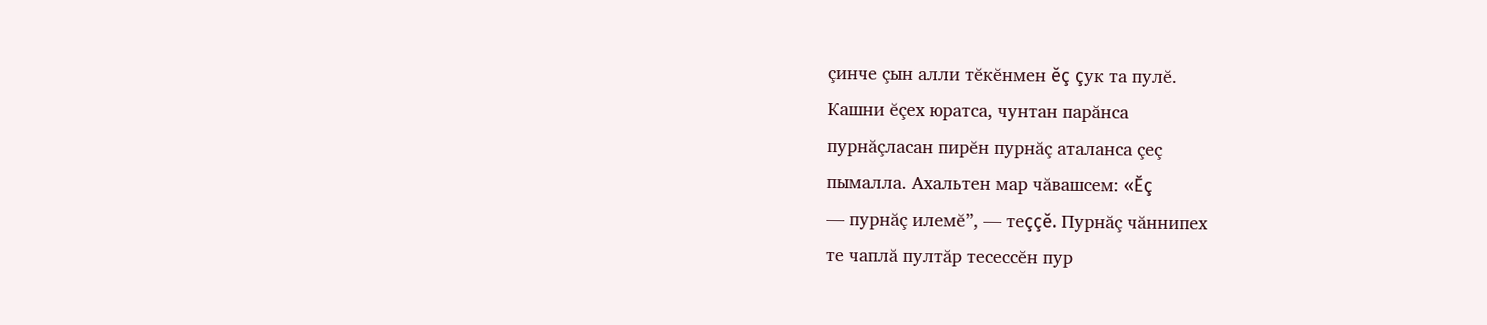çинче çын алли тĕкĕнмен ĕç çук та пулĕ.
Кашни ĕçех юратса, чунтан парăнса
пурнăçласан пирĕн пурнăç аталанса çеç
пымалла. Ахальтен мар чăвашсем: «Ĕç
— пурнăç илемĕ”, — теççĕ. Пурнăç чăннипех
те чаплă пултăр тесессĕн пур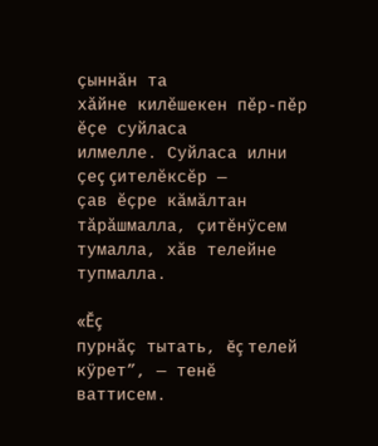çыннăн та
хăйне килĕшекен пĕр-пĕр ĕçе суйласа
илмелле. Суйласа илни çеç çителĕксĕр —
çав ĕçре кăмăлтан тăрăшмалла, çитĕнÿсем
тумалла, хăв телейне тупмалла.

«Ĕç
пурнăç тытать, ĕç телей кÿрет”, — тенĕ
ваттисем.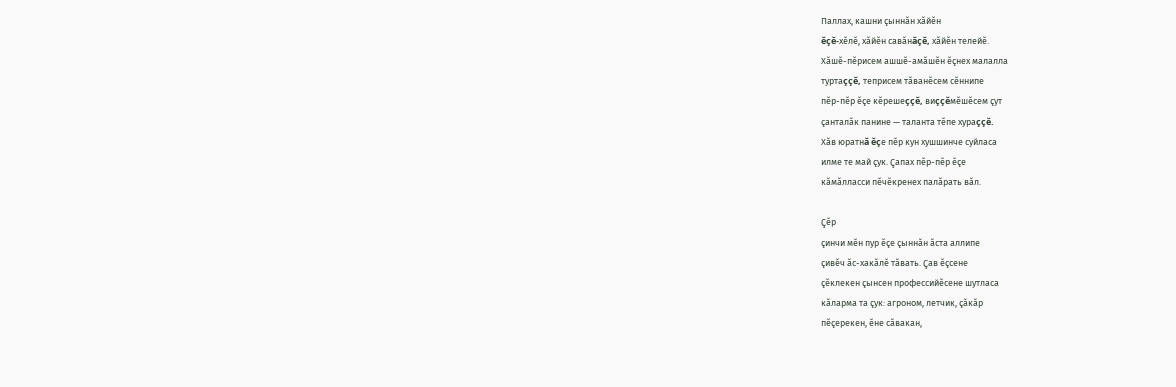Паллах, кашни çыннăн хăйĕн
ĕçĕ-хĕлĕ, хăйĕн савăнăçĕ, хăйĕн телейĕ.
Хăшĕ-пĕрисем ашшĕ-амăшĕн ĕçнех малалла
туртаççĕ, теприсем тăванĕсем сĕннипе
пĕр-пĕр ĕçе кĕрешеççĕ, виççĕмĕшĕсем çут
çанталăк панине — таланта тĕпе хураççĕ.
Хăв юратнă ĕçе пĕр кун хушшинче суйласа
илме те май çук. Çапах пĕр-пĕр ĕçе
кăмăлласси пĕчĕкренех палăрать вăл.

Çĕр
çинчи мĕн пур ĕçе çыннăн ăста аллипе
çивĕч ăс-хакăлĕ тăвать. Çав ĕçсене
çĕклекен çынсен профессийĕсене шутласа
кăларма та çук: агроном, летчик, çăкăр
пĕçерекен, ĕне сăвакан,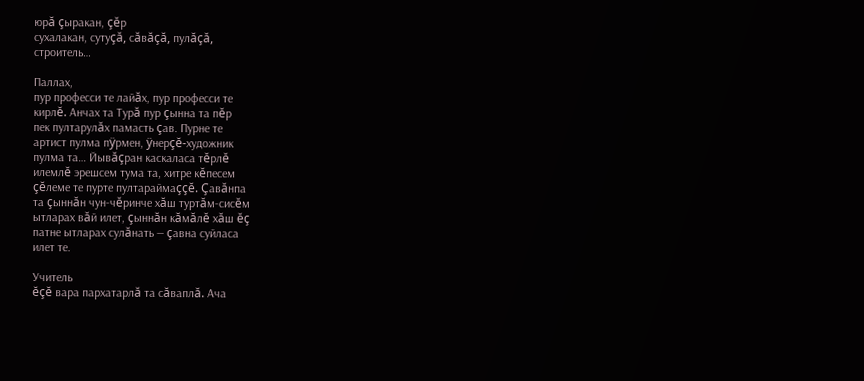юрă çыракан, çĕр
сухалакан, сутуçă, сăвăçă, пулăçă,
строитель…

Паллах,
пур професси те лайăх, пур професси те
кирлĕ. Анчах та Турă пур çынна та пĕр
пек пултарулăх памасть çав. Пурне те
артист пулма пÿрмен, ÿнерçĕ-художник
пулма та… Йывăçран каскаласа тĕрлĕ
илемлĕ эрешсем тума та, хитре кĕпесем
çĕлеме те пурте пултараймаççĕ. Çавăнпа
та çыннăн чун-чĕринче хăш туртăм-сисĕм
ытларах вăй илет, çыннăн кăмăлĕ хăш ĕç
патне ытларах сулăнать — çавна суйласа
илет те.

Учитель
ĕçĕ вара пархатарлă та сăваплă. Ача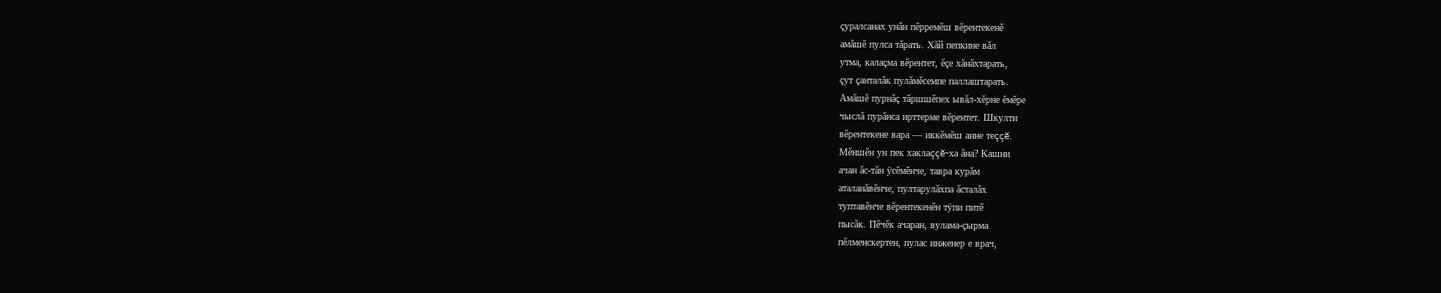çуралсанах унăн пĕрремĕш вĕрентекенĕ
амăшĕ пулса тăрать. Хăй пепкине вăл
утма, калаçма вĕрентет, ĕçе хăнăхтарать,
çут çанталăк пулăмĕсемпе паллаштарать.
Амăшĕ пурнăç тăршшĕпех ывăл-хĕрне ĕмĕре
чыслă пурăнса ирттерме вĕрентет. Шкулти
вĕрентекене вара — иккĕмĕш анне теççĕ.
Мĕншĕн ун пек хаклаççĕ-ха ăна? Кашни
ачан ăс-тăн ÿсĕмĕнче, тавра курăм
аталанăвĕнче, пултарулăхпа ăсталăх
туптавĕнче вĕрентекенĕн тÿпи питĕ
пысăк. Пĕчĕк ачаран, вулама-çырма
пĕлменскертен, пулас инженер е врач,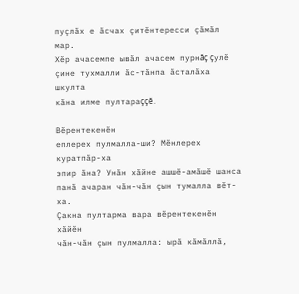пуçлăх е ăсчах çитĕнтересси çăмăл мар.
Хĕр ачасемпе ывăл ачасем пурнăç çулĕ
çине тухмалли ăс-тăнпа ăсталăха шкулта
кăна илме пултараççĕ.

Вĕрентекенĕн
еплерех пулмалла-ши? Мĕнлерех куратпăр-ха
эпир ăна? Унăн хăйне ашшĕ-амăшĕ шанса
панă ачаран чăн-чăн çын тумалла вĕт-ха.
Çакна пултарма вара вĕрентекенĕн хăйĕн
чăн-чăн çын пулмалла: ырă кăмăллă,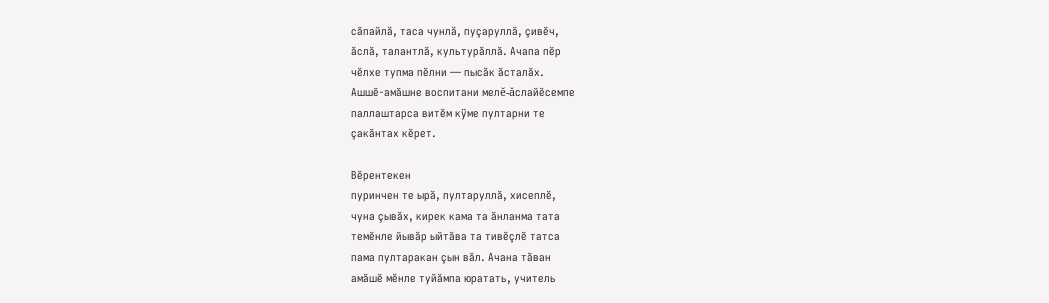сăпайлă, таса чунлă, пуçаруллă, çивĕч,
ăслă, талантлă, культурăллă. Ачапа пĕр
чĕлхе тупма пĕлни — пысăк ăсталăх.
Ашшĕ-амăшне воспитани мелĕ-ăслайĕсемпе
паллаштарса витĕм кÿме пултарни те
çакăнтах кĕрет.

Вĕрентекен
пуринчен те ырă, пултаруллă, хисеплĕ,
чуна çывăх, кирек кама та ăнланма тата
темĕнле йывăр ыйтăва та тивĕçлĕ татса
пама пултаракан çын вăл. Ачана тăван
амăшĕ мĕнле туйăмпа юратать, учитель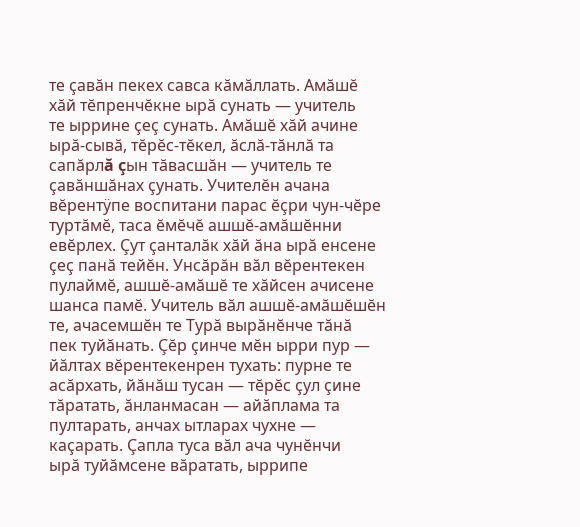те çавăн пекех савса кăмăллать. Амăшĕ
хăй тĕпренчĕкне ырă сунать — учитель
те ыррине çеç сунать. Амăшĕ хăй ачине
ырă-сывă, тĕрĕс-тĕкел, ăслă-тăнлă та
сапăрлă çын тăвасшăн — учитель те
çавăншăнах çунать. Учителĕн ачана
вĕрентÿпе воспитани парас ĕçри чун-чĕре
туртăмĕ, таса ĕмĕчĕ ашшĕ-амăшĕнни
евĕрлех. Çут çанталăк хăй ăна ырă енсене
çеç панă тейĕн. Унсăрăн вăл вĕрентекен
пулаймĕ, ашшĕ-амăшĕ те хăйсен ачисене
шанса памĕ. Учитель вăл ашшĕ-амăшĕшĕн
те, ачасемшĕн те Турă вырăнĕнче тăнă
пек туйăнать. Çĕр çинче мĕн ырри пур —
йăлтах вĕрентекенрен тухать: пурне те
асăрхать, йăнăш тусан — тĕрĕс çул çине
тăратать, ăнланмасан — айăплама та
пултарать, анчах ытларах чухне —
каçарать. Çапла туса вăл ача чунĕнчи
ырă туйăмсене вăратать, ыррипе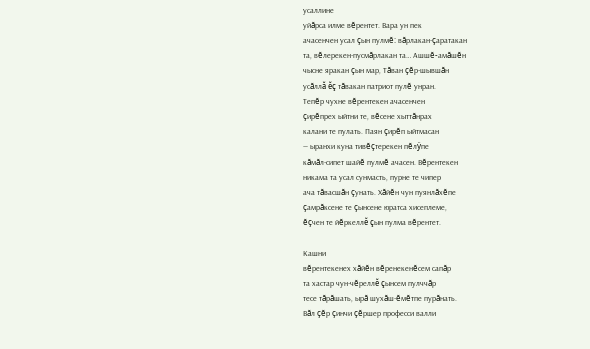усаллине
уйăрса илме вĕрентет. Вара ун пек
ачасенчен усал çын пулмĕ: вăрлакан-çаратакан
та, вĕлерекен-пусмăрлакан та… Ашшĕ-амăшĕн
чысне яракан çын мар, Тăван çĕр-шывшăн
усăллă ĕç тăвакан патриот пулĕ унран.
Тепĕр чухне вĕрентекен ачасенчен
çирĕпрех ыйтни те, вĕсене хыттăнрах
калани те пулать. Паян çирĕп ыйтмасан
— ыранхи куна тивĕçтерекен пĕлÿпе
кăмăл-сипет шайĕ пулмĕ ачасен. Вĕрентекен
никама та усал сунмасть, пурне те чипер
ача тăвасшăн çунать. Хăйĕн чун пуянлăхĕпе
çамрăксене те çынсене юратса хисеплеме,
ĕçчен те йĕркеллĕ çын пулма вĕрентет.

Кашни
вĕрентекенех хăйĕн вĕренекенĕсем сапăр
та хастар чун-чĕреллĕ çынсем пулччăр
тесе тăрăшать, ырă шухăш-ĕмĕтпе пурăнать.
Вăл çĕр çинчи çĕршер професси валли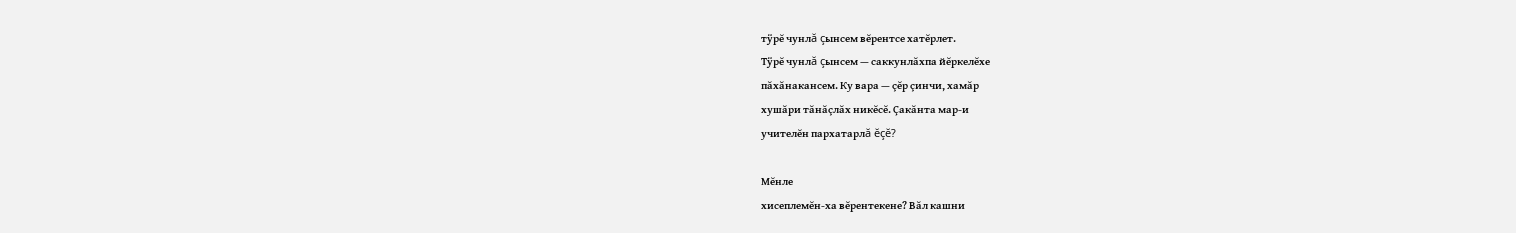тÿрĕ чунлă çынсем вĕрентсе хатĕрлет.
Тÿрĕ чунлă çынсем — саккунлăхпа йĕркелĕхе
пăхăнакансем. Ку вара — çĕр çинчи, хамăр
хушăри тăнăçлăх никĕсĕ. Çакăнта мар-и
учителĕн пархатарлă ĕçĕ?

Мĕнле
хисеплемĕн-ха вĕрентекене? Вăл кашни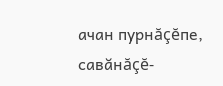ачан пурнăçĕпе, савăнăçĕ-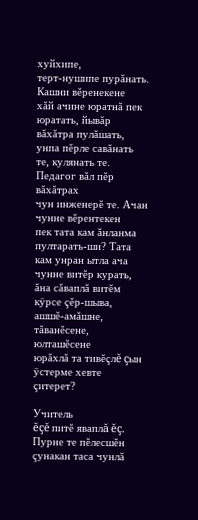хуйхипе,
терт-нушипе пурăнать. Кашни вĕренекене
хăй ачине юратнă пек юратать, йывăр
вăхăтра пулăшать, унпа пĕрле савăнать
те, кулянать те. Педагог вăл пĕр вăхăтрах
чун инженерĕ те. Ачан чунне вĕрентекен
пек тата кам ăнланма пултарать-ши? Тата
кам унран ытла ача чунне витĕр курать,
ăна сăваплă витĕм кÿрсе çĕр-шыва,
ашшĕ-амăшне, тăванĕсене, юлташĕсене
юрăхлă та тивĕçлĕ çын ÿстерме хевте
çитерет?

Учитель
ĕçĕ питĕ яваплă ĕç. Пурне те пĕлесшĕн
çунакан таса чунлă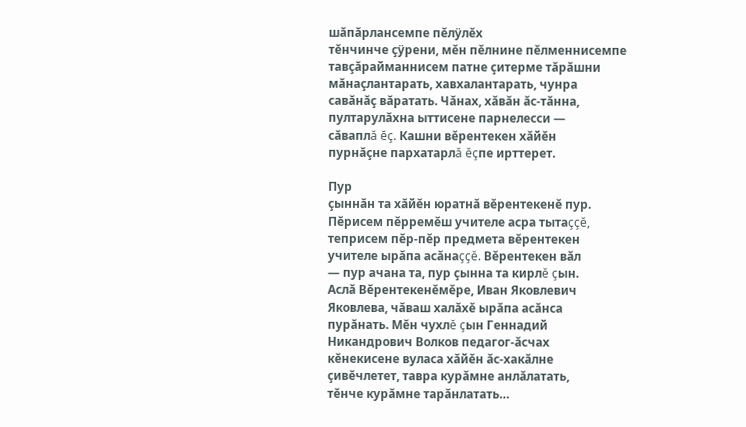шăпăрлансемпе пĕлÿлĕх
тĕнчинче çÿрени, мĕн пĕлнине пĕлменнисемпе
тавçăрайманнисем патне çитерме тăрăшни
мăнаçлантарать, хавхалантарать, чунра
савăнăç вăратать. Чăнах, хăвăн ăс-тăнна,
пултарулăхна ыттисене парнелесси —
сăваплă ĕç. Кашни вĕрентекен хăйĕн
пурнăçне пархатарлă ĕçпе ирттерет.

Пур
çыннăн та хăйĕн юратнă вĕрентекенĕ пур.
Пĕрисем пĕрремĕш учителе асра тытаççĕ,
теприсем пĕр-пĕр предмета вĕрентекен
учителе ырăпа асăнаççĕ. Вĕрентекен вăл
— пур ачана та, пур çынна та кирлĕ çын.
Аслă Вĕрентекенĕмĕре, Иван Яковлевич
Яковлева, чăваш халăхĕ ырăпа асăнса
пурăнать. Мĕн чухлĕ çын Геннадий
Никандрович Волков педагог-ăсчах
кĕнекисене вуласа хăйĕн ăс-хакăлне
çивĕчлетет, тавра курăмне анлăлатать,
тĕнче курăмне тарăнлатать…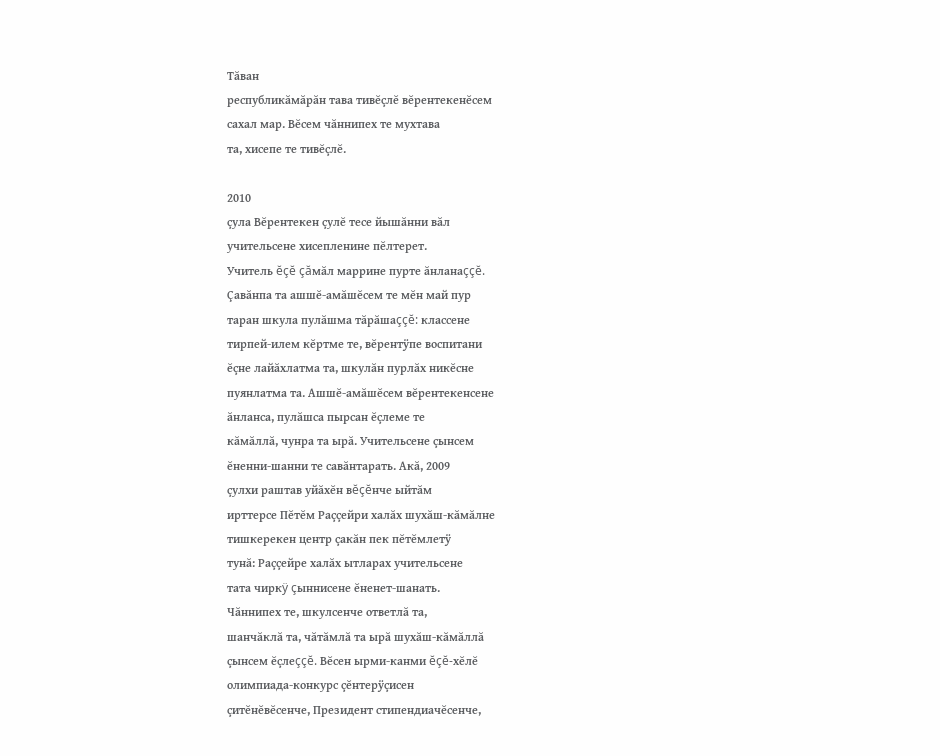Тăван
республикăмăрăн тава тивĕçлĕ вĕрентекенĕсем
сахал мар. Вĕсем чăннипех те мухтава
та, хисепе те тивĕçлĕ.

2010
çула Вĕрентекен çулĕ тесе йышăнни вăл
учительсене хисепленине пĕлтерет.
Учитель ĕçĕ çăмăл маррине пурте ăнланаççĕ.
Çавăнпа та ашшĕ-амăшĕсем те мĕн май пур
таран шкула пулăшма тăрăшаççĕ: классене
тирпей-илем кĕртме те, вĕрентÿпе воспитани
ĕçне лайăхлатма та, шкулăн пурлăх никĕсне
пуянлатма та. Ашшĕ-амăшĕсем вĕрентекенсене
ăнланса, пулăшса пырсан ĕçлеме те
кăмăллă, чунра та ырă. Учительсене çынсем
ĕненни-шанни те савăнтарать. Акă, 2009
çулхи раштав уйăхĕн вĕçĕнче ыйтăм
ирттерсе Пĕтĕм Раççейри халăх шухăш-кăмăлне
тишкерекен центр çакăн пек пĕтĕмлетÿ
тунă: Раççейре халăх ытларах учительсене
тата чиркÿ çыннисене ĕненет-шанать.
Чăннипех те, шкулсенче ответлă та,
шанчăклă та, чăтăмлă та ырă шухăш-кăмăллă
çынсем ĕçлеççĕ. Вĕсен ырми-канми ĕçĕ-хĕлĕ
олимпиада-конкурс çĕнтерÿçисен
çитĕнĕвĕсенче, Президент стипендиачĕсенче,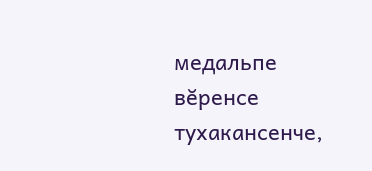медальпе вĕренсе тухакансенче,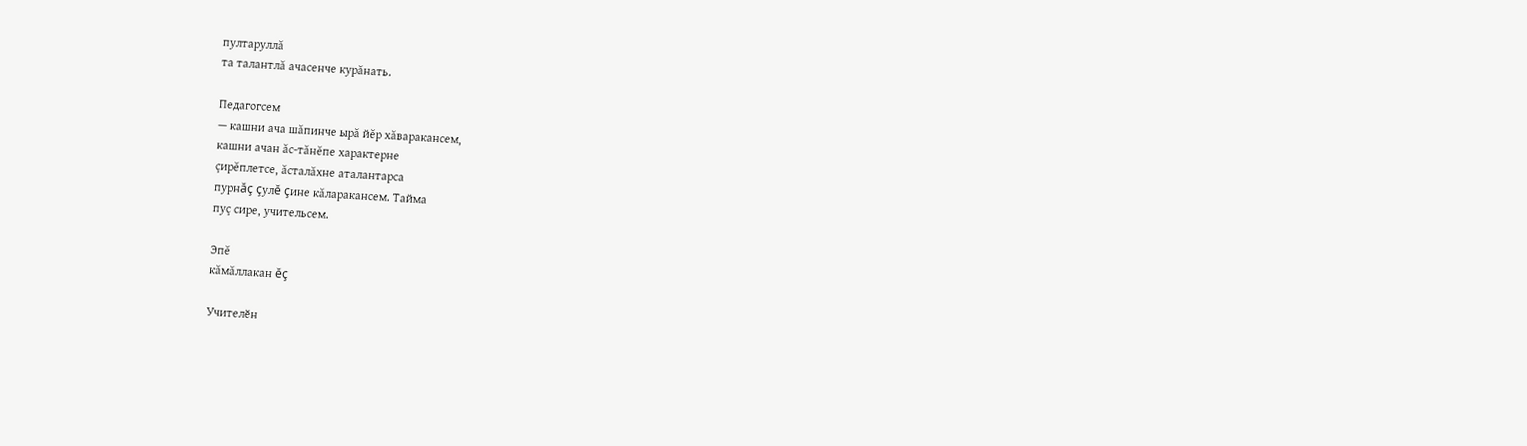пултаруллă
та талантлă ачасенче курăнать.

Педагогсем
— кашни ача шăпинче ырă йĕр хăваракансем,
кашни ачан ăс-тăнĕпе характерне
çирĕплетсе, ăсталăхне аталантарса
пурнăç çулĕ çине кăларакансем. Тайма
пуç сире, учительсем.

Эпĕ
кăмăллакан ĕç

Учителӗн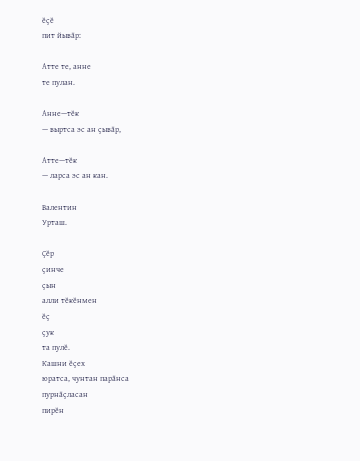ӗҫӗ
пит йывӑр:

Атте те, анне
те пулан.

Анне—тӗк
— выртса эс ан ҫывӑр,

Атте—тӗк
— ларса эс ан кан.

Валентин
Урташ.

Ҫӗр
ҫинче
ҫын
алли тӗкӗнмен
ӗҫ
ҫук
та пулӗ.
Кашни ӗҫех
юратса, чунтан парӑнса
пурнӑҫласан
пирӗн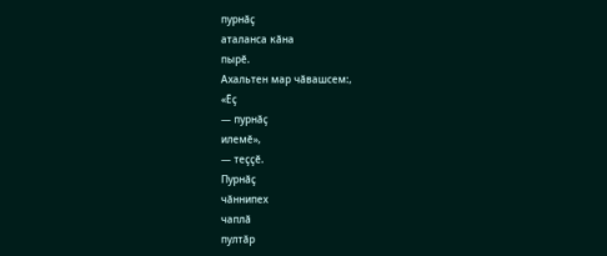пурнӑҫ
аталанса кӑна
пырӗ.
Ахальтен мар чӑвашсем:,
«Ёҫ
— пурнӑҫ
илемӗ»,
— теҫҫӗ.
Пурнӑҫ
чӑннипех
чаплӑ
пултӑр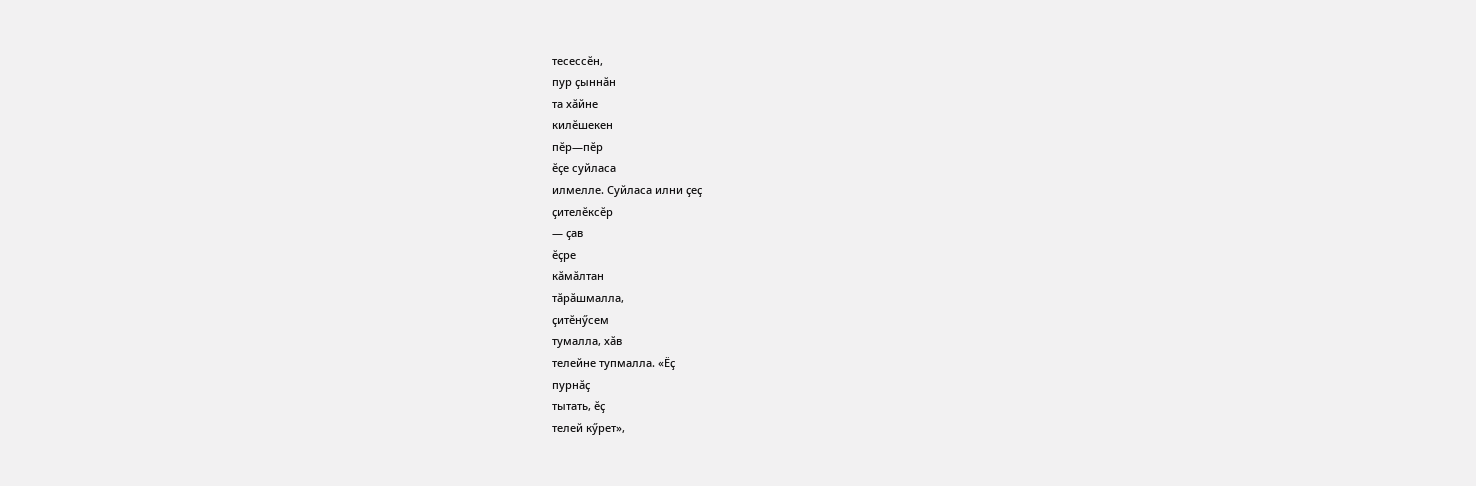тесессӗн,
пур ҫыннӑн
та хӑйне
килӗшекен
пӗр—пӗр
ӗҫе суйласа
илмелле. Суйласа илни ҫеҫ
ҫителӗксӗр
— ҫав
ӗҫре
кӑмӑлтан
тӑрӑшмалла,
ҫитӗнӳсем
тумалла, хӑв
телейне тупмалла. «Ёҫ
пурнӑҫ
тытать, ӗҫ
телей кӳрет»,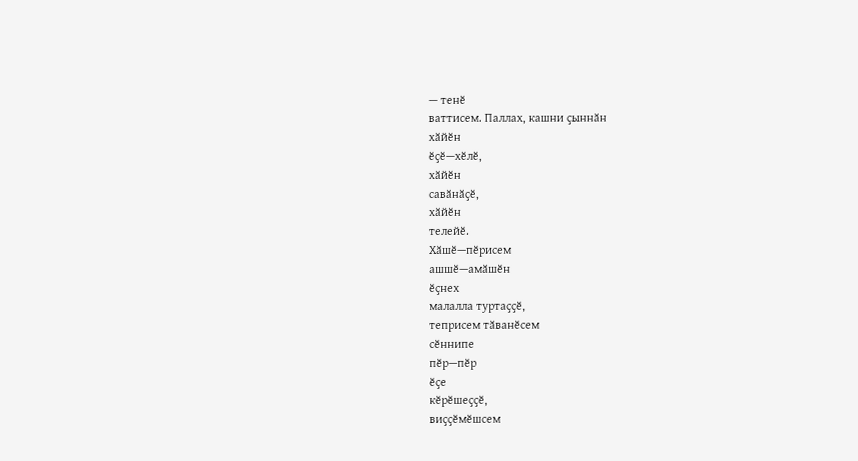— тенӗ
ваттисем. Паллах, кашни ҫыннӑн
хӑйӗн
ӗҫӗ—хӗлӗ,
хӑйӗн
савӑнӑҫӗ,
хӑйӗн
телейӗ.
Хӑшӗ—пӗрисем
ашшӗ—амӑшӗн
ӗҫнех
малалла туртаҫҫӗ,
теприсем тӑванӗсем
сӗннипе
пӗр—пӗр
ӗҫе
кӗрӗшеҫҫӗ,
виҫҫӗмӗшсем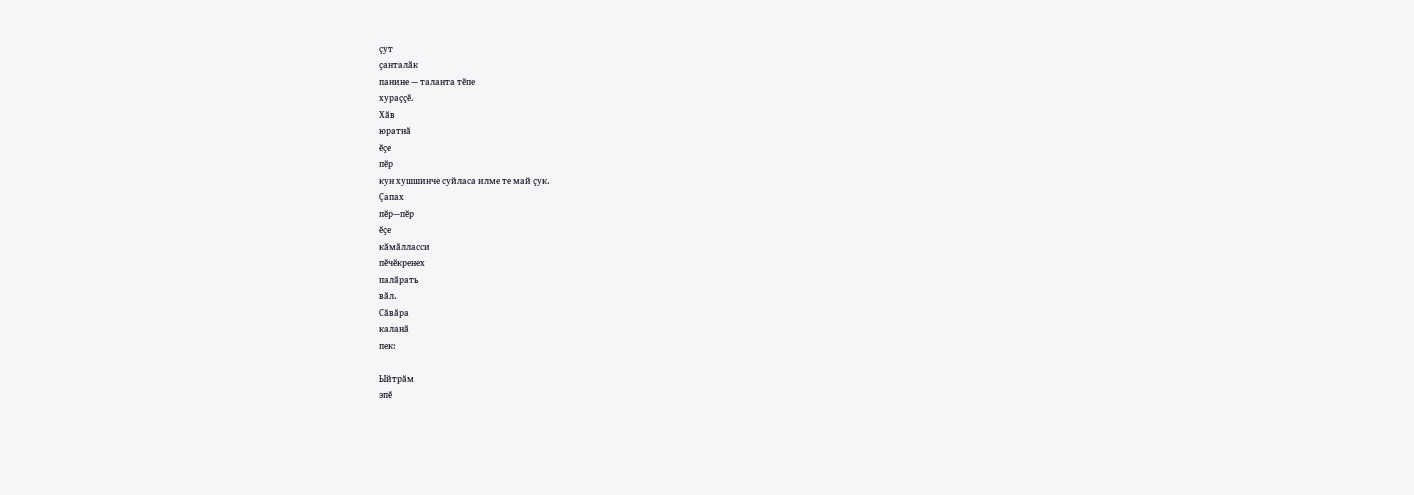ҫут
ҫанталӑк
панине — таланта тӗпе
хураҫҫӗ.
Хӑв
юратнӑ
ӗҫе
пӗр
кун хушшинче суйласа илме те май ҫук.
Ҫапах
пӗр—пӗр
ӗҫе
кӑмӑлласси
пӗчӗкренех
палӑрать
вӑл.
Сӑвӑра
каланӑ
пек:

Ыйтрӑм
эпӗ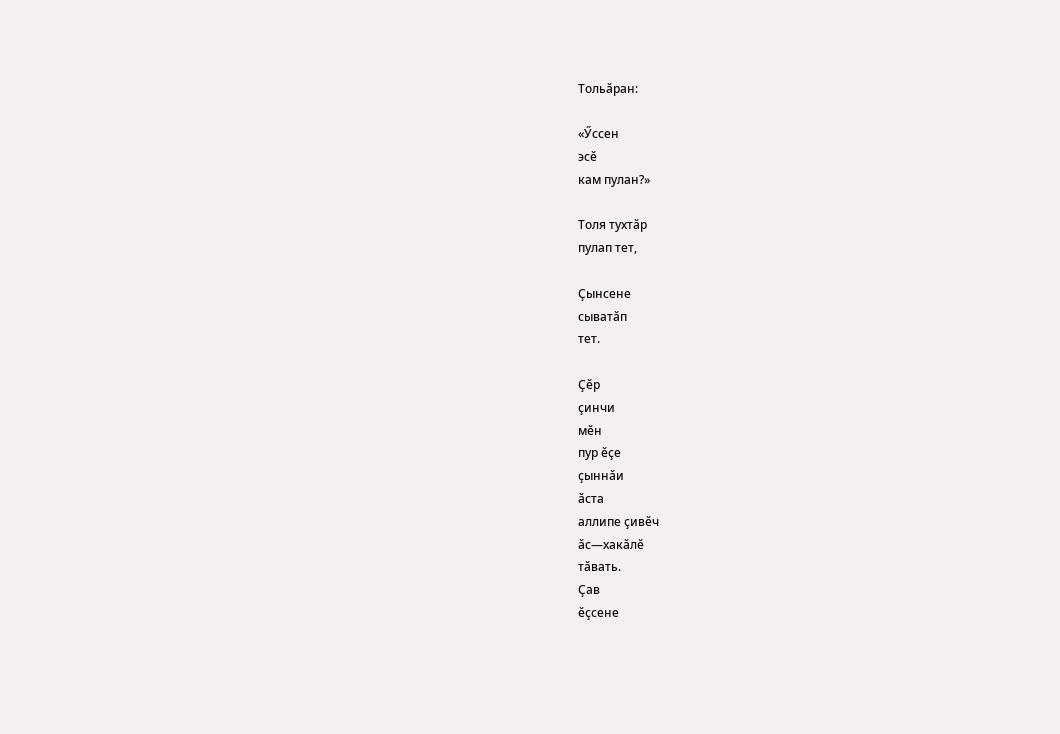Тольӑран:

«Ӳссен
эсӗ
кам пулан?»

Толя тухтӑр
пулап тет,

Ҫынсене
сыватӑп
тет.

Ҫӗр
ҫинчи
мӗн
пур ӗҫе
ҫыннӑи
ӑста
аллипе ҫивӗч
ӑс—хакӑлӗ
тӑвать.
Ҫав
ӗҫсене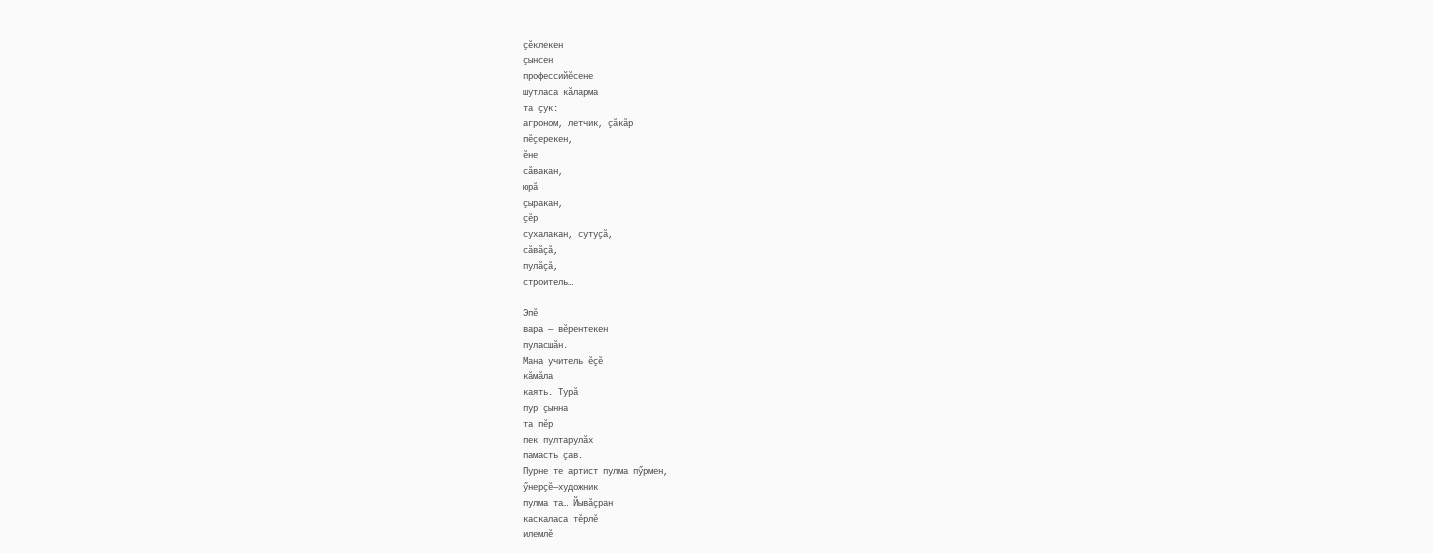ҫӗклекен
ҫынсен
профессийӗсене
шутласа кӑларма
та ҫук:
агроном, летчик, ҫӑкӑр
пӗҫерекен,
ӗне
сӑвакан,
юрӑ
ҫыракан,
ҫӗр
сухалакан, сутуҫӑ,
сӑвӑҫӑ,
пулӑҫӑ,
строитель…

Эпӗ
вара — вӗрентекен
пуласшӑн.
Мана учитель ӗҫӗ
кӑмӑла
каять. Турӑ
пур ҫынна
та пӗр
пек пултарулӑх
памасть ҫав.
Пурне те артист пулма пӳрмен,
ӳнерҫӗ—художник
пулма та… Йывӑҫран
каскаласа тӗрлӗ
илемлӗ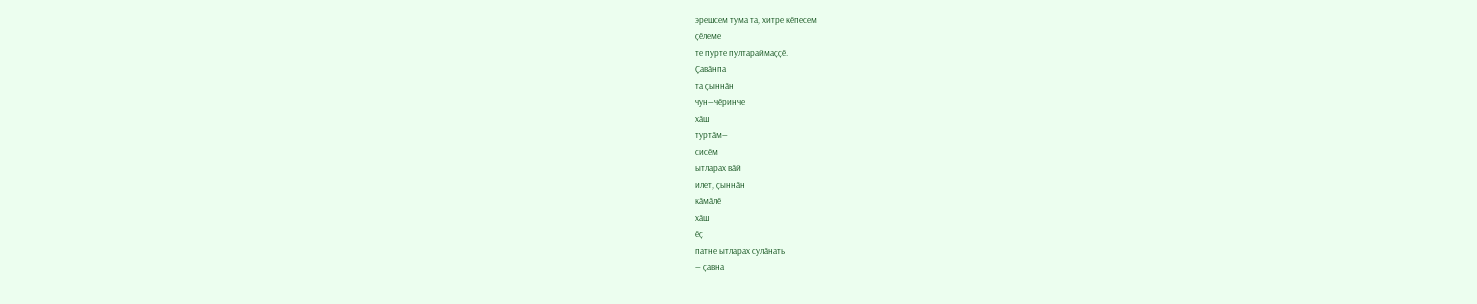эрешсем тума та, хитре кӗпесем
ҫӗлеме
те пурте пултараймаҫҫӗ.
Ҫавӑнпа
та ҫыннӑн
чун—чӗринче
хӑш
туртӑм—
сисӗм
ытларах вӑй
илет, ҫыннӑн
кӑмӑлӗ
хӑш
ӗҫ
патне ытларах сулӑнать
— ҫавна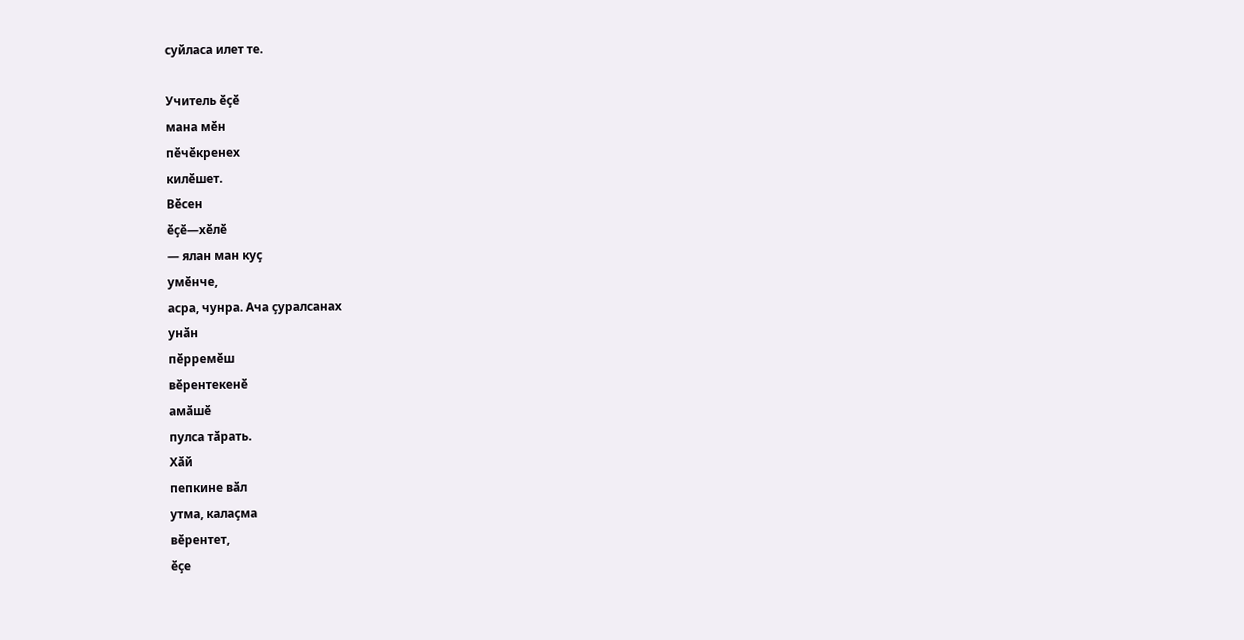суйласа илет те.

Учитель ӗҫӗ
мана мӗн
пӗчӗкренех
килӗшет.
Вӗсен
ӗҫӗ—хӗлӗ
— ялан ман куҫ
умӗнче,
асра, чунра. Ача ҫуралсанах
унӑн
пӗрремӗш
вӗрентекенӗ
амӑшӗ
пулса тӑрать.
Хӑй
пепкине вӑл
утма, калаҫма
вӗрентет,
ӗҫе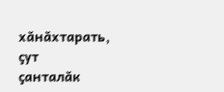хӑнӑхтарать,
ҫут
ҫанталӑк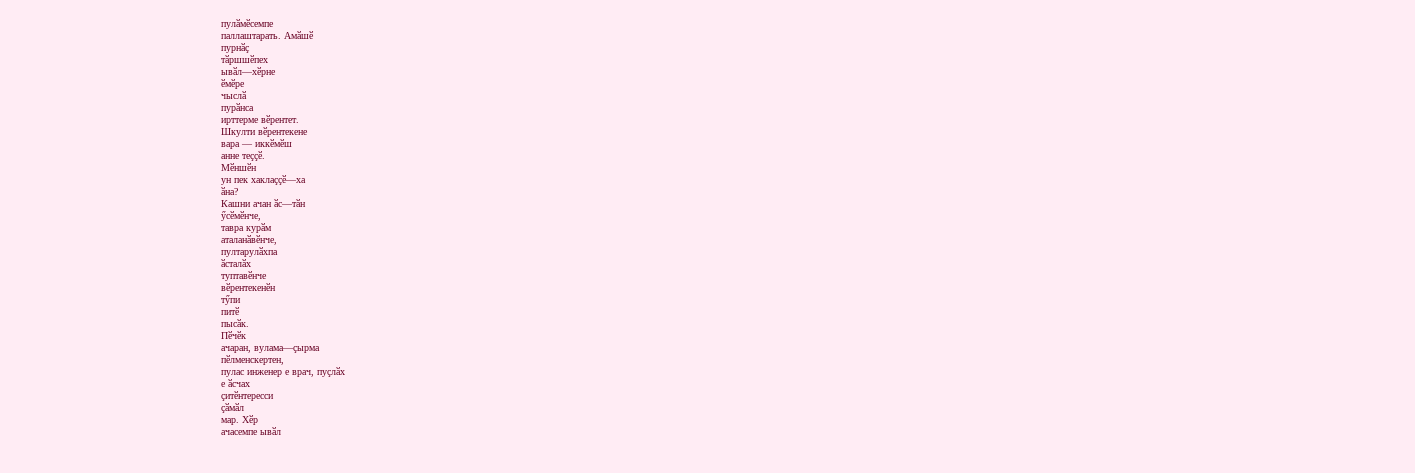пулӑмӗсемпе
паллаштарать. Амӑшӗ
пурнӑҫ
тӑршшӗпех
ывӑл—хӗрне
ӗмӗре
чыслӑ
пурӑнса
ирттерме вӗрентет.
Шкулти вӗрентекене
вара — иккӗмӗш
анне теҫҫӗ.
Мӗншӗн
ун пек хаклаҫҫӗ—ха
ӑна?
Кашни ачан ӑс—тӑн
ӳсӗмӗнче,
тавра курӑм
аталанӑвӗнче,
пултарулӑхпа
ӑсталӑх
туптавӗнче
вӗрентекенӗн
тӳпи
питӗ
пысӑк.
Пӗчӗк
ачаран, вулама—ҫырма
пӗлменскертен,
пулас инженер е врач, пуҫлӑх
е ӑсчах
ҫитӗнтересси
ҫӑмӑл
мар. Хӗр
ачасемпе ывӑл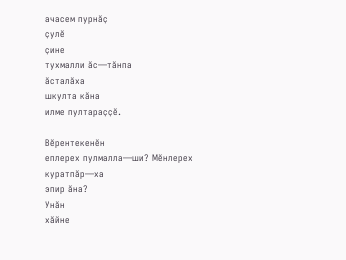ачасем пурнӑҫ
ҫулӗ
ҫине
тухмалли ӑс—тӑнпа
ӑсталӑха
шкулта кӑна
илме пултараҫҫӗ.

Вӗрентекенӗн
еплерех пулмалла—ши? Мӗнлерех
куратпӑр—ха
эпир ӑна?
Унӑн
хӑйне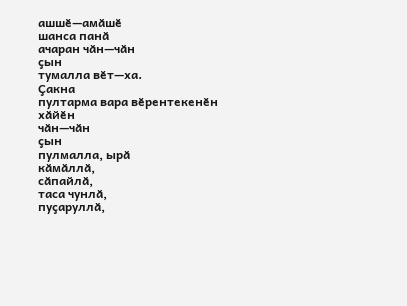ашшӗ—амӑшӗ
шанса панӑ
ачаран чӑн—чӑн
ҫын
тумалла вӗт—ха.
Ҫакна
пултарма вара вӗрентекенӗн
хӑйӗн
чӑн—чӑн
ҫын
пулмалла, ырӑ
кӑмӑллӑ,
сӑпайлӑ,
таса чунлӑ,
пуҫаруллӑ,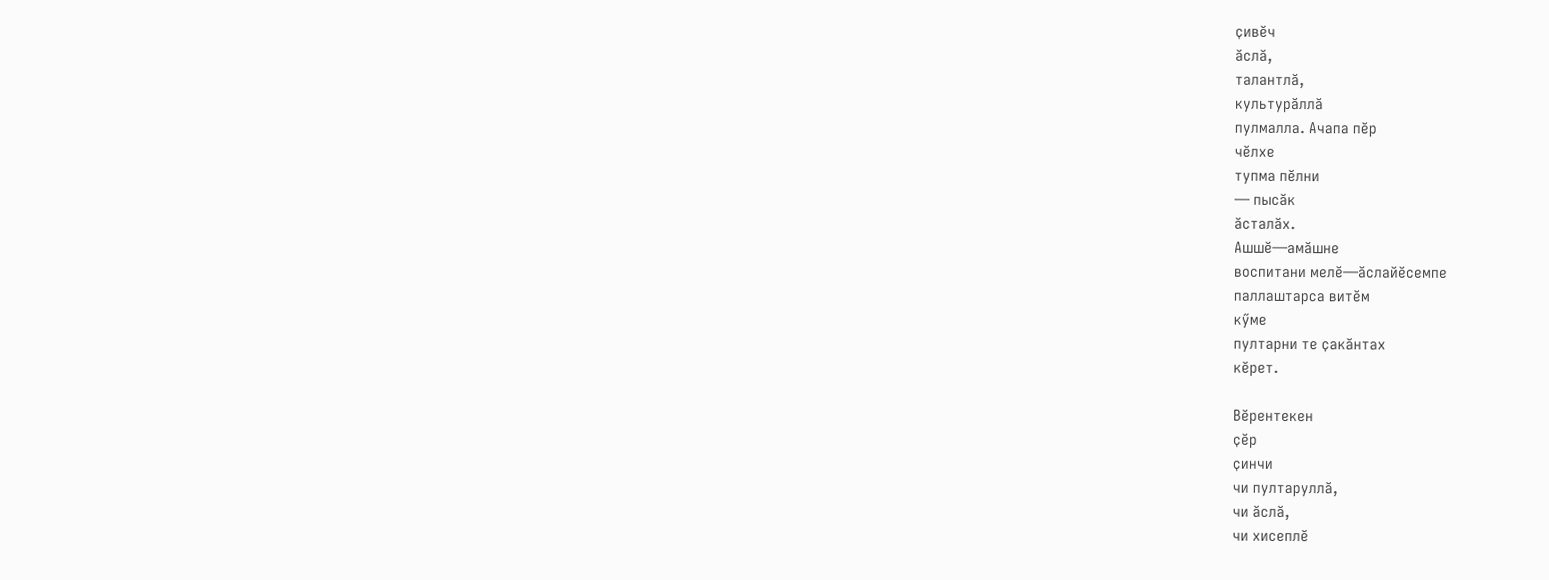ҫивӗч
ӑслӑ,
талантлӑ,
культурӑллӑ
пулмалла. Ачапа пӗр
чӗлхе
тупма пӗлни
— пысӑк
ӑсталӑх.
Ашшӗ—амӑшне
воспитани мелӗ—ӑслайӗсемпе
паллаштарса витӗм
кӳме
пултарни те ҫакӑнтах
кӗрет.

Вӗрентекен
ҫӗр
ҫинчи
чи пултаруллӑ,
чи ӑслӑ,
чи хисеплӗ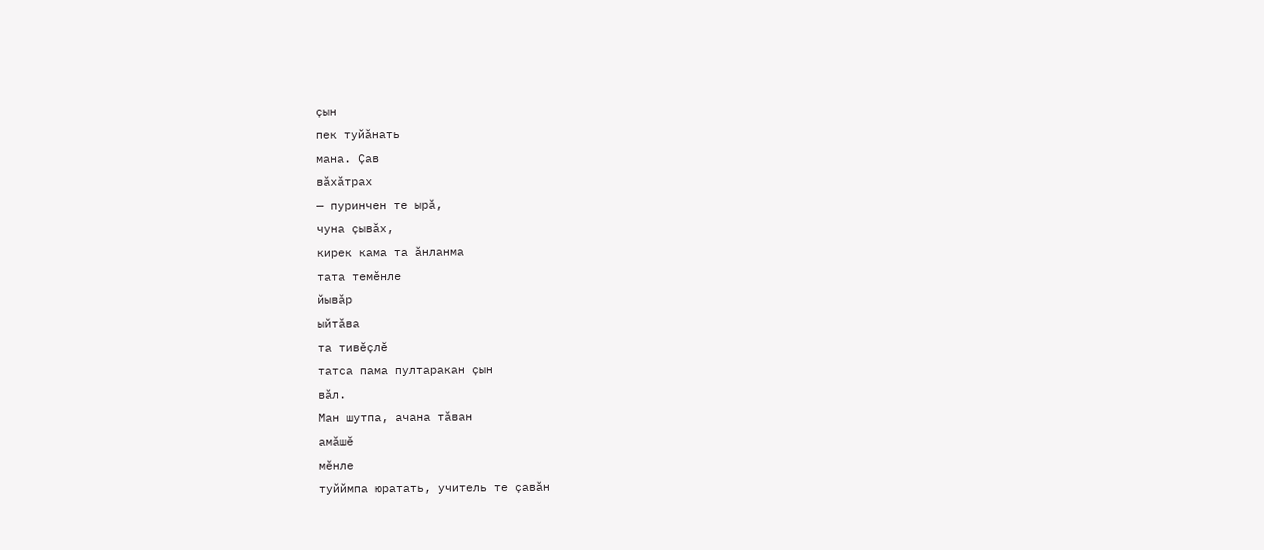ҫын
пек туйӑнать
мана. Ҫав
вӑхӑтрах
— пуринчен те ырӑ,
чуна ҫывӑх,
кирек кама та ӑнланма
тата темӗнле
йывӑр
ыйтӑва
та тивӗҫлӗ
татса пама пултаракан ҫын
вӑл.
Ман шутпа, ачана тӑван
амӑшӗ
мӗнле
туйймпа юратать, учитель те ҫавӑн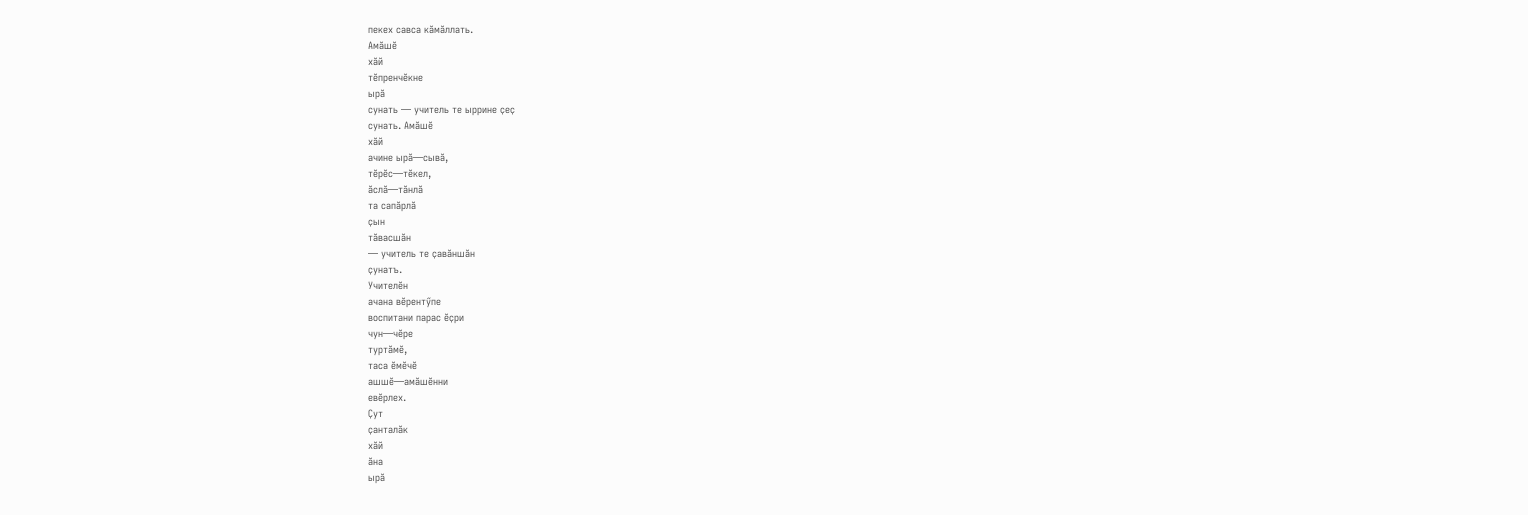пекех савса кӑмӑллать.
Амӑшӗ
хӑй
тӗпренчӗкне
ырӑ
сунать — учитель те ыррине ҫеҫ
сунать. Амӑшӗ
хӑй
ачине ырӑ—сывӑ,
тӗрӗс—тӗкел,
ӑслӑ—тӑнлӑ
та сапӑрлӑ
ҫын
тӑвасшӑн
— учитель те ҫавӑншӑн
ҫунатъ.
Учителӗн
ачана вӗрентӳпе
воспитани парас ӗҫри
чун—чӗре
туртӑмӗ,
таса ӗмӗчӗ
ашшӗ—амӑшӗнни
евӗрлех.
Ҫут
ҫанталӑк
хӑй
ӑна
ырӑ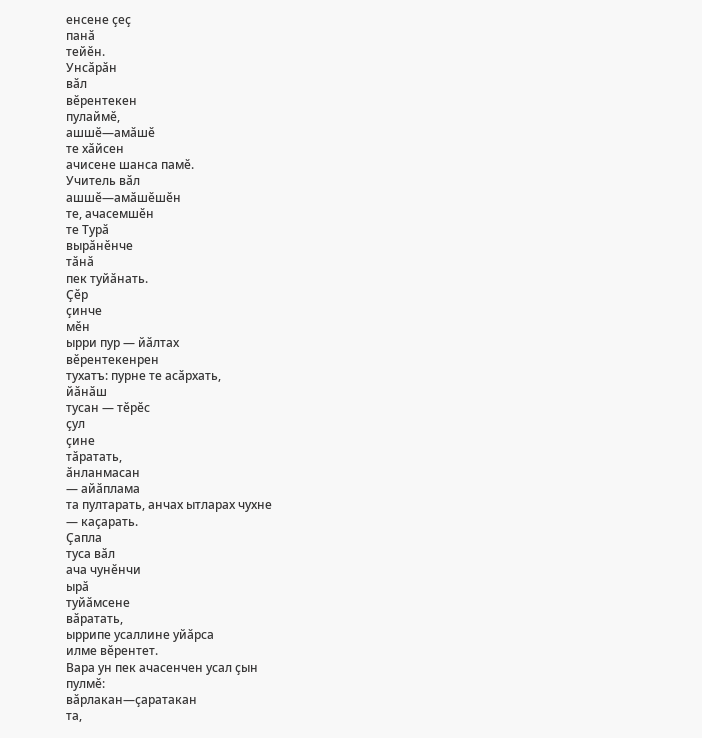енсене ҫеҫ
панӑ
тейӗн.
Унсӑрӑн
вӑл
вӗрентекен
пулаймӗ,
ашшӗ—амӑшӗ
те хӑйсен
ачисене шанса памӗ.
Учитель вӑл
ашшӗ—амӑшӗшӗн
те, ачасемшӗн
те Турӑ
вырӑнӗнче
тӑнӑ
пек туйӑнать.
Ҫӗр
ҫинче
мӗн
ырри пур — йӑлтах
вӗрентекенрен
тухатъ: пурне те асӑрхать,
йӑнӑш
тусан — тӗрӗс
ҫул
ҫине
тӑратать,
ӑнланмасан
— айӑплама
та пултарать, анчах ытларах чухне
— каҫарать.
Ҫапла
туса вӑл
ача чунӗнчи
ырӑ
туйӑмсене
вӑратать,
ыррипе усаллине уйӑрса
илме вӗрентет.
Вара ун пек ачасенчен усал ҫын
пулмӗ:
вӑрлакан—ҫаратакан
та,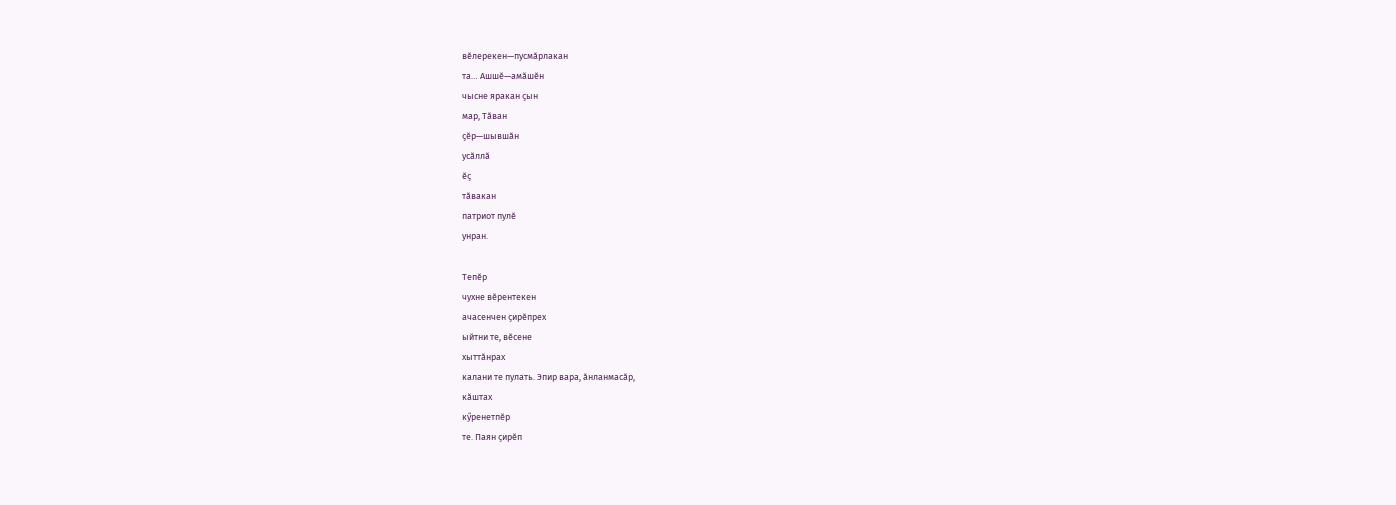вӗлерекен—пусмӑрлакан
та… Ашшӗ—амӑшӗн
чысне яракан ҫын
мар, Тӑван
ҫӗр—шывшӑн
усӑллӑ
ӗҫ
тӑвакан
патриот пулӗ
унран.

Тепӗр
чухне вӗрентекен
ачасенчен ҫирӗпрех
ыйтни те, вӗсене
хыттӑнрах
калани те пулать. Эпир вара, ӑнланмасӑр,
кӑштах
кӳренетпӗр
те. Паян ҫирӗп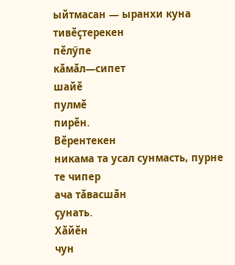ыйтмасан — ыранхи куна тивӗҫтерекен
пӗлӳпе
кӑмӑл—сипет
шайӗ
пулмӗ
пирӗн.
Вӗрентекен
никама та усал сунмасть, пурне те чипер
ача тӑвасшӑн
ҫунать.
Хӑйӗн
чун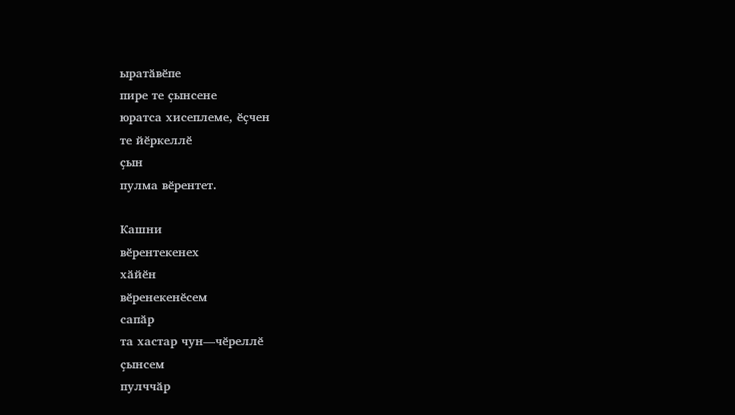ыратӑвӗпе
пире те ҫынсене
юратса хисеплеме, ӗҫчен
те йӗркеллӗ
ҫын
пулма вӗрентет.

Кашни
вӗрентекенех
хӑйӗн
вӗренекенӗсем
сапӑр
та хастар чун—чӗреллӗ
ҫынсем
пулччӑр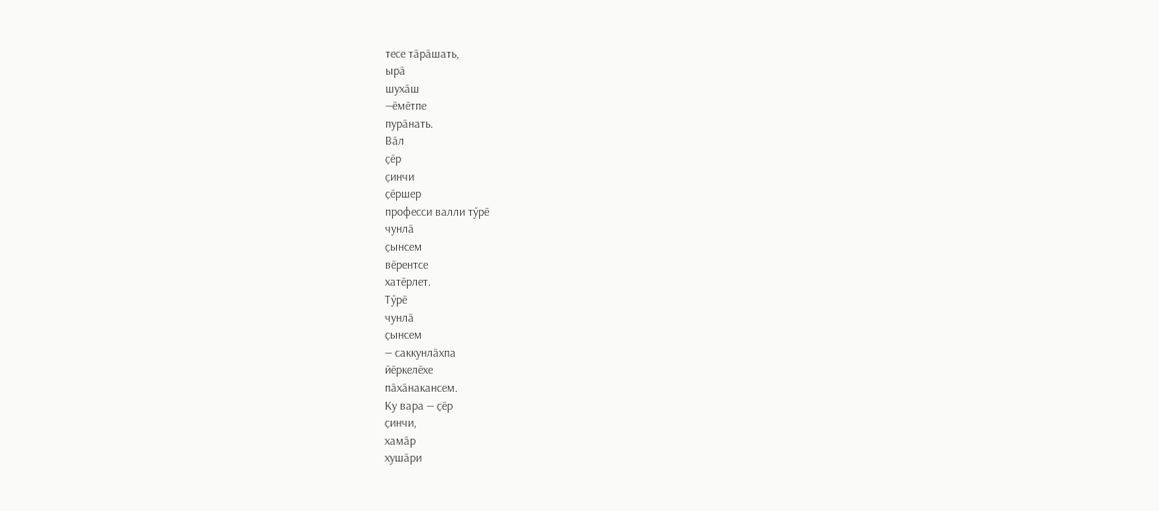тесе тӑрӑшать,
ырӑ
шухӑш
—ӗмӗтпе
пурӑнать.
Вӑл
ҫӗр
ҫинчи
ҫӗршер
професси валли тӳрӗ
чунлӑ
ҫынсем
вӗрентсе
хатӗрлет.
Тӳрӗ
чунлӑ
ҫынсем
— саккунлӑхпа
йӗркелӗхе
пӑхӑнакансем.
Ку вара — ҫӗр
ҫинчи,
хамӑр
хушӑри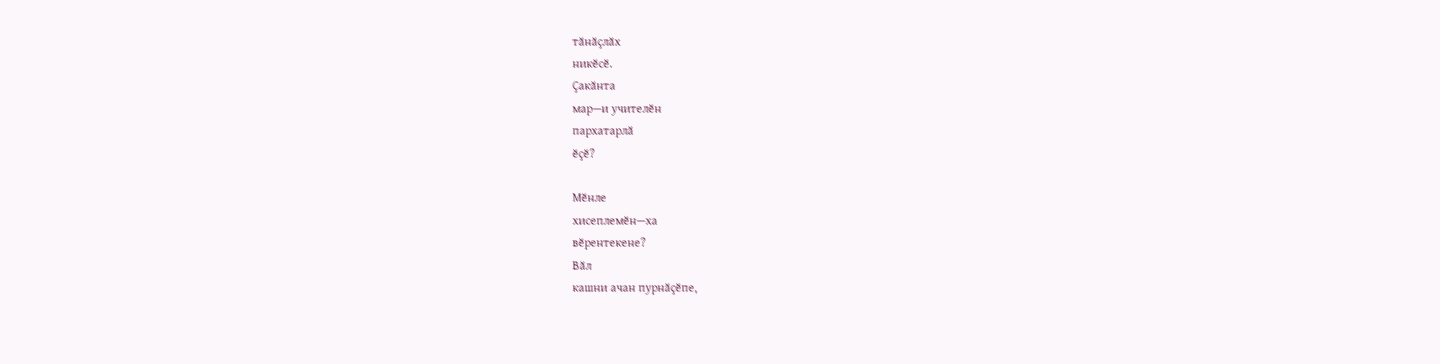тӑнӑҫлӑх
никӗсӗ.
Ҫакӑнта
мар—и учителӗн
пархатарлӑ
ӗҫӗ?

Мӗнле
хисеплемӗн—ха
вӗрентекене?
Вӑл
кашни ачан пурнӑҫӗпе,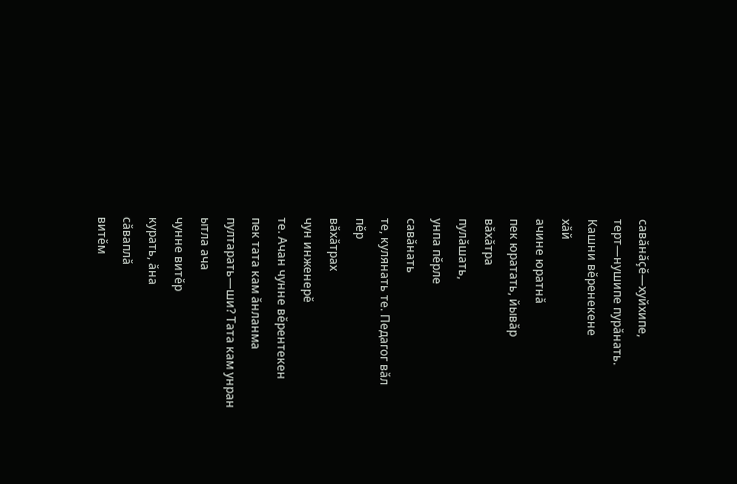савӑнӑҫӗ—хуйхипе,
терт—нушипе пурӑнать.
Кашни вӗренекене
хӑй
ачине юратнӑ
пек юратать, йывӑр
вӑхӑтра
пулӑшать,
унпа пӗрле
савӑнать
те, кулянать те. Педагог вӑл
пӗр
вӑхӑтрах
чун инженерӗ
те. Ачан чунне вӗрентекен
пек тата кам ӑнланма
пултарать—ши? Тата кам унран ытла ача
чунне витӗр
курать, ӑна
сӑваплӑ
витӗм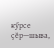кӳрсе
ҫӗр—шыва,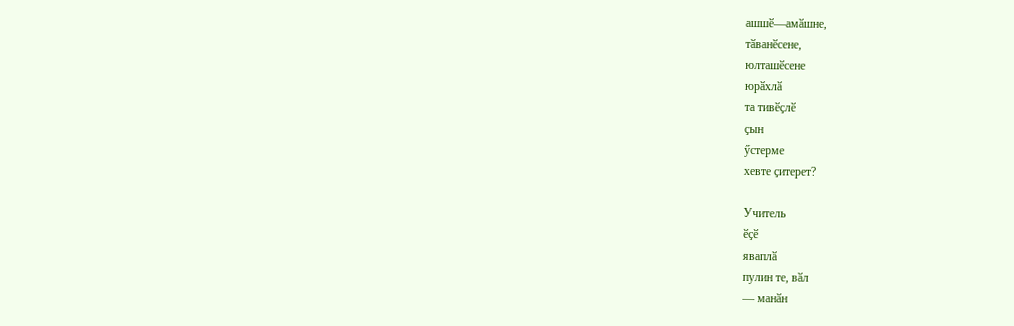ашшӗ—амӑшне,
тӑванӗсене,
юлташӗсене
юрӑхлӑ
та тивӗҫлӗ
ҫын
ӳстерме
хевте ҫитерет?

Учитель
ӗҫӗ
яваплӑ
пулин те, вӑл
— манӑн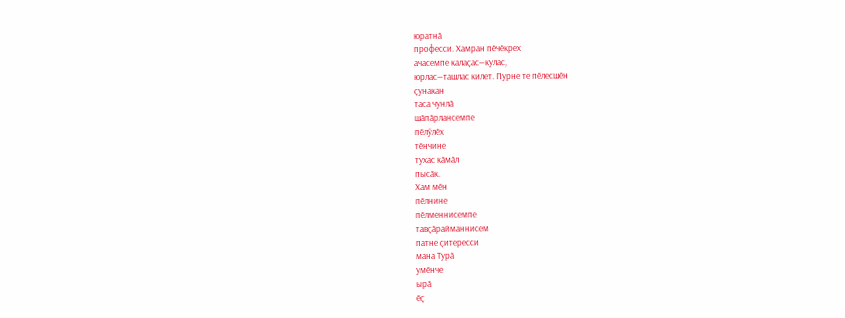юратнӑ
професси. Хамран пӗчӗкрех
ачасемпе калаҫас—кулас,
юрлас—ташлас килет. Пурне те пӗлесшӗн
ҫунакан
таса чунлӑ
шӑпӑрлансемпе
пӗлӳлӗх
тӗнчине
тухас кӑмӑл
пысӑк.
Хам мӗн
пӗлнине
пӗлменнисемпе
тавҫӑрайманнисем
патне ҫитересси
мана Турӑ
умӗнче
ырӑ
ӗҫ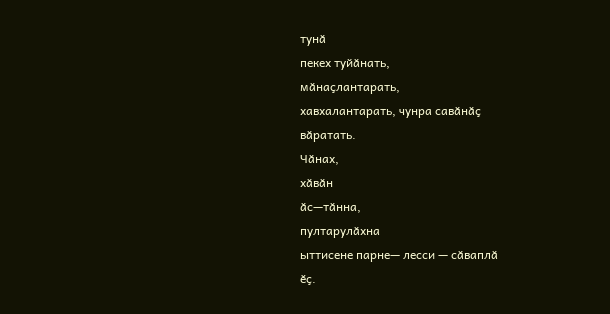тунӑ
пекех туйӑнать,
мӑнаҫлантарать,
хавхалантарать, чунра савӑнӑҫ
вӑратать.
Чӑнах,
хӑвӑн
ӑс—тӑнна,
пултарулӑхна
ыттисене парне— лесси — сӑваплӑ
ӗҫ.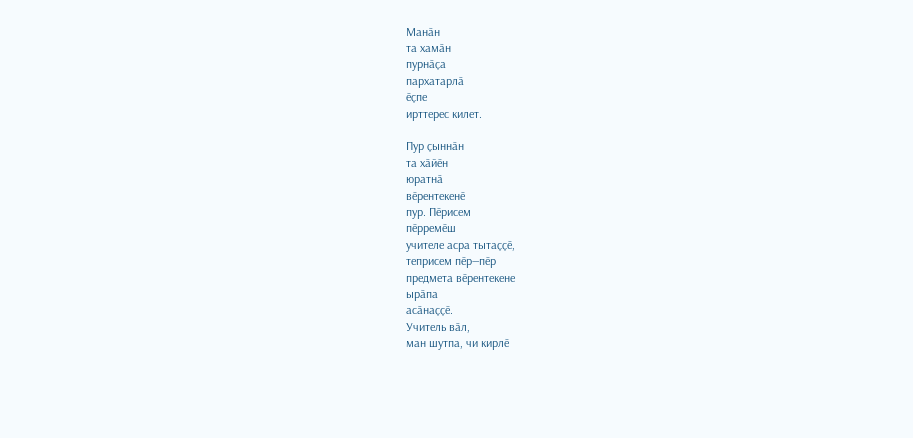Манӑн
та хамӑн
пурнӑҫа
пархатарлӑ
ӗҫпе
ирттерес килет.

Пур ҫыннӑн
та хӑйӗн
юратнӑ
вӗрентекенӗ
пур. Пӗрисем
пӗрремӗш
учителе асра тытаҫҫӗ,
теприсем пӗр—пӗр
предмета вӗрентекене
ырӑпа
асӑнаҫҫӗ.
Учитель вӑл,
ман шутпа, чи кирлӗ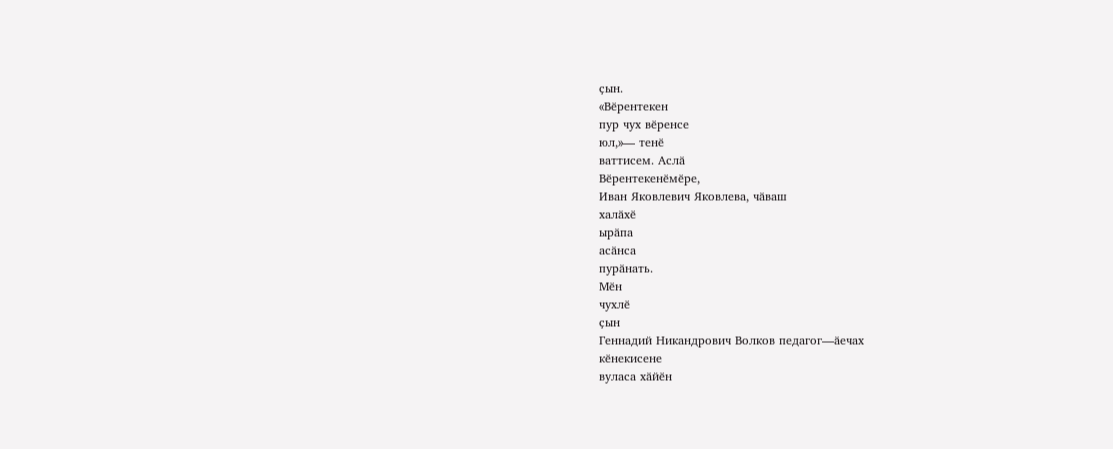ҫын.
«Вӗрентекен
пур чух вӗренсе
юл,»— тенӗ
ваттисем. Аслӑ
Вӗрентекенӗмӗре,
Иван Яковлевич Яковлева, чӑваш
халӑхӗ
ырӑпа
асӑнса
пурӑнать.
Мӗн
чухлӗ
ҫын
Геннадий Никандрович Волков педагог—ӑечах
кӗнекисене
вуласа хӑйӗн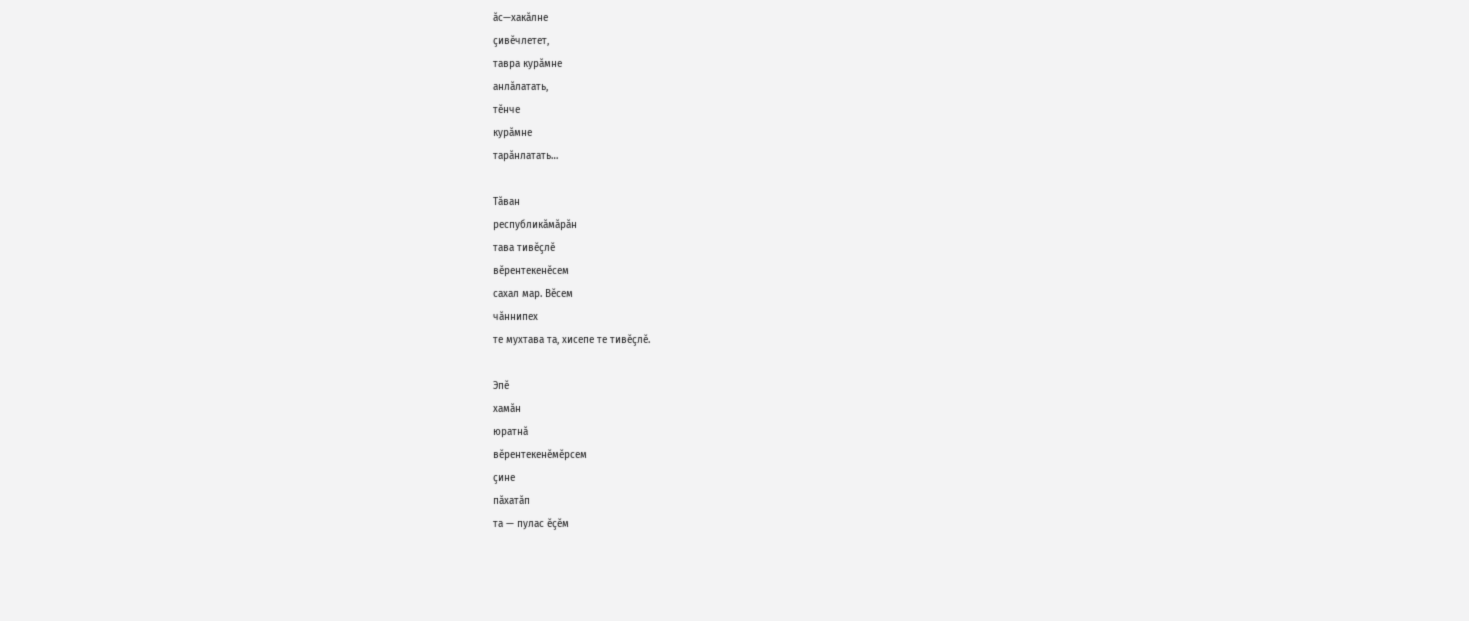ӑс—хакӑлне
ҫивӗчлетет,
тавра курӑмне
анлӑлатать,
тӗнче
курӑмне
тарӑнлатать…

Тӑван
республикӑмӑрӑн
тава тивӗҫлӗ
вӗрентекенӗсем
сахал мар. Вӗсем
чӑннипех
те мухтава та, хисепе те тивӗҫлӗ.

Эпӗ
хамӑн
юратнӑ
вӗрентекенӗмӗрсем
ҫине
пӑхатӑп
та — пулас ӗҫӗм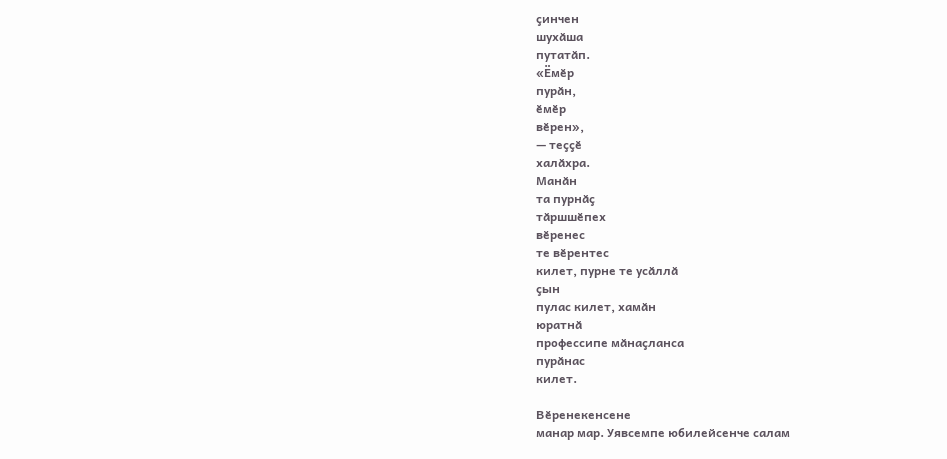ҫинчен
шухӑша
путатӑп.
«Ёмӗр
пурӑн,
ӗмӗр
вӗрен»,
— теҫҫӗ
халӑхра.
Манӑн
та пурнӑҫ
тӑршшӗпех
вӗренес
те вӗрентес
килет, пурне те усӑллӑ
ҫын
пулас килет, хамӑн
юратнӑ
профессипе мӑнаҫланса
пурӑнас
килет.

Вӗренекенсене
манар мар. Уявсемпе юбилейсенче салам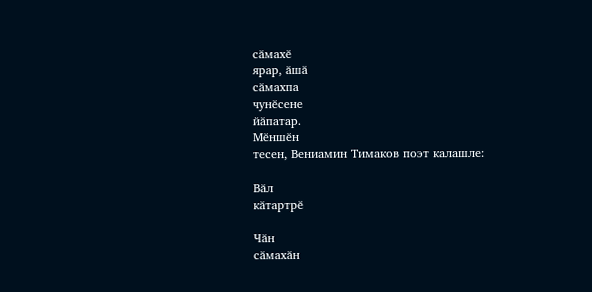сӑмахӗ
ярар, ӑшӑ
сӑмахпа
чунӗсене
йӑпатар.
Мӗншӗн
тесен, Вениамин Тимаков поэт калашле:

Вӑл
кӑтартрӗ

Чӑн
сӑмахӑн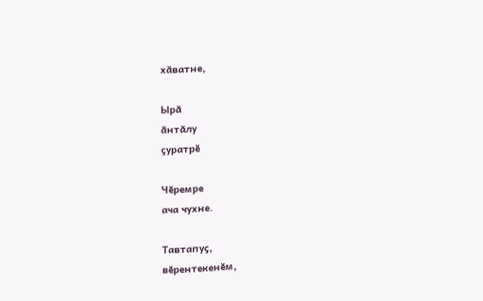хӑватне,

Ырӑ
ӑнтӑлу
ҫуратрӗ

Чӗремре
ача чухне.

Тавтапуҫ,
вӗрентекенӗм,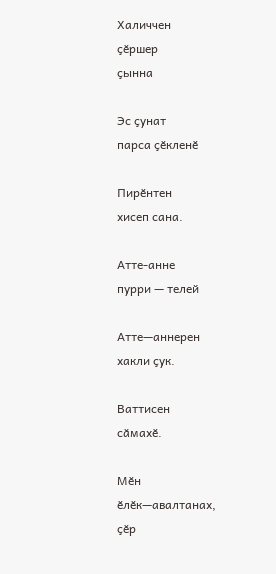Халиччен
ҫӗршер
ҫынна

Эс ҫунат
парса ҫӗкленӗ

Пирӗнтен
хисеп сана.

Атте-анне
пурри — телей

Атте—аннерен
хакли ҫук.

Ваттисен
сӑмахӗ.

Мӗн
ӗлӗк—авалтанах,
ҫӗр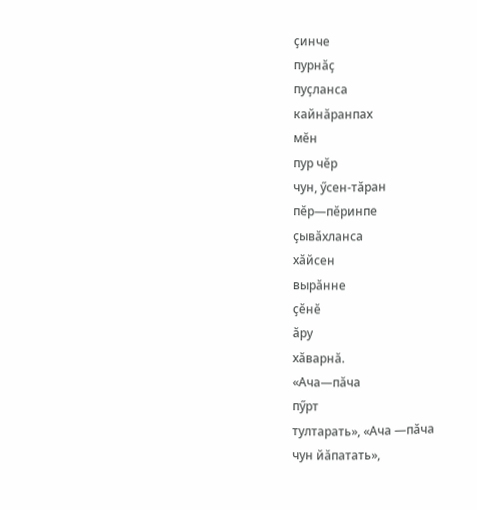ҫинче
пурнӑҫ
пуҫланса
кайнӑранпах
мӗн
пур чӗр
чун, ӳсен-тӑран
пӗр—пӗринпе
ҫывӑхланса
хӑйсен
вырӑнне
ҫӗнӗ
ӑру
хӑварнӑ.
«Ача—пӑча
пӳрт
тултарать», «Ача —пӑча
чун йӑпатать»,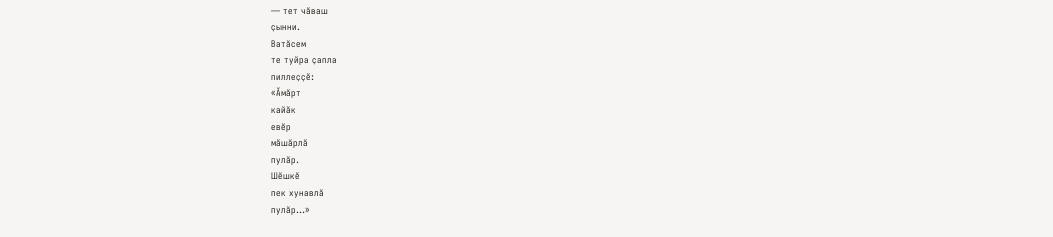— тет чӑваш
ҫынни.
Ватӑсем
те туйра ҫапла
пиллеҫҫӗ:
«Ӑмӑрт
кайӑк
евӗр
мӑшӑрлӑ
пулӑр.
Шӗшкӗ
пек хунавлӑ
пулӑр…»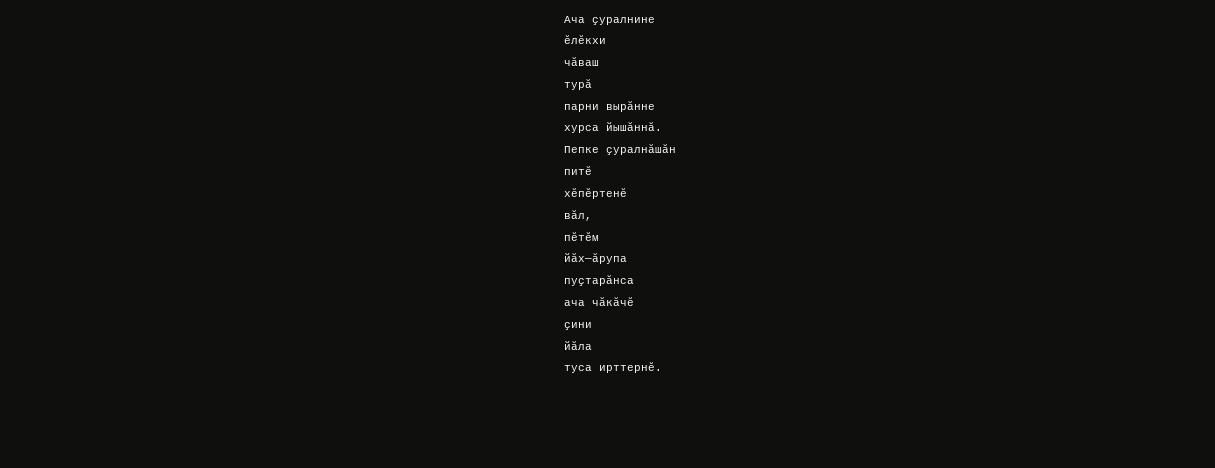Ача ҫуралнине
ӗлӗкхи
чӑваш
турӑ
парни вырӑнне
хурса йышӑннӑ.
Пепке ҫуралнӑшӑн
питӗ
хӗпӗртенӗ
вӑл,
пӗтӗм
йӑх—ӑрупа
пуҫтарӑнса
ача чӑкӑчӗ
ҫини
йӑла
туса ирттернӗ.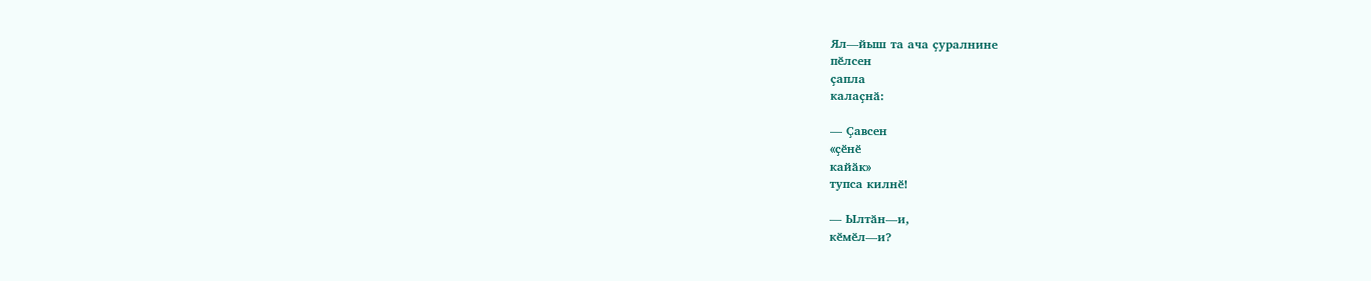Ял—йыш та ача ҫуралнине
пӗлсен
ҫапла
калаҫнӑ:

— Ҫавсен
«ҫӗнӗ
кайӑк»
тупса килнӗ!

— Ылтӑн—и,
кӗмӗл—и?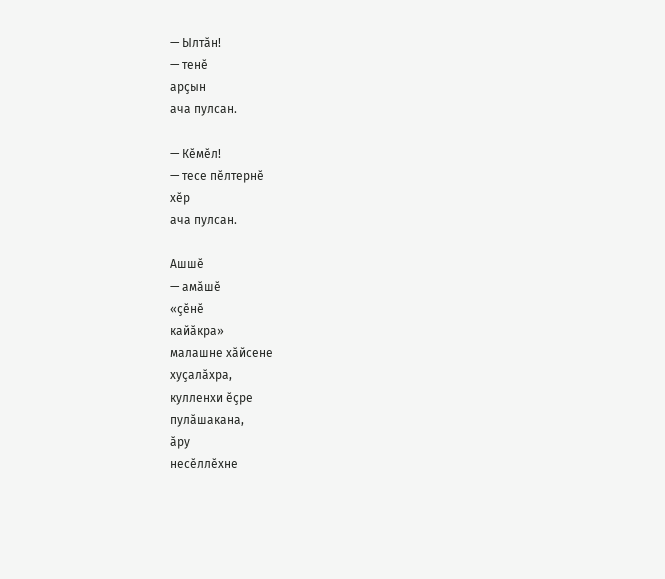— Ылтӑн!
— тенӗ
арҫын
ача пулсан.

— Кӗмӗл!
— тесе пӗлтернӗ
хӗр
ача пулсан.

Ашшӗ
— амӑшӗ
«ҫӗнӗ
кайӑкра»
малашне хӑйсене
хуҫалӑхра,
кулленхи ӗҫре
пулӑшакана,
ӑру
несӗллӗхне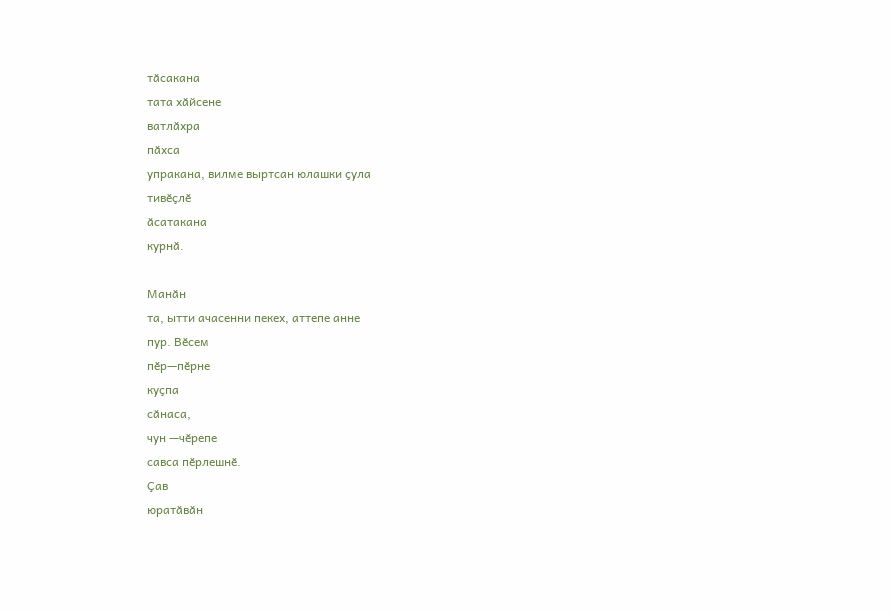тӑсакана
тата хӑйсене
ватлӑхра
пӑхса
упракана, вилме выртсан юлашки ҫула
тивӗҫлӗ
ӑсатакана
курнӑ.

Манӑн
та, ытти ачасенни пекех, аттепе анне
пур. Вӗсем
пӗр—пӗрне
куҫпа
сӑнаса,
чун —чӗрепе
савса пӗрлешнӗ.
Ҫав
юратӑвӑн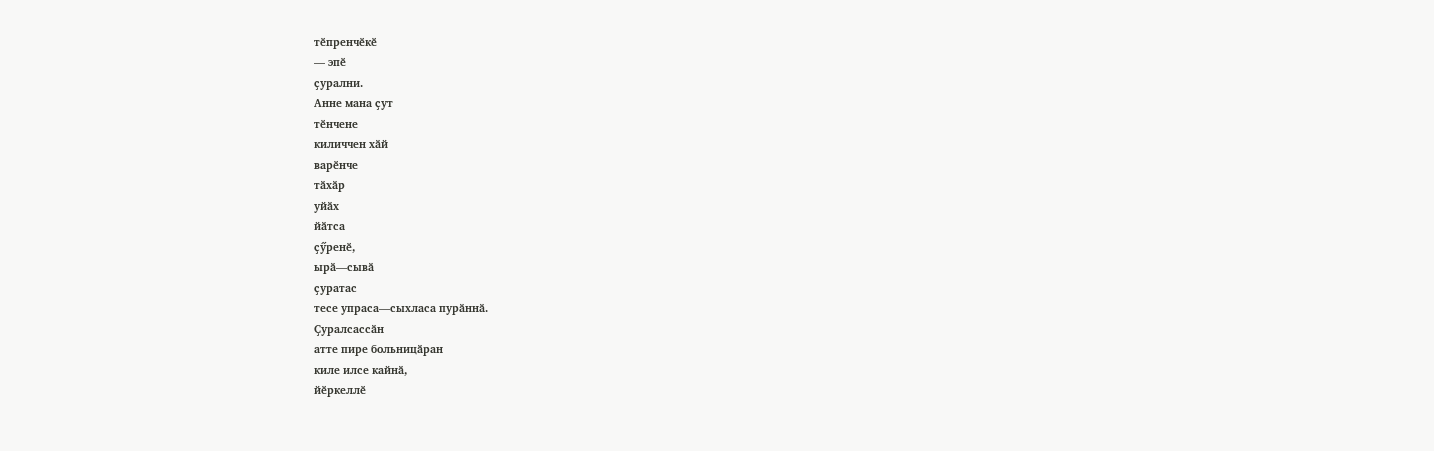тӗпренчӗкӗ
— эпӗ
ҫурални.
Анне мана ҫут
тӗнчене
киличчен хӑй
варӗнче
тӑхӑр
уйӑх
йӑтса
ҫӳренӗ,
ырӑ—сывӑ
ҫуратас
тесе упраса—сыхласа пурӑннӑ.
Ҫуралсассӑн
атте пире больницӑран
киле илсе кайнӑ,
йӗркеллӗ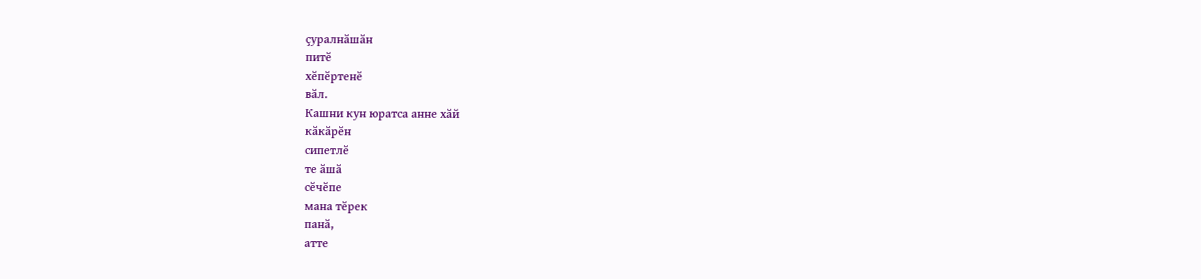ҫуралнӑшӑн
питӗ
хӗпӗртенӗ
вӑл.
Кашни кун юратса анне хӑй
кӑкӑрӗн
сипетлӗ
те ӑшӑ
сӗчӗпе
мана тӗрек
панӑ,
атте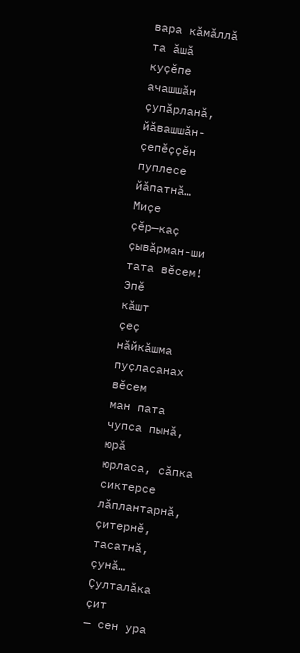вара кӑмӑллӑ
та ӑшӑ
куҫӗпе
ачашшӑн
ҫупӑрланӑ,
йӑвашшӑн-ҫепӗҫҫӗн
пуплесе йӑпатнӑ…
Миҫе
ҫӗр—каҫ
ҫывӑрман-ши
тата вӗсем!
Эпӗ
кӑшт
ҫеҫ
нӑйкӑшма
пуҫласанах
вӗсем
ман пата чупса пынӑ,
юрӑ
юрласа, сӑпка
сиктерсе лӑплантарнӑ,
ҫитернӗ,
тасатнӑ,
ҫунӑ…
Ҫулталӑка
ҫит
— сен ура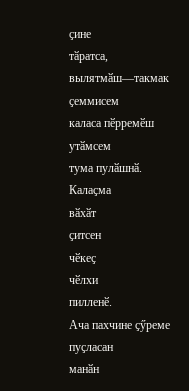ҫине
тӑратса,
вылятмӑш—такмак
ҫеммисем
каласа пӗрремӗш
утӑмсем
тума пулӑшнӑ.
Калаҫма
вӑхӑт
ҫитсен
чӗкеҫ
чӗлхи
пилленӗ.
Ача пахчине ҫӳреме
пуҫласан
манӑн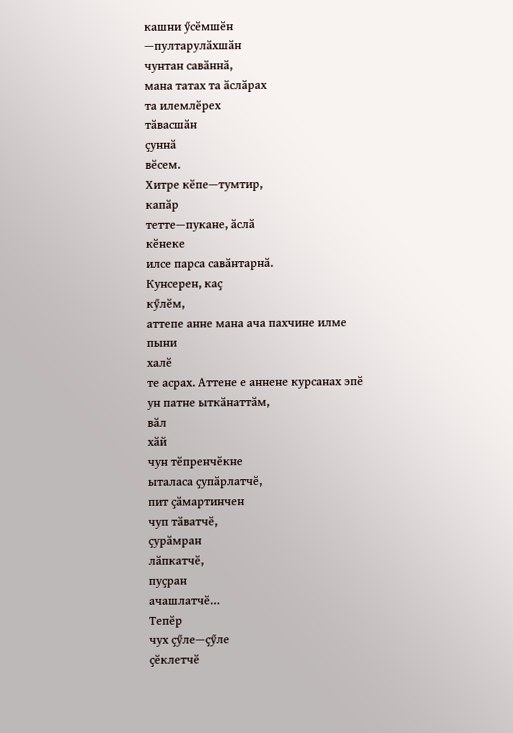кашни ӳсӗмшӗн
—пултарулӑхшӑн
чунтан савӑннӑ,
мана татах та ӑслӑрах
та илемлӗрех
тӑвасшӑн
ҫуннӑ
вӗсем.
Хитре кӗпе—тумтир,
капӑр
тетте—пукане, ӑслӑ
кӗнеке
илсе парса савӑнтарнӑ.
Кунсерен, каҫ
кӳлӗм,
аттепе анне мана ача пахчине илме пыни
халӗ
те асрах. Аттене е аннене курсанах эпӗ
ун патне ыткӑнаттӑм,
вӑл
хӑй
чун тӗпренчӗкне
ыталаса ҫупӑрлатчӗ,
пит ҫӑмартинчен
чуп тӑватчӗ,
ҫурӑмран
лӑпкатчӗ,
пуҫран
ачашлатчӗ…
Тепӗр
чух ҫӳле—ҫӳле
ҫӗклетчӗ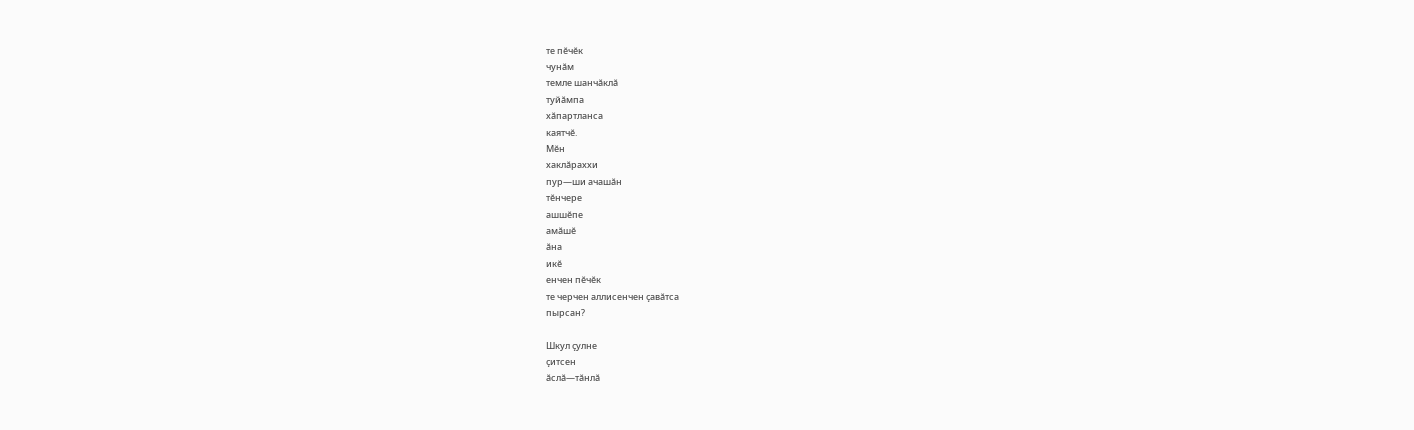те пӗчӗк
чунӑм
темле шанчӑклӑ
туйӑмпа
хӑпартланса
каятчӗ.
Мӗн
хаклӑраххи
пур—ши ачашӑн
тӗнчере
ашшӗпе
амӑшӗ
ӑна
икӗ
енчен пӗчӗк
те черчен аллисенчен ҫавӑтса
пырсан?

Шкул ҫулне
ҫитсен
ӑслӑ—тӑнлӑ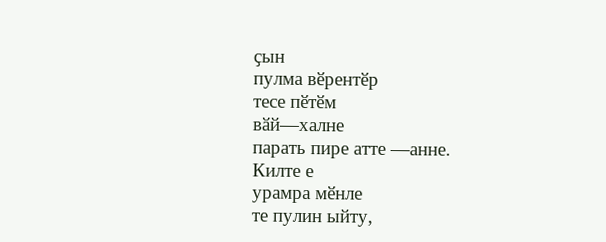ҫын
пулма вӗрентӗр
тесе пӗтӗм
вӑй—халне
парать пире атте —анне. Килте е
урамра мӗнле
те пулин ыйту,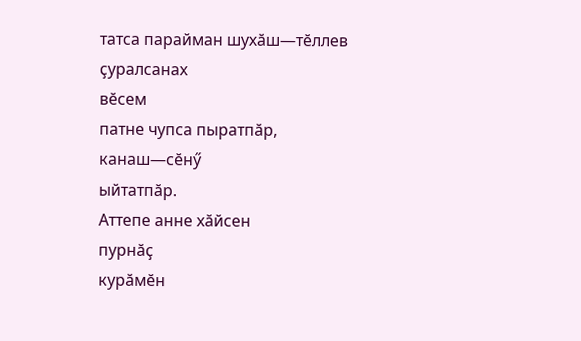татса парайман шухӑш—тӗллев
ҫуралсанах
вӗсем
патне чупса пыратпӑр,
канаш—сӗнӳ
ыйтатпӑр.
Аттепе анне хӑйсен
пурнӑҫ
курӑмӗн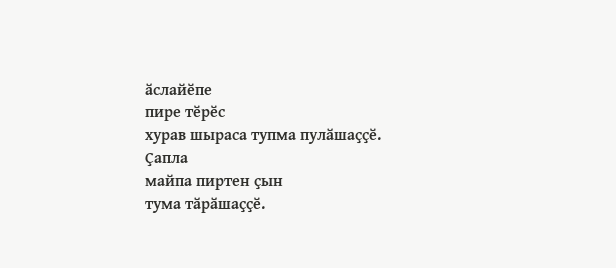ӑслайӗпе
пире тӗрӗс
хурав шыраса тупма пулӑшаҫҫӗ.
Ҫапла
майпа пиртен ҫын
тума тӑрӑшаҫҫӗ.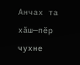Анчах та хӑш—пӗр
чухне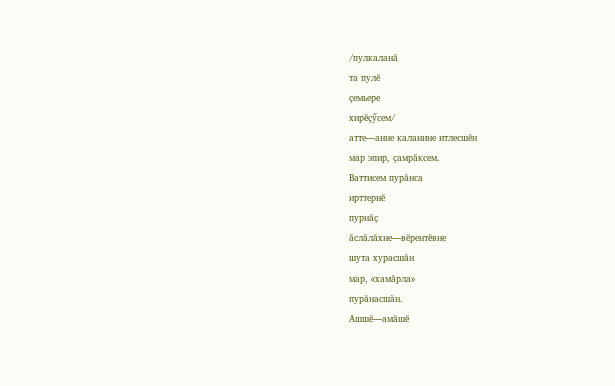/пулкаланӑ
та пулӗ
ҫемьере
хирӗҫӳсем/
атте—анне каланине итлесшӗн
мар эпир, ҫамрӑксем.
Ваттисем пурӑнса
ирттернӗ
пурнӑҫ
ӑслӑлӑхне—вӗрентӗвне
шута хурасшӑн
мар, «хамӑрла»
пурӑнасшӑн.
Ашшӗ—амӑшӗ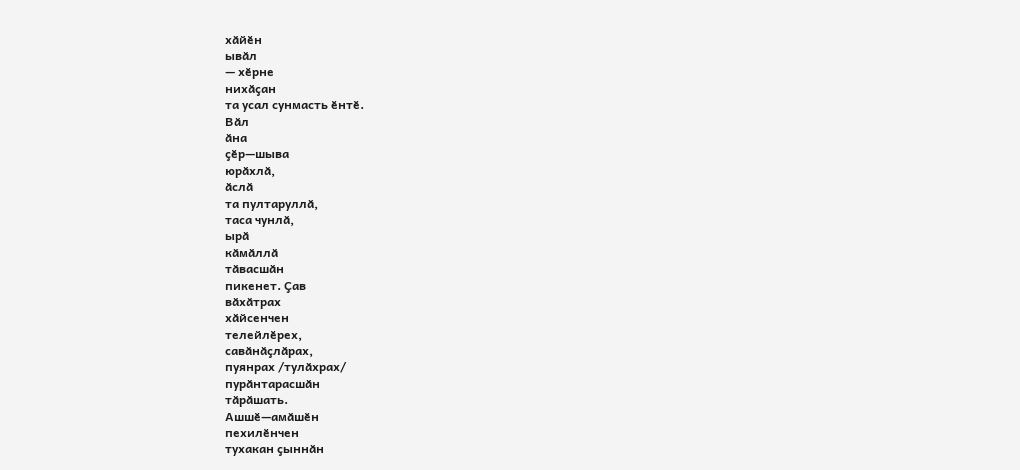хӑйӗн
ывӑл
— хӗрне
нихӑҫан
та усал сунмасть ӗнтӗ.
Вӑл
ӑна
ҫӗр—шыва
юрӑхлӑ,
ӑслӑ
та пултаруллӑ,
таса чунлӑ,
ырӑ
кӑмӑллӑ
тӑвасшӑн
пикенет. Ҫав
вӑхӑтрах
хӑйсенчен
телейлӗрех,
савӑнӑҫлӑрах,
пуянрах /тулӑхрах/
пурӑнтарасшӑн
тӑрӑшать.
Ашшӗ—амӑшӗн
пехилӗнчен
тухакан ҫыннӑн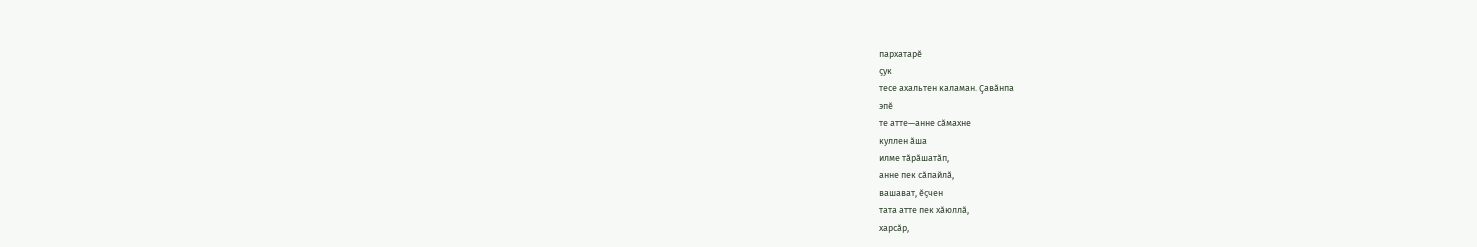пархатарӗ
ҫук
тесе ахальтен каламан. Ҫавӑнпа
эпӗ
те атте—анне сӑмахне
куллен ӑша
илме тӑрӑшатӑп,
анне пек сӑпайлӑ,
вашават, ӗҫчен
тата атте пек хӑюллӑ,
харсӑр,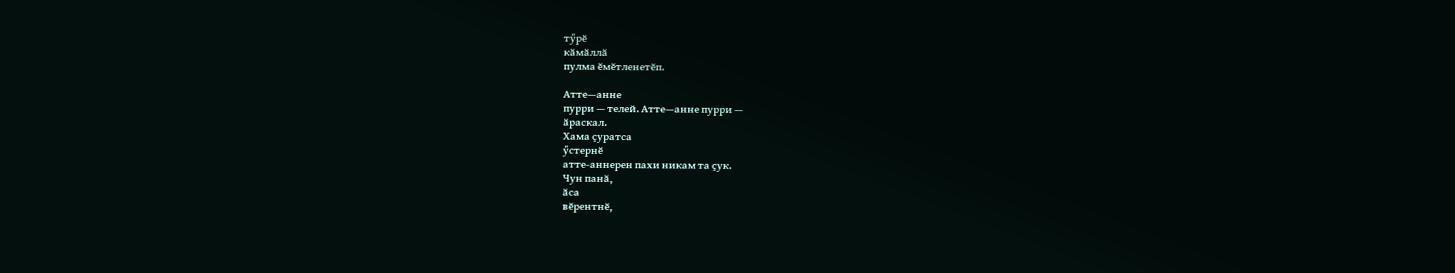тӳрӗ
кӑмӑллӑ
пулма ӗмӗтленетӗп.

Атте—анне
пурри — телей. Атте—анне пурри —
ӑраскал.
Хама ҫуратса
ӳстернӗ
атте-аннерен пахи никам та ҫук.
Чун панӑ,
ӑса
вӗрентнӗ,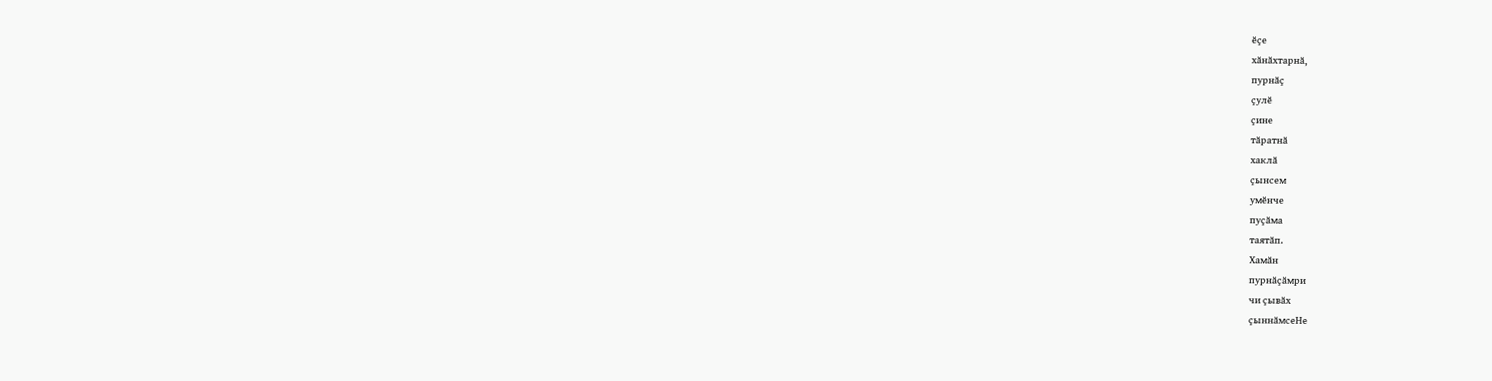ӗҫе
хӑнӑхтарнӑ,
пурнӑҫ
ҫулӗ
ҫине
тӑратнӑ
хаклӑ
ҫынсем
умӗнче
пуҫӑма
таятӑп.
Хамӑн
пурнӑҫӑмри
чи ҫывӑх
ҫыннӑмсеНе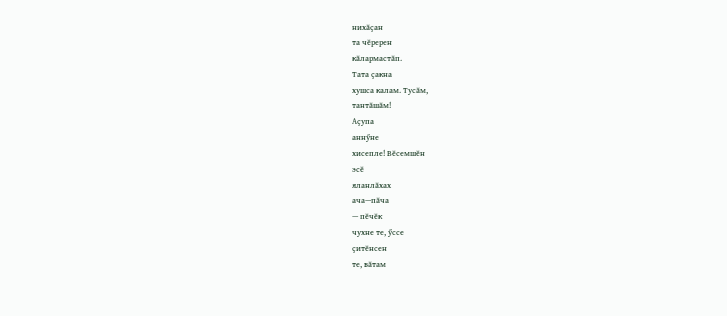нихӑҫан
та чӗререн
кӑлармастӑп.
Тата ҫакна
хушса калам. Тусӑм,
тантӑшӑм!
Аҫупа
аннӳне
хисепле! Вӗсемшӗн
эсӗ
яланлӑхах
ача—пӑча
— пӗчӗк
чухне те, ӳссе
ҫитӗнсен
те, вӑтам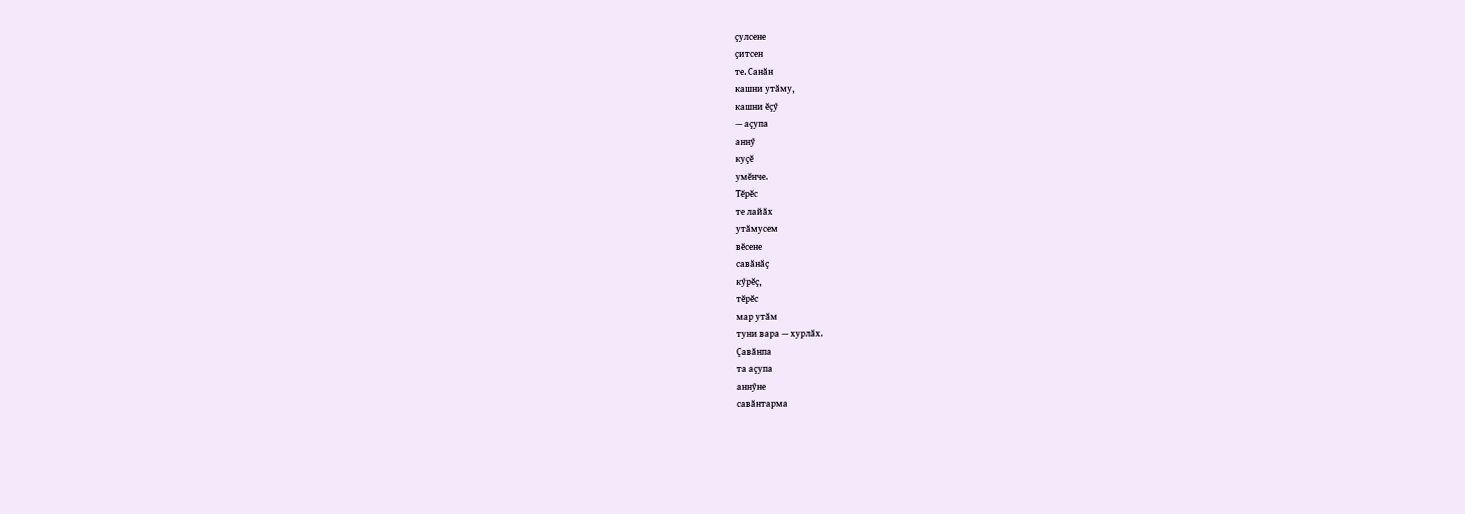ҫулсене
ҫитсен
те. Санӑн
кашни утӑму,
кашни ӗҫӳ
— аҫупа
аннӳ
куҫӗ
умӗнче.
Тӗрӗс
те лайӑх
утӑмусем
вӗсене
савӑнӑҫ
кӳрӗҫ,
тӗрӗс
мар утӑм
туни вара — хурлӑх.
Ҫавӑнпа
та аҫупа
аннӳне
савӑнтарма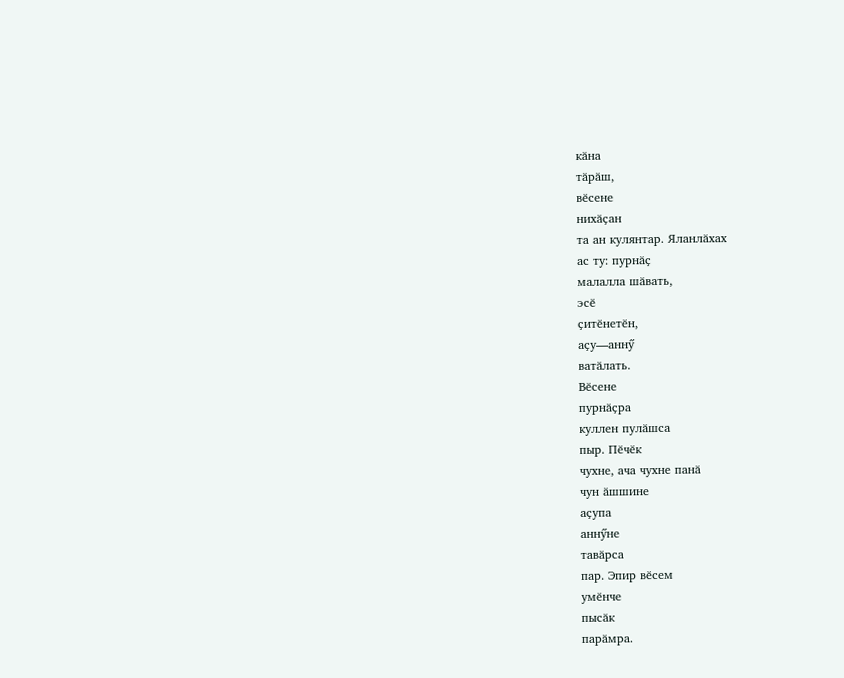кӑна
тӑрӑш,
вӗсене
нихӑҫан
та ан кулянтар. Яланлӑхах
ас ту: пурнӑҫ
малалла шӑвать,
эсӗ
ҫитӗнетӗн,
аҫу—аннӳ
ватӑлать.
Вӗсене
пурнӑҫра
куллен пулӑшса
пыр. Пӗчӗк
чухне, ача чухне панӑ
чун ӑшшине
аҫупа
аннӳне
тавӑрса
пар. Эпир вӗсем
умӗнче
пысӑк
парӑмра.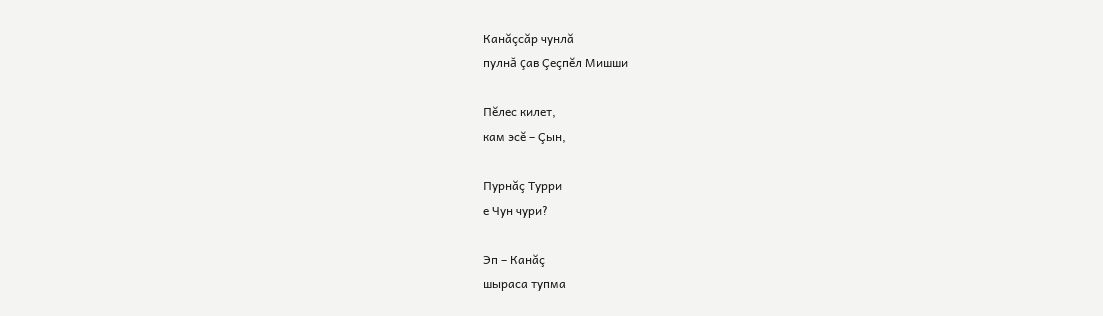Канăçсăр чунлă
пулнă çав Çеçпĕл Мишши

Пĕлес килет,
кам эсĕ – Çын,

Пурнăç Турри
е Чун чури?

Эп – Канăç
шыраса тупма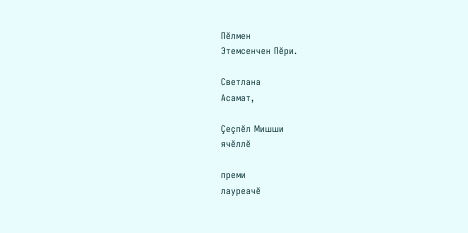Пĕлмен
Этемсенчен Пĕри.

Светлана
Асамат,

Çеçпĕл Мишши
ячĕллĕ

преми
лауреачĕ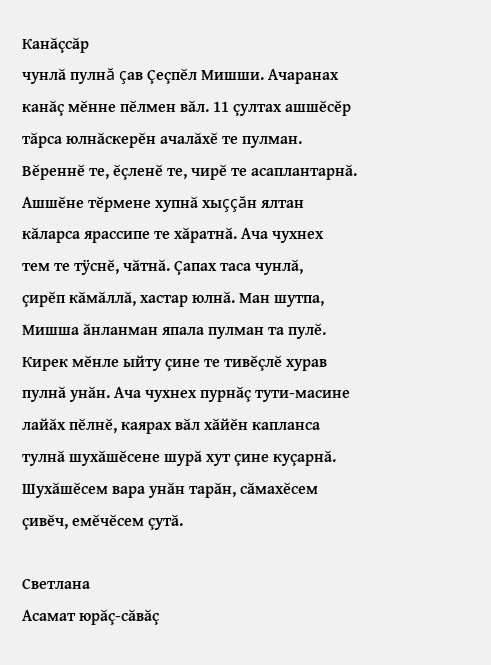Канăçсăр
чунлă пулнă çав Çеçпĕл Мишши. Ачаранах
канăç мĕнне пĕлмен вăл. 11 çултах ашшĕсĕр
тăрса юлнăскерĕн ачалăхĕ те пулман.
Вĕреннĕ те, ĕçленĕ те, чирĕ те асаплантарнă.
Ашшĕне тĕрмене хупнă хыççăн ялтан
кăларса ярассипе те хăратнă. Ача чухнех
тем те тÿснĕ, чăтнă. Çапах таса чунлă,
çирĕп кăмăллă, хастар юлнă. Ман шутпа,
Мишша ăнланман япала пулман та пулĕ.
Кирек мĕнле ыйту çине те тивĕçлĕ хурав
пулнă унăн. Ача чухнех пурнăç тути-масине
лайăх пĕлнĕ, каярах вăл хăйĕн капланса
тулнă шухăшĕсене шурă хут çине куçарнă.
Шухăшĕсем вара унăн тарăн, сăмахĕсем
çивĕч, емĕчĕсем çутă.

Светлана
Асамат юрăç-сăвăç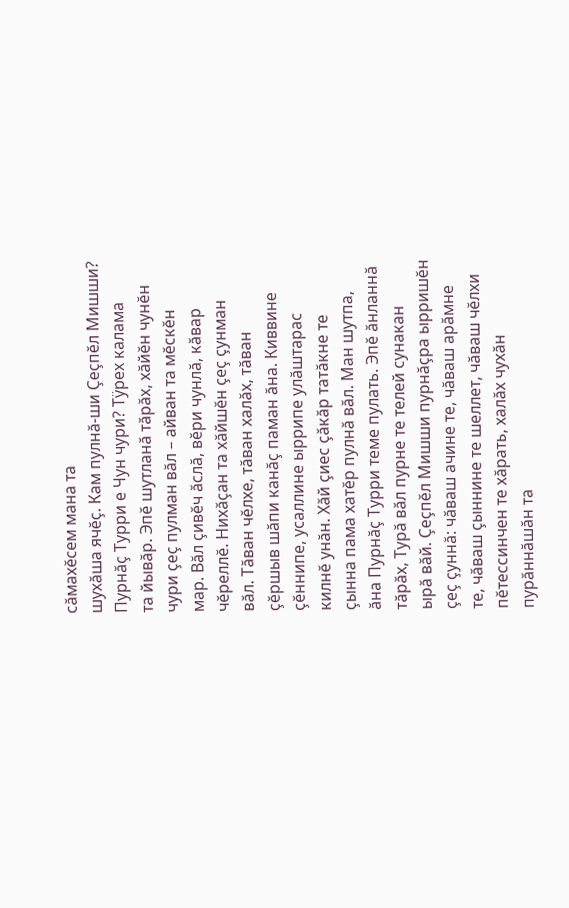сăмахĕсем мана та
шухăша ячĕç. Кам пулнă-ши Çеçпĕл Мишши?
Пурнăç Турри е Чун чури? Тÿрех калама
та йывăр. Эпĕ шутланă тăрăх, хăйĕн чунĕн
чури çеç пулман вăл – айван та мĕскĕн
мар. Вăл çивĕч ăслă, вĕри чунлă, кăвар
чĕреллĕ. Нихăçан та хăйшĕн çеç çунман
вăл. Тăван чĕлхе, тăван халăх, тăван
çĕршыв шăпи канăç паман ăна. Киввине
çĕннипе, усаллине ыррипе улăштарас
килнĕ унăн. Хăй çиес çăкăр татăкне те
çынна пама хатĕр пулнă вăл. Ман шутпа,
ăна Пурнăç Турри теме пулать. Эпĕ ăнланнă
тăрăх, Турă вăл пурне те телей сунакан
ырă вăй. Çеçпĕл Мишши пурнăçра ырришĕн
çеç çуннă: чăваш ачине те, чăваш арăмне
те, чăваш çыннине те шеллет, чăваш чĕлхи
пĕтессинчен те хăрать, халăх чухăн
пурăннăшăн та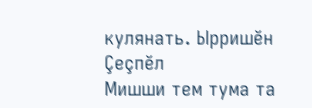кулянать. Ырришĕн Çеçпĕл
Мишши тем тума та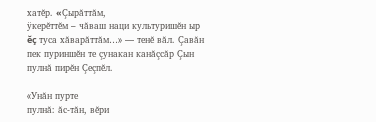хатĕр. «Çырăттăм,
ÿкерĕттĕм – чăваш наци культуришĕн ыр
ĕç туса хăварăттăм…» — тенĕ вăл. Çавăн
пек пуриншĕн те çунакан канăçсăр Çын
пулнă пирĕн Çеçпĕл.

«Унăн пурте
пулнă: ăс-тăн, вĕри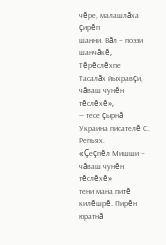чĕре, малашлăха çирĕп
шанни. Вăл – поэзи шанчăкĕ, Тĕрĕслĕхпе
Тасалăх йыхравçи, чăваш чунĕн тĕслĕхĕ»,
— тесе çырнă Украина писателĕ С. Репьях.
«Çеçпĕл Мишши – чăваш чунĕн тĕслĕхĕ»
тени мана питĕ килĕшрĕ. Пирĕн юратнă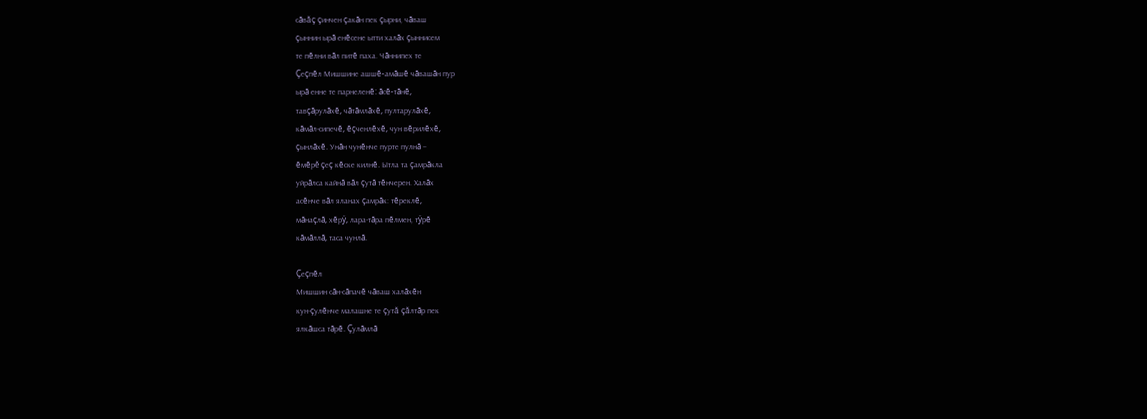сăвăç çинчен çакăн пек çырни, чăваш
çыннин ырă енĕсене ытти халăх çыннисем
те пĕлни вăл питĕ паха. Чăннипех те
Çеçпĕл Мишшине ашшĕ-амăшĕ чăвашăн пур
ырă енне те парнеленĕ: ăсĕ-тăнĕ,
тавçăрулăхĕ, чăтăмлăхĕ, пултарулăхĕ,
кăмăл-сипечĕ, ĕçченлĕхĕ, чун вĕрилĕхĕ,
çынлăхĕ. Унăн чунĕнче пурте пулнă –
ĕмĕрĕ çеç кĕске килнĕ. Ытла та çамрăкла
уйрăлса кайнă вăл çутă тĕнчерен. Халăх
асĕнче вăл яланах çамрăк: тĕреклĕ,
мăнаçлă, хĕрÿ, лара-тăра пĕлмен, тÿрĕ
кăмăллă, таса чунлă.

Çеçпĕл
Мишшин сăн-сăпачĕ чăваш халăхĕн
кун-çулĕнче малашне те çутă çăлтăр пек
ялкăшса тăрĕ. Çулăмлă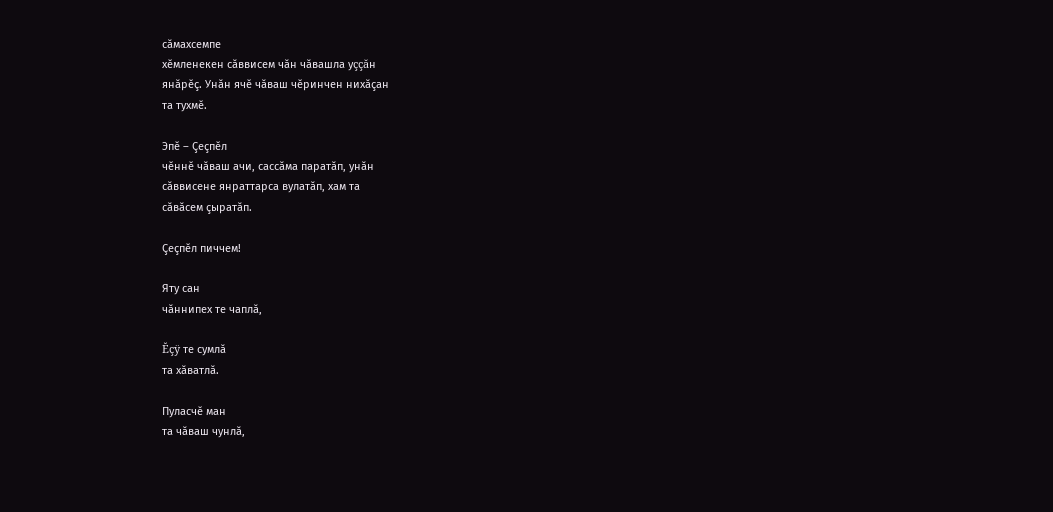сăмахсемпе
хĕмленекен сăввисем чăн чăвашла уççăн
янăрĕç. Унăн ячĕ чăваш чĕринчен нихăçан
та тухмĕ.

Эпĕ – Çеçпĕл
чĕннĕ чăваш ачи, сассăма паратăп, унăн
сăввисене янраттарса вулатăп, хам та
сăвăсем çыратăп.

Çеçпĕл пиччем!

Яту сан
чăннипех те чаплă,

Ĕçÿ те сумлă
та хăватлă.

Пуласчĕ ман
та чăваш чунлă,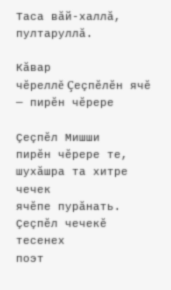Таса вăй-халлă,
пултаруллă.

Кăвар
чĕреллĕ Çеçпĕлĕн ячĕ — пирĕн чĕрере

Çеçпĕл Мишши
пирĕн чĕрере те, шухăшра та хитре чечек
ячĕпе пурăнать. Çеçпĕл чечекĕ тесенех
поэт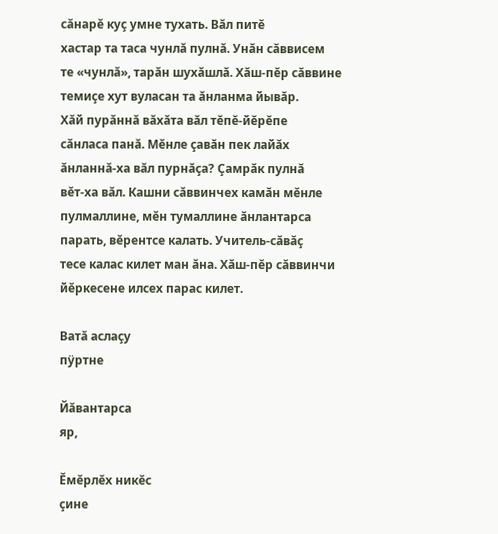сăнарĕ куç умне тухать. Вăл питĕ
хастар та таса чунлă пулнă. Унăн сăввисем
те «чунлă», тарăн шухăшлă. Хăш-пĕр сăввине
темиçе хут вуласан та ăнланма йывăр.
Хăй пурăннă вăхăта вăл тĕпĕ-йĕрĕпе
căнласа панă. Мĕнле çавăн пек лайăх
ăнланнă-ха вăл пурнăçа? Çамрăк пулнă
вĕт-ха вăл. Кашни сăввинчех камăн мĕнле
пулмаллине, мĕн тумаллине ăнлантарса
парать, вĕрентсе калать. Учитель-сăвăç
тесе калас килет ман ăна. Хăш-пĕр сăввинчи
йĕркесене илсех парас килет.

Ватă аслаçу
пÿртне

Йăвантарса
яр,

Ĕмĕрлĕх никĕс
çине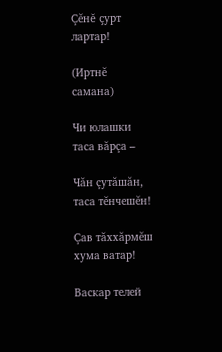Çĕнĕ çурт
лартар!

(Иртнĕ
самана)

Чи юлашки
таса вăрçа –

Чăн çутăшăн,
таса тĕнчешĕн!

Çав тăххăрмĕш
хума ватар!

Васкар телей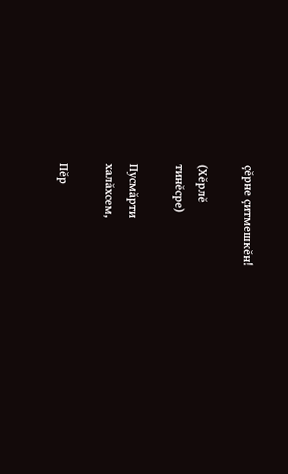çĕрне çитмешкĕн!

(Хĕрлĕ
тинĕсре)

Пусмăрти
халăхсем,

Пĕр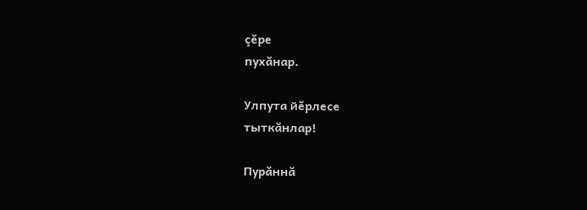çĕре
пухăнар.

Улпута йĕрлесе
тыткăнлар!

Пурăннă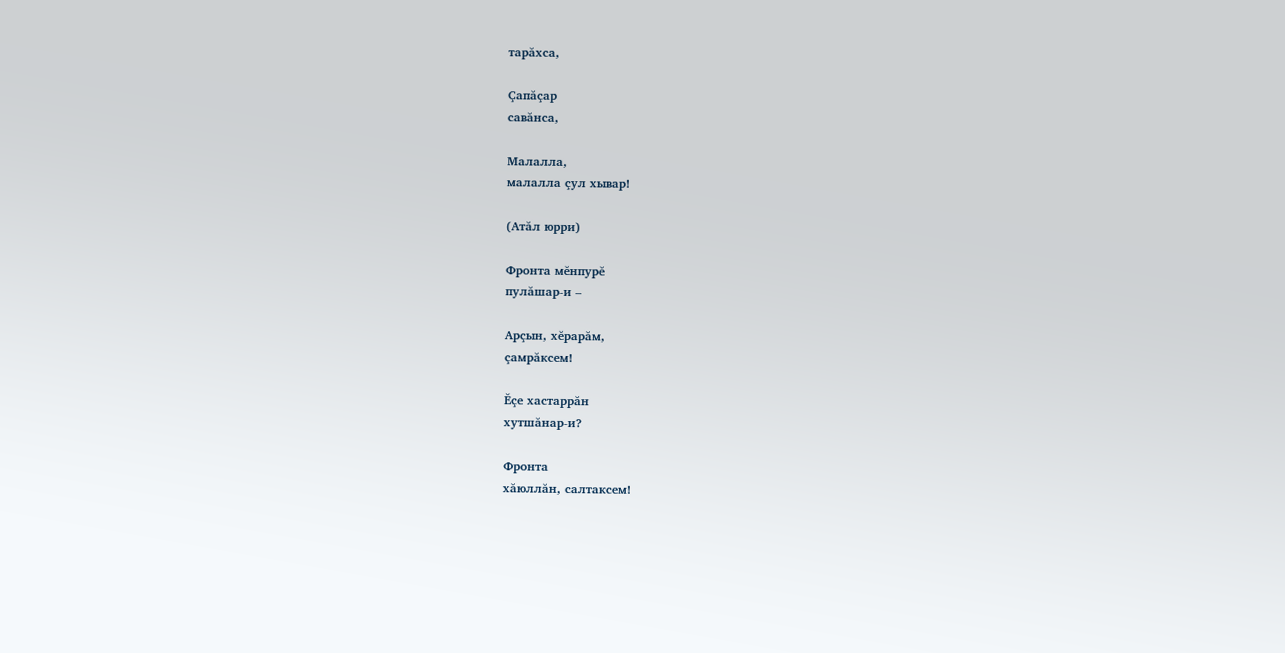тарăхса,

Çапăçар
савăнса,

Малалла,
малалла çул хывар!

(Атăл юрри)

Фронта мĕнпурĕ
пулăшар-и –

Арçын, хĕрарăм,
çамрăксем!

Ĕçе хастаррăн
хутшăнар-и?

Фронта
хăюллăн, салтаксем!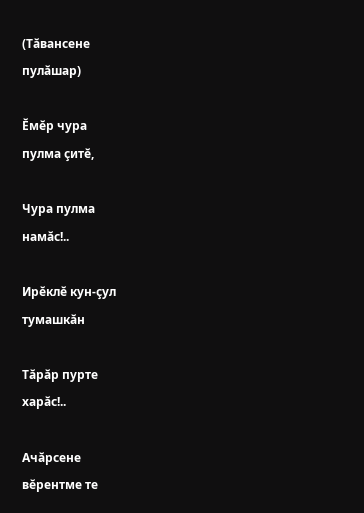(Тăвансене
пулăшар)

Ĕмĕр чура
пулма çитĕ,

Чура пулма
намăс!..

Ирĕклĕ кун-çул
тумашкăн

Тăрăр пурте
харăс!..

Ачăрсене
вĕрентме те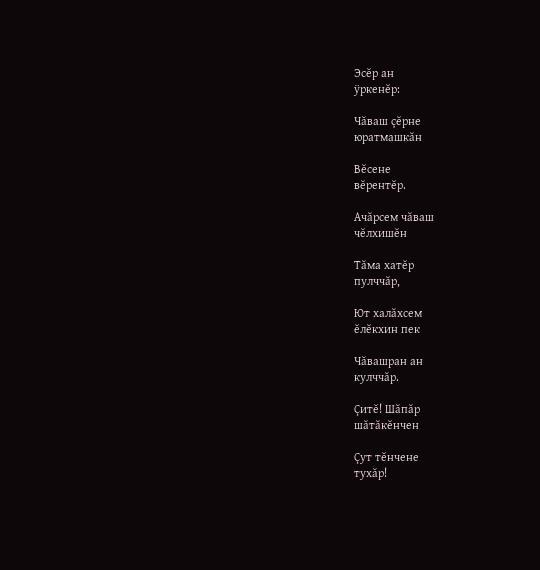Эсĕр ан
ÿркенĕр:

Чăваш çĕрне
юратмашкăн

Вĕсене
вĕрентĕр.

Ачăрсем чăваш
чĕлхишĕн

Тăма хатĕр
пулччăр,

Ют халăхсем
ĕлĕкхин пек

Чăвашран ан
кулччăр.

Çитĕ! Шăпăр
шăтăкĕнчен

Çут тĕнчене
тухăр!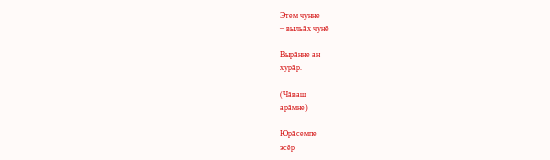Этем чунне
– выльăх чунĕ

Вырăнне ан
хурăр.

(Чăваш
арăмне)

Юрăсемпе
эсĕр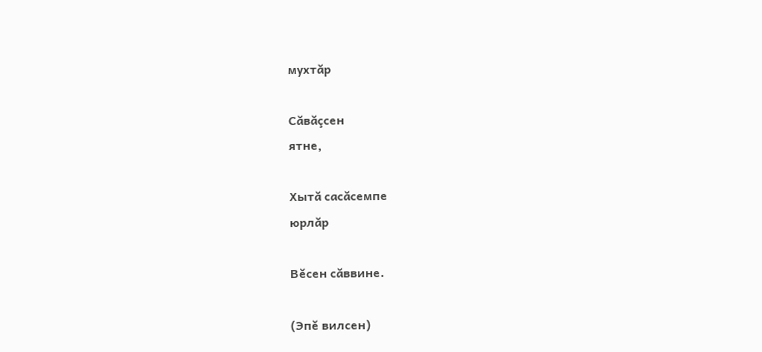мухтăр

Сăвăçсен
ятне,

Хытă сасăсемпе
юрлăр

Вĕсен сăввине.

(Эпĕ вилсен)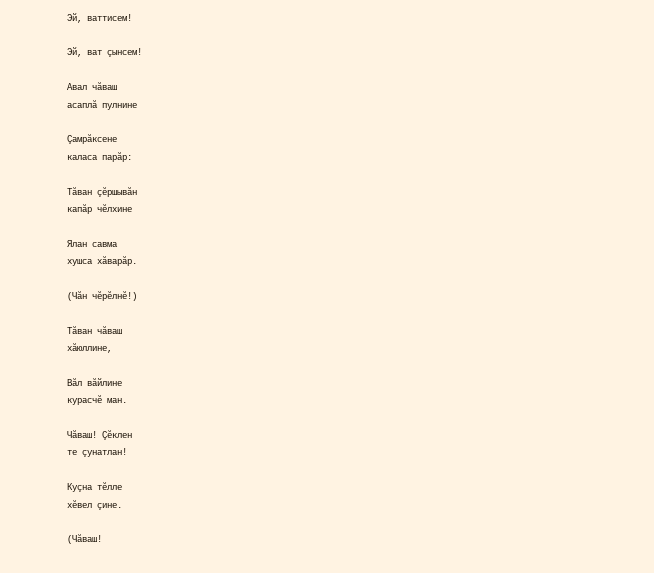Эй, ваттисем!

Эй, ват çынсем!

Авал чăваш
асаплă пулнине

Çамрăксене
каласа парăр:

Тăван çĕршывăн
капăр чĕлхине

Ялан савма
хушса хăварăр.

(Чăн чĕрĕлнĕ!)

Тăван чăваш
хăюллине,

Вăл вăйлине
курасчĕ ман.

Чăваш! Çĕклен
те çунатлан!

Куçна тĕлле
хĕвел çине.

(Чăваш!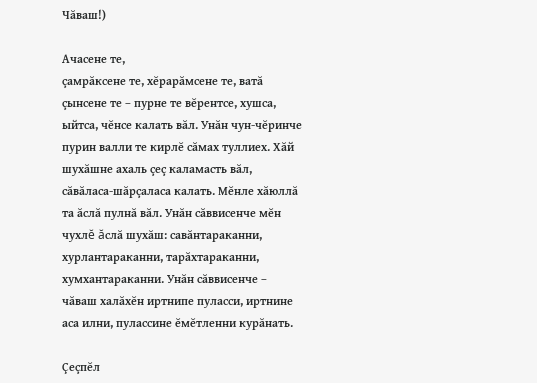Чăваш!)

Ачасене те,
çамрăксене те, хĕрарăмсене те, ватă
çынсене те – пурне те вĕрентсе, хушса,
ыйтса, чĕнсе калать вăл. Унăн чун-чĕринче
пурин валли те кирлĕ сăмах туллиех. Хăй
шухăшне ахаль çеç каламасть вăл,
сăвăласа-шăрçаласа калать. Мĕнле хăюллă
та ăслă пулнă вăл. Унăн сăввисенче мĕн
чухлĕ ăслă шухăш: савăнтараканни,
хурлантараканни, тарăхтараканни,
хумхантараканни. Унăн сăввисенче –
чăваш халăхĕн иртнипе пуласси, иртнине
аса илни, пулассине ĕмĕтленни курăнать.

Çеçпĕл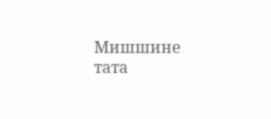Мишшине тата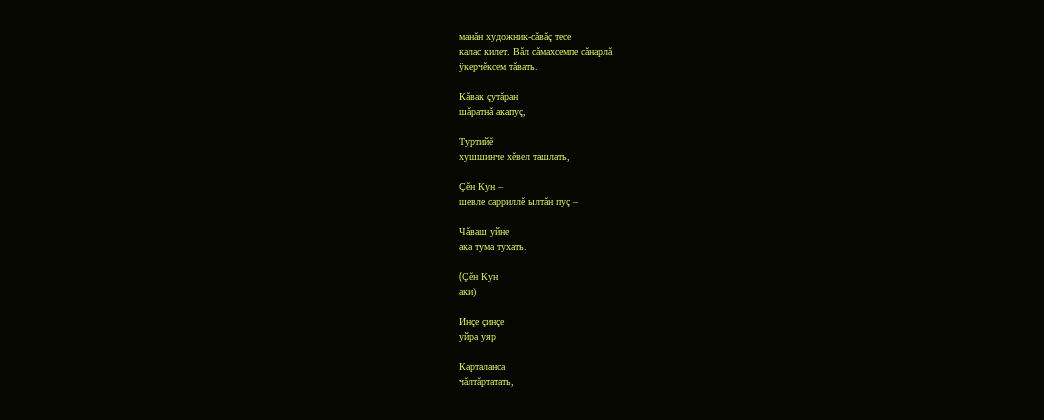манăн художник-сăвăç тесе
калас килет. Вăл сăмахсемпе сăнарлă
ÿкерчĕксем тăвать.

Кăвак çутăран
шăратнă акапуç,

Туртийĕ
хушшинче хĕвел ташлать,

Çĕн Кун –
шевле сарриллĕ ылтăн пуç –

Чăваш уйне
ака тума тухать.

(Çĕн Кун
аки)

Инçе çинçе
уйра уяр

Карталанса
чăлтăртатать,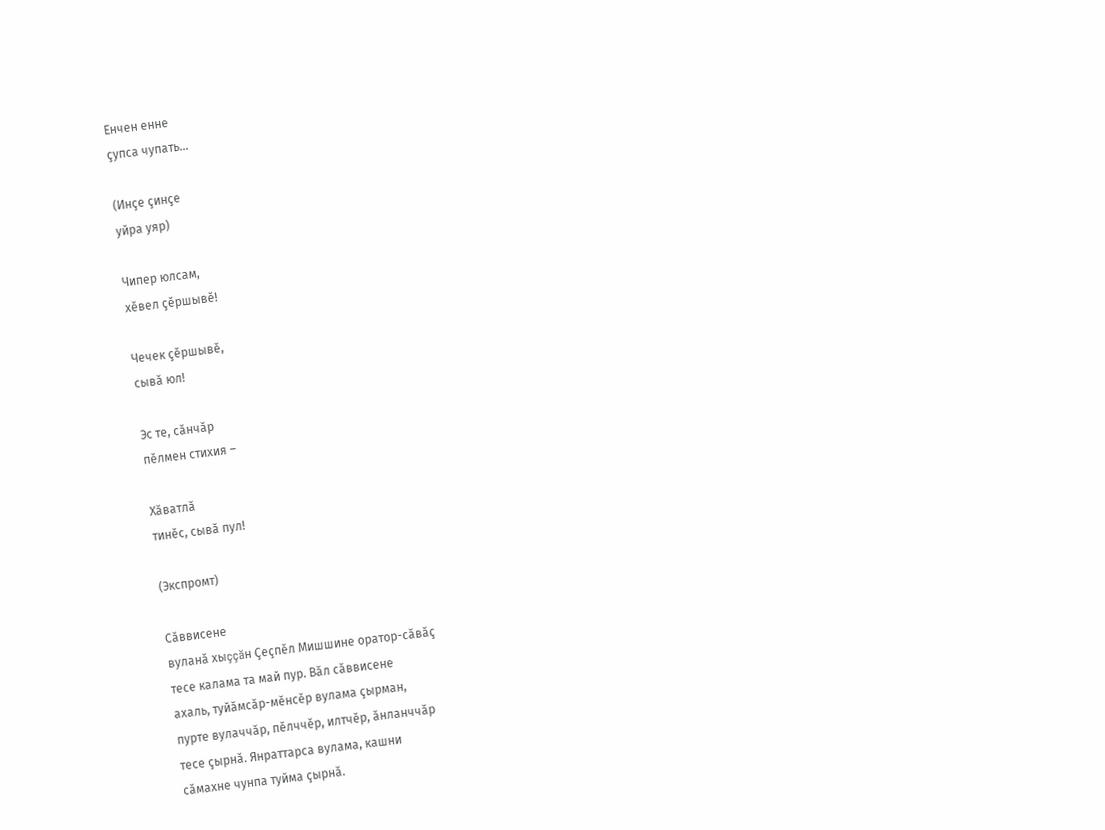Енчен енне
çупса чупать…

(Инçе çинçе
уйра уяр)

Чипер юлсам,
хĕвел çĕршывĕ!

Чечек çĕршывĕ,
сывă юл!

Эс те, сăнчăр
пĕлмен стихия –

Хăватлă
тинĕс, сывă пул!

(Экспромт)

Сăввисене
вуланă хыççăн Çеçпĕл Мишшине оратор-сăвăç
тесе калама та май пур. Вăл сăввисене
ахаль, туйăмсăр-мĕнсĕр вулама çырман,
пурте вулаччăр, пĕлччĕр, илтчĕр, ăнланччăр
тесе çырнă. Янраттарса вулама, кашни
сăмахне чунпа туйма çырнă.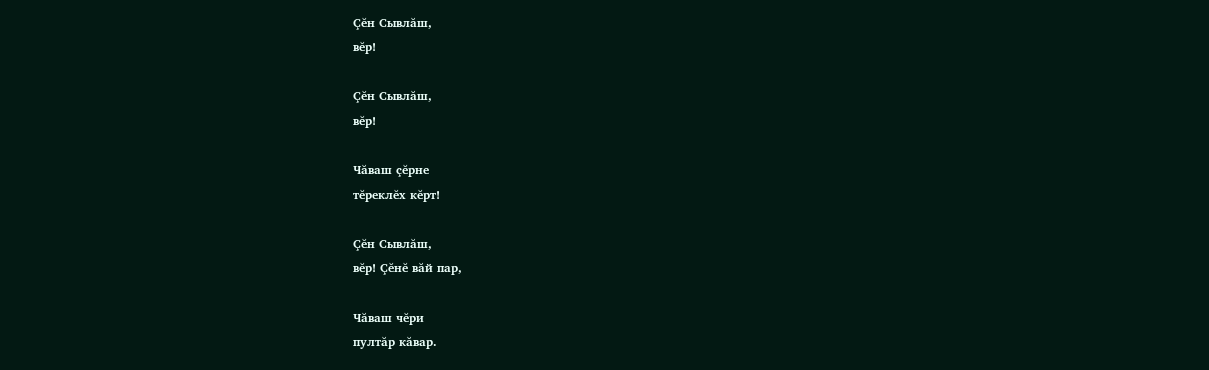Çĕн Сывлăш,
вĕр!

Çĕн Сывлăш,
вĕр!

Чăваш çĕрне
тĕреклĕх кĕрт!

Çĕн Сывлăш,
вĕр! Çĕнĕ вăй пар,

Чăваш чĕри
пултăр кăвар.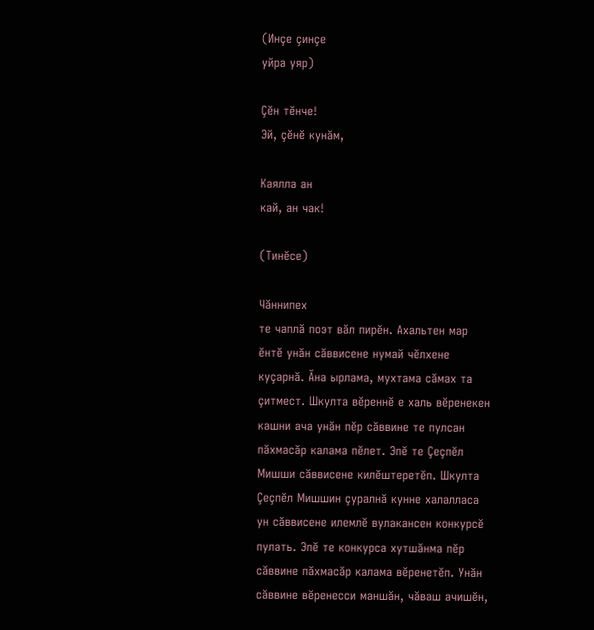(Инçе çинçе
уйра уяр)

Çĕн тĕнче!
Эй, çĕнĕ кунăм,

Каялла ан
кай, ан чак!

(Тинĕсе)

Чăннипех
те чаплă поэт вăл пирĕн. Ахальтен мар
ĕнтĕ унăн сăввисене нумай чĕлхене
куçарнă. Ăна ырлама, мухтама сăмах та
çитмест. Шкулта вĕреннĕ е халь вĕренекен
кашни ача унăн пĕр сăввине те пулсан
пăхмасăр калама пĕлет. Эпĕ те Çеçпĕл
Мишши сăввисене килĕштеретĕп. Шкулта
Çеçпĕл Мишшин çуралнă кунне халалласа
ун сăввисене илемлĕ вулакансен конкурсĕ
пулать. Эпĕ те конкурса хутшăнма пĕр
сăввине пăхмасăр калама вĕренетĕп. Унăн
сăввине вĕренесси маншăн, чăваш ачишĕн,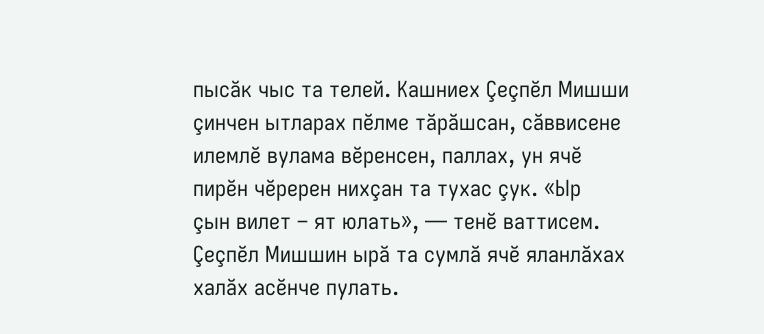пысăк чыс та телей. Кашниех Çеçпĕл Мишши
çинчен ытларах пĕлме тăрăшсан, сăввисене
илемлĕ вулама вĕренсен, паллах, ун ячĕ
пирĕн чĕререн нихçан та тухас çук. «Ыр
çын вилет – ят юлать», — тенĕ ваттисем.
Çеçпĕл Мишшин ырă та сумлă ячĕ яланлăхах
халăх асĕнче пулать.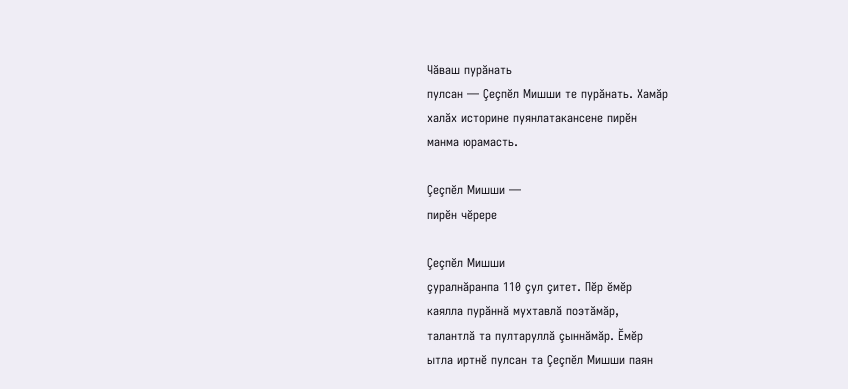Чăваш пурăнать
пулсан — Çеçпĕл Мишши те пурăнать. Хамăр
халăх историне пуянлатакансене пирĕн
манма юрамасть.

Çеçпĕл Мишши —
пирĕн чĕрере

Çеçпĕл Мишши
çуралнăранпа 110 çул çитет. Пĕр ĕмĕр
каялла пурăннă мухтавлă поэтăмăр,
талантлă та пултаруллă çыннăмăр. Ĕмĕр
ытла иртнĕ пулсан та Çеçпĕл Мишши паян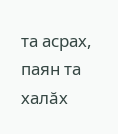та асрах, паян та халăх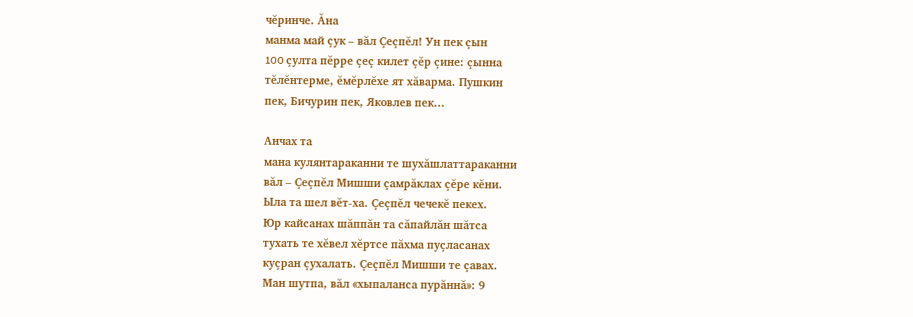чĕринче. Ăна
манма май çук – вăл Çеçпĕл! Ун пек çын
100 çулта пĕрре çеç килет çĕр çине: çынна
тĕлĕнтерме, ĕмĕрлĕхе ят хăварма. Пушкин
пек, Бичурин пек, Яковлев пек…

Анчах та
мана кулянтараканни те шухăшлаттараканни
вăл – Çеçпĕл Мишши çамрăклах çĕре кĕни.
Ыла та шел вĕт-ха. Çеçпĕл чечекĕ пекех.
Юр кайсанах шăппăн та сăпайлăн шăтса
тухать те хĕвел хĕртсе пăхма пуçласанах
куçран çухалать. Çеçпĕл Мишши те çавах.
Ман шутпа, вăл «хыпаланса пурăннă»: 9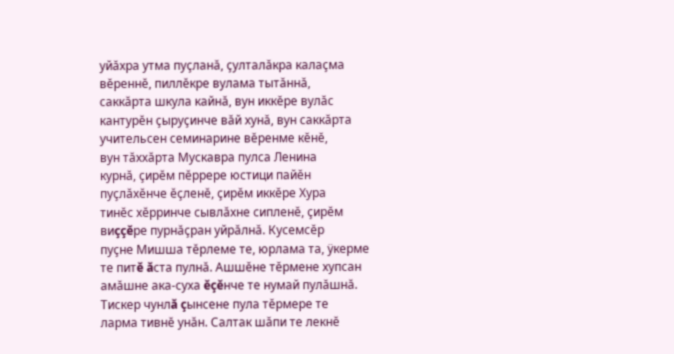уйăхра утма пуçланă, çулталăкра калаçма
вĕреннĕ, пиллĕкре вулама тытăннă,
саккăрта шкула кайнă, вун иккĕре вулăс
кантурĕн çыруçинче вăй хунă, вун саккăрта
учительсен семинарине вĕренме кĕнĕ,
вун тăххăрта Мускавра пулса Ленина
курнă, çирĕм пĕррере юстици пайĕн
пуçлăхĕнче ĕçленĕ, çирĕм иккĕре Хура
тинĕс хĕрринче сывлăхне сипленĕ, çирĕм
виççĕре пурнăçран уйрăлнă. Кусемсĕр
пуçне Мишша тĕрлеме те, юрлама та, ÿкерме
те питĕ ăста пулнă. Ашшĕне тĕрмене хупсан
амăшне ака-суха ĕçĕнче те нумай пулăшнă.
Тискер чунлă çынсене пула тĕрмере те
ларма тивнĕ унăн. Салтак шăпи те лекнĕ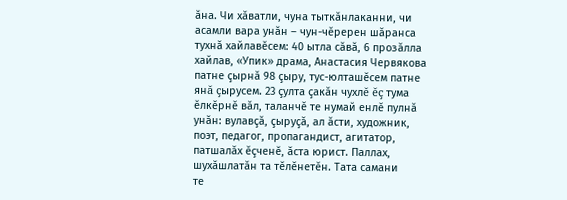ăна. Чи хăватли, чуна тыткăнлаканни, чи
асамли вара унăн – чун-чĕререн шăранса
тухнă хайлавĕсем: 40 ытла сăвă, 6 прозăлла
хайлав, «Упик» драма, Анастасия Червякова
патне çырнă 98 çыру, тус-юлташĕсем патне
янă çырусем. 23 çулта çакăн чухлĕ ĕç тума
ĕлкĕрнĕ вăл, таланчĕ те нумай енлĕ пулнă
унăн: вулавçă, çыруçă, ал ăсти, художник,
поэт, педагог, пропагандист, агитатор,
патшалăх ĕçченĕ, ăста юрист. Паллах,
шухăшлатăн та тĕлĕнетĕн. Тата самани
те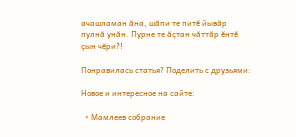ачашламан ăна, шăпи те питĕ йывăр
пулнă унăн. Пурне те ăçтан чăттăр ĕнтĕ
çын чĕри?!

Понравилась статья? Поделить с друзьями:

Новое и интересное на сайте:

  • Мамлеев собрание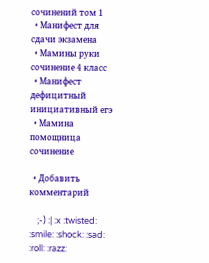сочинений том 1
  • Манифест для сдачи экзамена
  • Мамины руки сочинение 4 класс
  • Манифест дефицитный инициативный егэ
  • Мамина помощница сочинение

  • Добавить комментарий

    ;-) :| :x :twisted: :smile: :shock: :sad: :roll: :razz: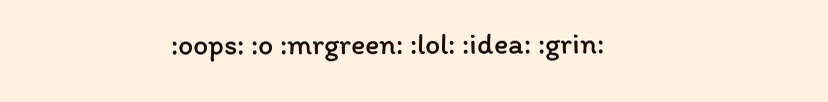:oops: :o :mrgreen: :lol: :idea: :grin: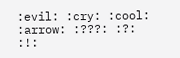:evil: :cry: :cool: :arrow: :???: :?: :!: